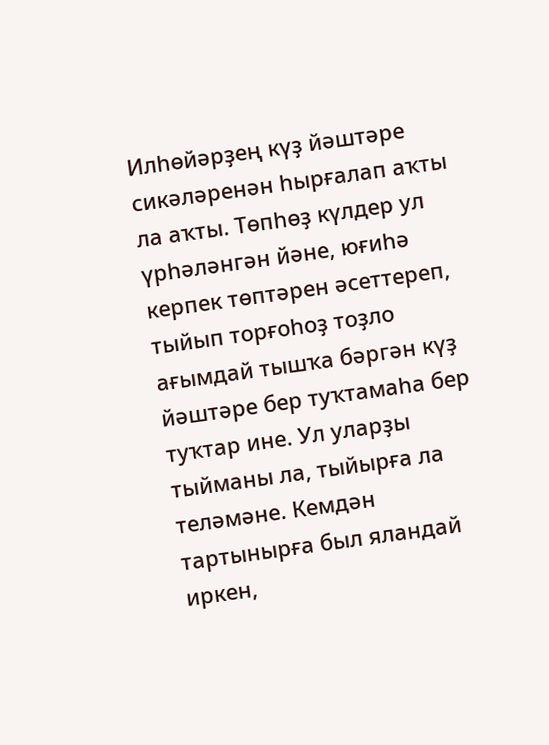Илһөйәрҙең күҙ йәштәре сикәләренән һырғалап аҡты ла аҡты. Төпһөҙ күлдер ул үрһәләнгән йәне, юғиһә керпек төптәрен әсеттереп, тыйып торғоһоҙ тоҙло ағымдай тышҡа бәргән күҙ йәштәре бер туҡтамаһа бер туҡтар ине. Ул уларҙы тыйманы ла, тыйырға ла теләмәне. Кемдән тартынырға был яландай иркен,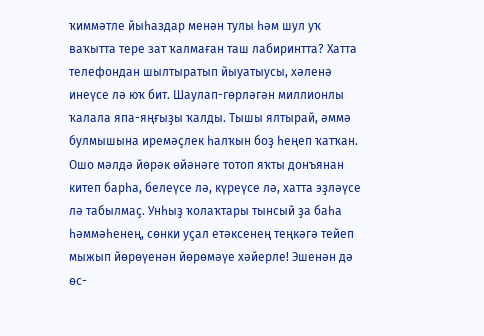ҡиммәтле йыһаздар менән тулы һәм шул уҡ ваҡытта тере зат ҡалмаған таш лабиринтта? Хатта телефондан шылтыратып йыуатыусы, хәленә инеүсе лә юҡ бит. Шаулап-гөрләгән миллионлы ҡалала япа-яңғыҙы ҡалды. Тышы ялтырай, әммә булмышына иремәҫлек һалҡын боҙ һеңеп ҡатҡан. Ошо мәлдә йөрәк өйәнәге тотоп яҡты донъянан китеп барһа, белеүсе лә, күреүсе лә, хатта эҙләүсе лә табылмаҫ. Унһыҙ ҡолаҡтары тынсый ҙа баһа һәммәһенең, сөнки уҫал етәксенең теңкәгә тейеп мыжып йөрөүенән йөрөмәүе хәйерле! Эшенән дә өс-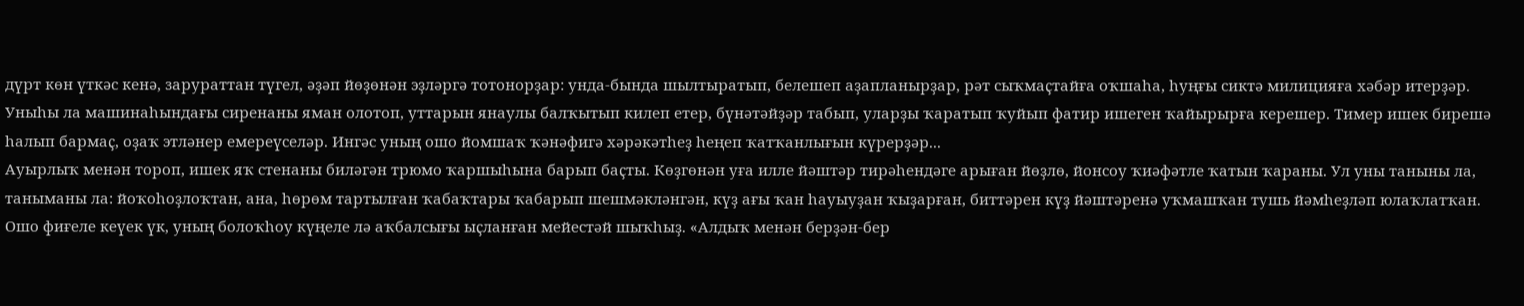дүрт көн үткәс кенә, зарураттан түгел, әҙәп йөҙөнән эҙләргә тотонорҙар: унда-бында шылтыратып, белешеп аҙапланырҙар, рәт сыҡмаҫтайға оҡшаһа, һуңғы сиктә милицияға хәбәр итерҙәр. Уныһы ла машинаһындағы сиренаны яман олотоп, уттарын янаулы балҡытып килеп етер, бүнәтәйҙәр табып, уларҙы ҡаратып ҡуйып фатир ишеген ҡайырырға керешер. Тимер ишек бирешә һалып бармаҫ, оҙаҡ этләнер емереүселәр. Ингәс уның ошо йомшаҡ ҡәнәфигә хәрәкәтһеҙ һеңеп ҡатҡанлығын күрерҙәр...
Ауырлыҡ менән тороп, ишек яҡ стенаны биләгән трюмо ҡаршыһына барып баҫты. Көҙгөнән уға илле йәштәр тирәһендәге арыған йөҙлө, йонсоу ҡиәфәтле ҡатын ҡараны. Ул уны таныны ла, таныманы ла: йоҡоһоҙлоҡтан, ана, һөрөм тартылған ҡабаҡтары ҡабарып шешмәкләнгән, күҙ ағы ҡан һауыуҙан ҡыҙарған, биттәрен күҙ йәштәренә уҡмашҡан тушь йәмһеҙләп юлаҡлатҡан. Ошо фиғеле кеүек үк, уның болоҡһоу күңеле лә аҡбалсығы ыҫланған мейестәй шыҡһыҙ. «Алдыҡ менән берҙән-бер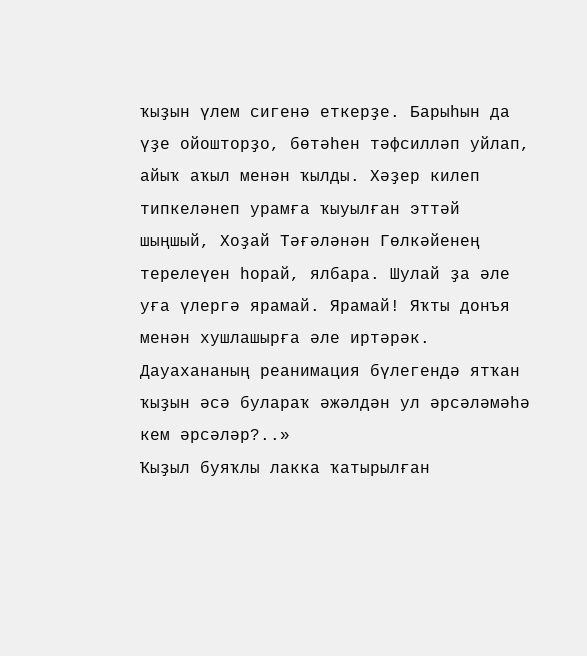ҡыҙын үлем сигенә еткерҙе. Барыһын да үҙе ойошторҙо, бөтәһен тәфсилләп уйлап, айыҡ аҡыл менән ҡылды. Хәҙер килеп типкеләнеп урамға ҡыуылған эттәй шыңшый, Хоҙай Тәғәләнән Гөлкәйенең терелеүен һорай, ялбара. Шулай ҙа әле уға үлергә ярамай. Ярамай! Яҡты донъя менән хушлашырға әле иртәрәк. Дауахананың реанимация бүлегендә ятҡан ҡыҙын әсә булараҡ әжәлдән ул әрсәләмәһә кем әрсәләр?..»
Ҡыҙыл буяҡлы лакка ҡатырылған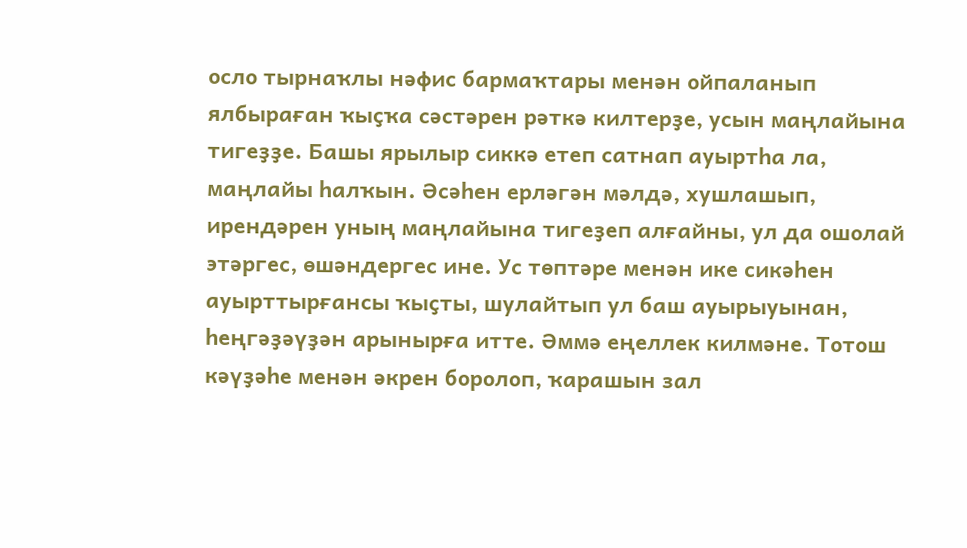осло тырнаҡлы нәфис бармаҡтары менән ойпаланып ялбыраған ҡыҫҡа сәстәрен рәткә килтерҙе, усын маңлайына тигеҙҙе. Башы ярылыр сиккә етеп сатнап ауыртһа ла, маңлайы һалҡын. Әсәһен ерләгән мәлдә, хушлашып, ирендәрен уның маңлайына тигеҙеп алғайны, ул да ошолай этәргес, өшәндергес ине. Ус төптәре менән ике сикәһен ауырттырғансы ҡыҫты, шулайтып ул баш ауырыуынан, һеңгәҙәүҙән арынырға итте. Әммә еңеллек килмәне. Тотош кәүҙәһе менән әкрен боролоп, ҡарашын зал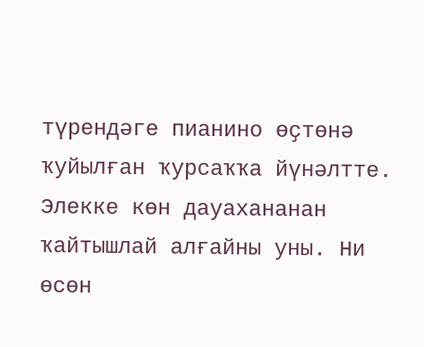түрендәге пианино өҫтөнә ҡуйылған ҡурсаҡҡа йүнәлтте. Элекке көн дауахананан ҡайтышлай алғайны уны. Ни өсөн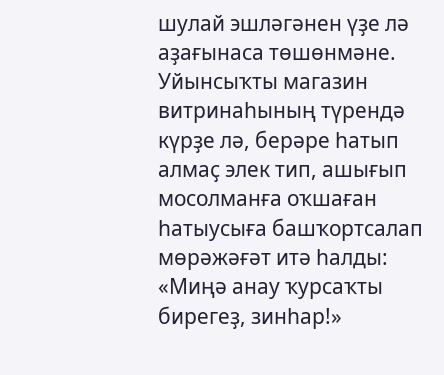шулай эшләгәнен үҙе лә аҙағынаса төшөнмәне. Уйынсыҡты магазин витринаһының түрендә күрҙе лә, берәре һатып алмаҫ элек тип, ашығып мосолманға оҡшаған һатыусыға башҡортсалап мөрәжәғәт итә һалды: «Миңә анау ҡурсаҡты бирегеҙ, зинһар!»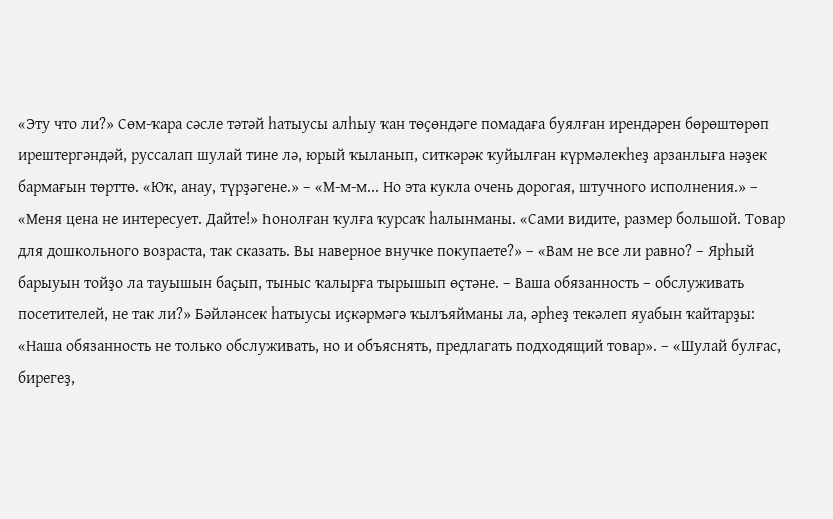«Эту что ли?» Сөм-ҡара сәсле тәтәй һатыусы алһыу ҡан төҫөндәге помадаға буялған ирендәрен бөрөштөрөп ирештергәндәй, руссалап шулай тине лә, юрый ҡыланып, ситкәрәк ҡуйылған күрмәлекһеҙ арзанлыға нәҙек бармағын төрттө. «Юҡ, анау, түрҙәгене.» – «М-м-м... Но эта кукла очень дорогая, штучного исполнения.» – «Меня цена не интересует. Дайте!» Һонолған ҡулға ҡурсаҡ һалынманы. «Сами видите, размер большой. Товар для дошкольного возраста, так сказать. Вы наверное внучке покупаете?» – «Вам не все ли равно? – Ярһый барыуын тойҙо ла тауышын баҫып, тыныс ҡалырға тырышып өҫтәне. – Ваша обязанность – обслуживать посетителей, не так ли?» Бәйләнсек һатыусы иҫкәрмәгә ҡылъяйманы ла, әрһеҙ текәлеп яуабын ҡайтарҙы: «Наша обязанность не только обслуживать, но и объяснять, предлагать подходящий товар». – «Шулай булғас, бирегеҙ,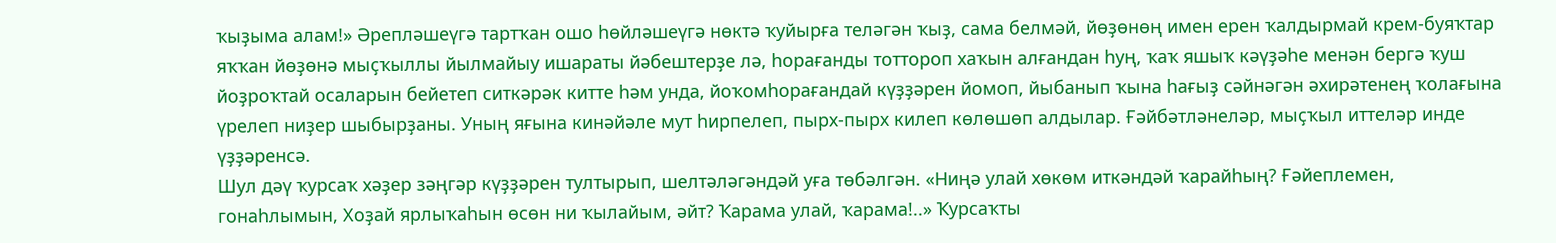ҡыҙыма алам!» Әрепләшеүгә тартҡан ошо һөйләшеүгә нөктә ҡуйырға теләгән ҡыҙ, сама белмәй, йөҙөнөң имен ерен ҡалдырмай крем-буяҡтар яҡҡан йөҙөнә мыҫҡыллы йылмайыу ишараты йәбештерҙе лә, һорағанды тоттороп хаҡын алғандан һуң, ҡаҡ яшыҡ кәүҙәһе менән бергә ҡуш йоҙроҡтай осаларын бейетеп ситкәрәк китте һәм унда, йоҡомһорағандай күҙҙәрен йомоп, йыбанып ҡына һағыҙ сәйнәгән әхирәтенең ҡолағына үрелеп ниҙер шыбырҙаны. Уның яғына кинәйәле мут һирпелеп, пырх-пырх килеп көлөшөп алдылар. Ғәйбәтләнеләр, мыҫҡыл иттеләр инде үҙҙәренсә.
Шул дәү ҡурсаҡ хәҙер зәңгәр күҙҙәрен тултырып, шелтәләгәндәй уға төбәлгән. «Ниңә улай хөкөм иткәндәй ҡарайһың? Ғәйеплемен, гонаһлымын, Хоҙай ярлыҡаһын өсөн ни ҡылайым, әйт? Ҡарама улай, ҡарама!..» Ҡурсаҡты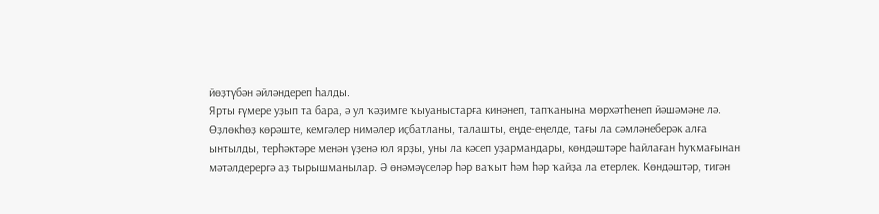йөҙтүбән әйләндереп һалды.
Ярты ғүмере уҙып та бара, ә ул ҡәҙимге ҡыуаныстарға кинәнеп, тапҡанына мөрхәтһенеп йәшәмәне лә. Өҙлөкһөҙ көрәште, кемгәлер нимәлер иҫбатланы, талашты, еңде-еңелде, тағы ла сәмләнеберәк алға ынтылды, терһәктәре менән үҙенә юл ярҙы, уны ла кәсеп уҙармандары, көндәштәре һайлаған һуҡмағынан мәтәлдерергә аҙ тырышманылар. Ә өнәмәүселәр һәр ваҡыт һәм һәр ҡайҙа ла етерлек. Көндәштәр, тигән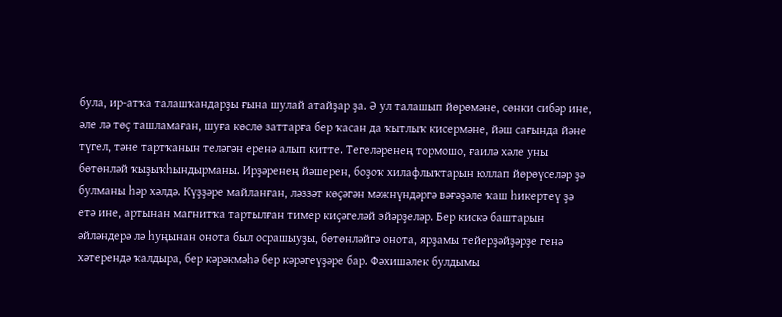була, ир-атҡа талашҡандарҙы ғына шулай атайҙар ҙа. Ә ул талашып йөрөмәне, сөнки сибәр ине, әле лә төҫ ташламаған, шуға көслө заттарға бер ҡасан да ҡытлыҡ кисермәне, йәш сағында йәне түгел, тәне тартҡанын теләгән еренә алып китте. Тегеләренең тормошо, ғаилә хәле уны бөтөнләй ҡыҙыҡһындырманы. Ирҙәренең йәшерен, боҙоҡ хилафлыҡтарын юллап йөрөүселәр ҙә булманы һәр хәлдә. Күҙҙәре майланған, ләззәт көҫәгән мәжнүндәргә вәғәҙәле ҡаш һикертеү ҙә етә ине, артынан магнитҡа тартылған тимер киҫәгеләй эйәрҙеләр. Бер кискә баштарын әйләндерә лә һуңынан онота был осрашыуҙы, бөтөнләйгә онота, ярҙамы тейерҙәйҙәрҙе генә хәтерендә ҡалдыра, бер кәрәкмәһә бер кәрәгеүҙәре бар. Фәхишәлек булдымы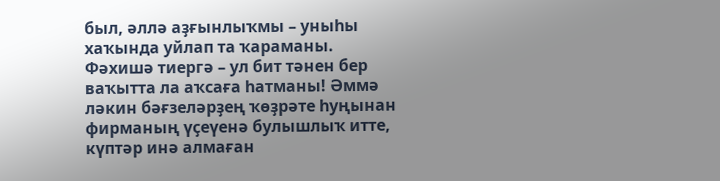был, әллә аҙғынлыҡмы – уныһы хаҡында уйлап та ҡараманы. Фәхишә тиергә – ул бит тәнен бер ваҡытта ла аҡсаға һатманы! Әммә ләкин бәғзеләрҙең ҡөҙрәте һуңынан фирманың үҫеүенә булышлыҡ итте, күптәр инә алмаған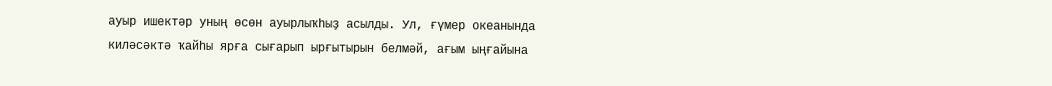ауыр ишектәр уның өсөн ауырлыҡһыҙ асылды. Ул, ғүмер океанында киләсәктә ҡайһы ярға сығарып ырғытырын белмәй, ағым ыңғайына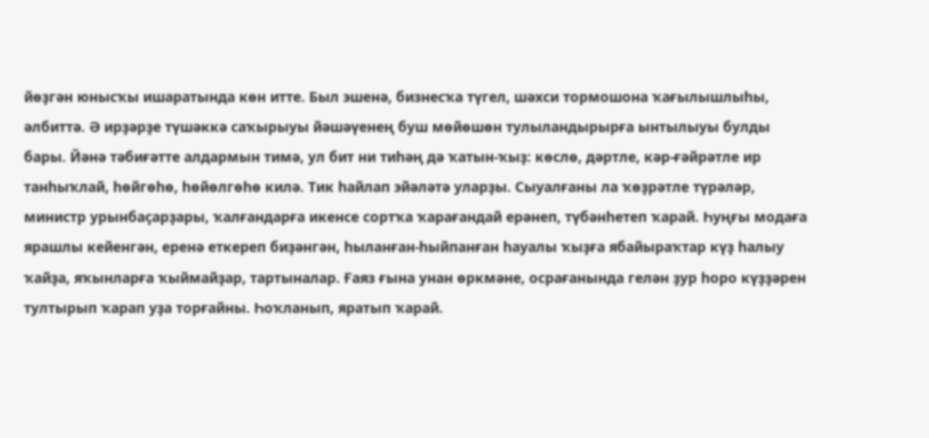йөҙгән юнысҡы ишаратында көн итте. Был эшенә, бизнесҡа түгел, шәхси тормошона ҡағылышлыһы, әлбиттә. Ә ирҙәрҙе түшәккә саҡырыуы йәшәүенең буш мөйөшөн тулыландырырға ынтылыуы булды бары. Йәнә тәбиғәтте алдармын тимә, ул бит ни тиһәң дә ҡатын-ҡыҙ: көслө, дәртле, кәр-ғәйрәтле ир танһыҡлай, һөйгөһө, һөйөлгөһө килә. Тик һайлап эйәләтә уларҙы. Сыуалғаны ла ҡөҙрәтле түрәләр, министр урынбаҫарҙары, ҡалғандарға икенсе сортҡа ҡарағандай ерәнеп, түбәнһетеп ҡарай. Һуңғы модаға ярашлы кейенгән, еренә еткереп биҙәнгән, һыланған-һыйпанған һауалы ҡыҙға ябайыраҡтар күҙ һалыу ҡайҙа, яҡынларға ҡыймайҙар, тартыналар. Ғаяз ғына унан өркмәне, осрағанында гелән ҙур һоро күҙҙәрен тултырып ҡарап уҙа торғайны. Һоҡланып, яратып ҡарай.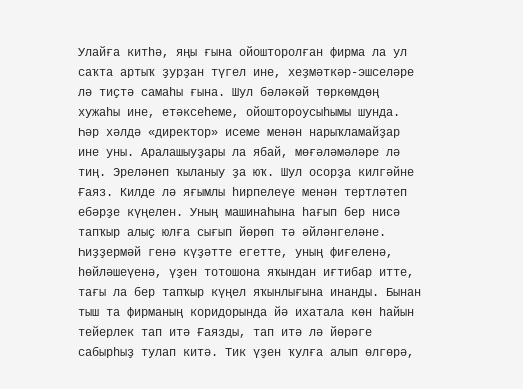Улайға китһә, яңы ғына ойошторолған фирма ла ул саҡта артыҡ ҙурҙан түгел ине, хеҙмәткәр-эшселәре лә тиҫтә самаһы ғына. Шул бәләкәй төркөмдөң хужаһы ине, етәксеһеме, ойоштороусыһымы шунда. Һәр хәлдә «директор» исеме менән нарыҡламайҙар ине уны. Аралашыуҙары ла ябай, мөғәләмәләре лә тиң. Эреләнеп ҡыланыу ҙа юҡ. Шул осорҙа килгәйне Ғаяз. Килде лә яғымлы һирпелеүе менән тертләтеп ебәрҙе күңелен. Уның машинаһына һағып бер нисә тапҡыр алыҫ юлға сығып йөрөп тә әйләнгеләне. Һиҙҙермәй генә күҙәтте егетте, уның фиғеленә, һөйләшеүенә, үҙен тотошона яҡындан иғтибар итте, тағы ла бер тапҡыр күңел яҡынлығына инанды. Бынан тыш та фирманың коридорында йә ихатала көн һайын тейерлек тап итә Ғаязды, тап итә лә йөрәге сабырһыҙ тулап китә. Тик үҙен ҡулға алып өлгөрә,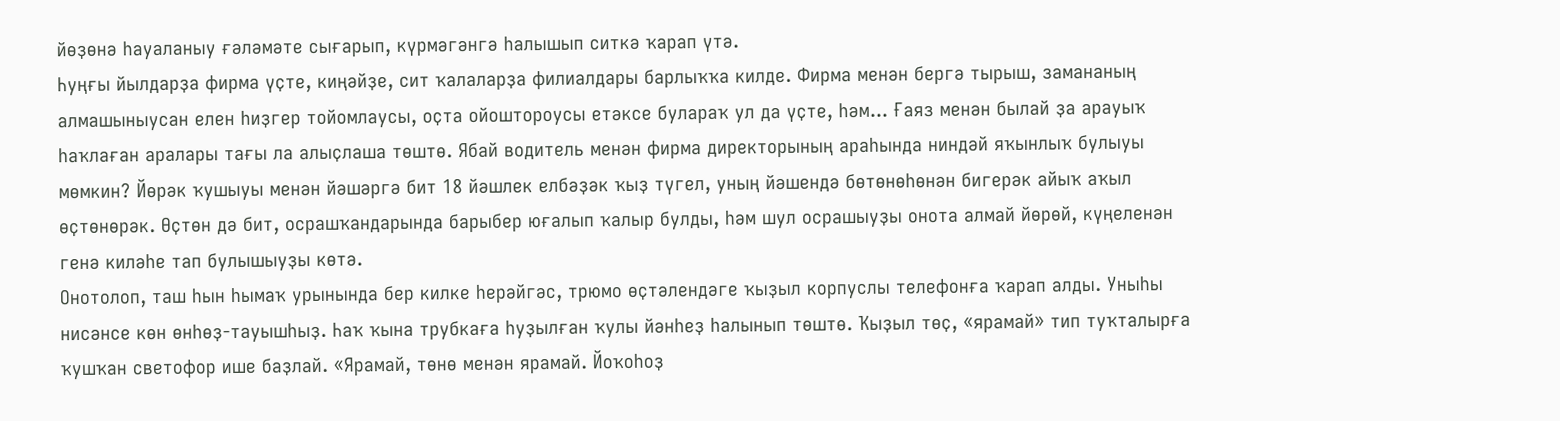йөҙөнә һауаланыу ғәләмәте сығарып, күрмәгәнгә һалышып ситкә ҡарап үтә.
Һуңғы йылдарҙа фирма үҫте, киңәйҙе, сит ҡалаларҙа филиалдары барлыҡҡа килде. Фирма менән бергә тырыш, замананың алмашыныусан елен һиҙгер тойомлаусы, оҫта ойоштороусы етәксе булараҡ ул да үҫте, һәм... Ғаяз менән былай ҙа арауыҡ һаҡлаған аралары тағы ла алыҫлаша төштө. Ябай водитель менән фирма директорының араһында ниндәй яҡынлыҡ булыуы мөмкин? Йөрәк ҡушыуы менән йәшәргә бит 18 йәшлек елбәҙәк ҡыҙ түгел, уның йәшендә бөтөнөһөнән бигерәк айыҡ аҡыл өҫтөнөрәк. Өҫтөн дә бит, осрашҡандарында барыбер юғалып ҡалыр булды, һәм шул осрашыуҙы онота алмай йөрөй, күңеленән генә киләһе тап булышыуҙы көтә.
Онотолоп, таш һын һымаҡ урынында бер килке һерәйгәс, трюмо өҫтәлендәге ҡыҙыл корпуслы телефонға ҡарап алды. Уныһы нисәнсе көн өнһөҙ-тауышһыҙ. Һаҡ ҡына трубкаға һуҙылған ҡулы йәнһеҙ һалынып төштө. Ҡыҙыл төҫ, «ярамай» тип туҡталырға ҡушҡан светофор ише баҙлай. «Ярамай, төнө менән ярамай. Йоҡоһоҙ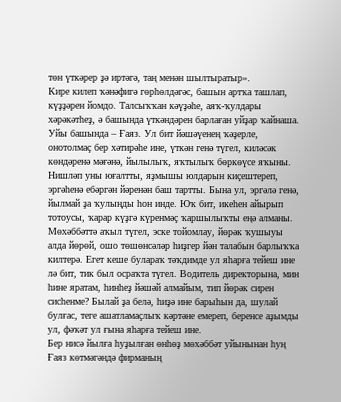төн үткәрер ҙә иртәгә, таң менән шылтыратыр».
Кире килеп ҡәнәфигә гөрһөлдәгәс, башын артҡа ташлап, күҙҙәрен йомдо. Талсыҡҡан кәүҙәһе, аяҡ-ҡулдары хәрәкәтһеҙ, ә башында үткәндәрен барлаған уйҙар ҡайнаша. Уйы башында – Ғаяз. Ул бит йәшәүенең ҡәҙерле, онотолмаҫ бер хәтирәһе ине, үткән генә түгел, киләсәк көндәренә мәғәнә, йылылыҡ, яҡтылыҡ бөркөүсе яҡыны. Нишләп уны юғалтты, яҙмышы юлдарын киҫештереп, эргәһенә ебәргән йәренән баш тартты. Бына ул, эргәлә генә, йылмай ҙа ҡулыңды һон инде. Юҡ бит, икеһен айырып тотоусы, ҡарар күҙгә күренмәҫ ҡаршылыҡты еңә алманы. Мөхәббәттә аҡыл түгел, эске тойомлау, йөрәк ҡушыуы алда йөрөй, ошо төшөнсәләр һиҙгер йән талабын барлыҡҡа килтерә. Егет кеше булараҡ тәҡдимде ул яһарға тейеш ине лә бит, тик был осраҡта түгел. Водитель директорына, мин һине яратам, һинһеҙ йәшәй алмайым, тип йөрәк сирен сисһенме? Былай ҙа белә, һиҙә ине барыһын да, шулай булғас, теге ашатламаҫлыҡ кәртәне емереп, беренсе аҙымды ул, фәҡәт ул ғына яһарға тейеш ине.
Бер нисә йылға һуҙылған өнһөҙ мөхәббәт уйынынан һуң Ғаяз көтмәгәндә фирманың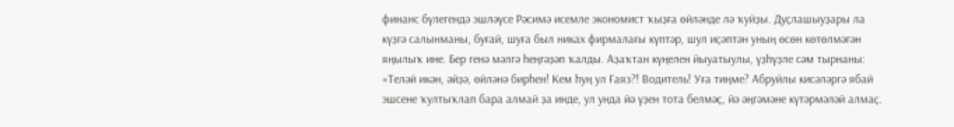финанс бүлегендә эшләүсе Рәсимә исемле экономист ҡыҙға өйләнде лә ҡуйҙы. Дуҫлашыуҙары ла күҙгә салынманы, буғай, шуға был никах фирмалағы күптәр, шул иҫәптән уның өсөн көтөлмәгән яңылыҡ ине. Бер генә мәлгә һеңгәҙәп ҡалды. Аҙаҡтан күңелен йыуатыулы, үҙһүҙле сәм тырнаны: «Теләй икән, әйҙә, өйләнә бирһен! Кем һуң ул Ғаяз?! Водитель! Уға тиңме? Абруйлы кисәләргә ябай эшсене ҡултыҡлап бара алмай ҙа инде, ул унда йә үҙен тота белмәҫ, йә әңгәмәне күтәрмәләй алмаҫ.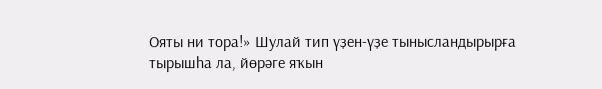Ояты ни тора!» Шулай тип үҙен-үҙе тынысландырырға тырышһа ла, йөрәге яҡын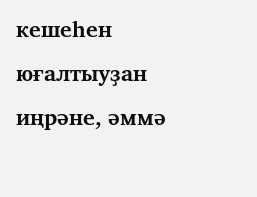кешеһен юғалтыуҙан иңрәне, әммә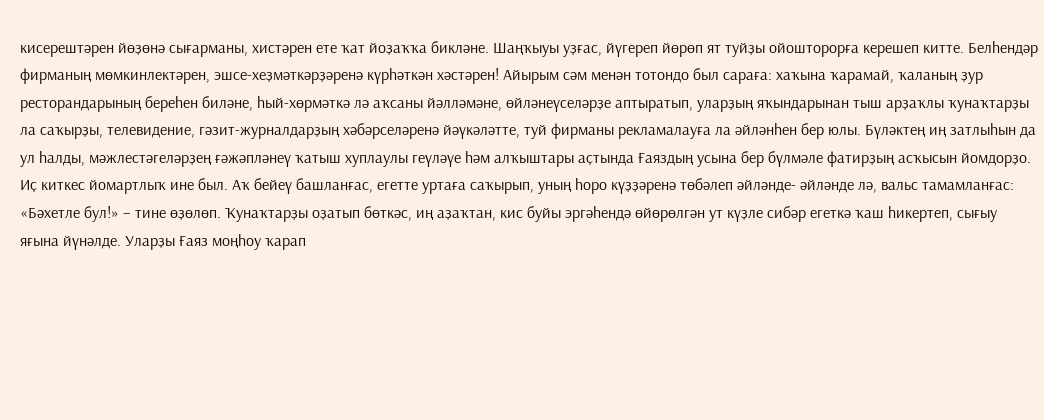кисерештәрен йөҙөнә сығарманы, хистәрен ете ҡат йоҙаҡҡа бикләне. Шаңҡыуы уҙғас, йүгереп йөрөп ят туйҙы ойошторорға керешеп китте. Белһендәр фирманың мөмкинлектәрен, эшсе-хеҙмәткәрҙәренә күрһәткән хәстәрен! Айырым сәм менән тотондо был сараға: хаҡына ҡарамай, ҡаланың ҙур ресторандарының береһен биләне, һый-хөрмәткә лә аҡсаны йәлләмәне, өйләнеүселәрҙе аптыратып, уларҙың яҡындарынан тыш арҙаҡлы ҡунаҡтарҙы ла саҡырҙы, телевидение, гәзит-журналдарҙың хәбәрселәренә йәүкәләтте, туй фирманы рекламалауға ла әйләнһен бер юлы. Бүләктең иң затлыһын да ул һалды, мәжлестәгеләрҙең ғәжәпләнеү ҡатыш хуплаулы геүләүе һәм алҡыштары аҫтында Ғаяздың усына бер бүлмәле фатирҙың асҡысын йомдорҙо. Иҫ киткес йомартлыҡ ине был. Аҡ бейеү башланғас, егетте уртаға саҡырып, уның һоро күҙҙәренә төбәлеп әйләнде- әйләнде лә, вальс тамамланғас: «Бәхетле бул!» – тине өҙөлөп. Ҡунаҡтарҙы оҙатып бөткәс, иң аҙаҡтан, кис буйы эргәһендә өйөрөлгән ут күҙле сибәр егеткә ҡаш һикертеп, сығыу яғына йүнәлде. Уларҙы Ғаяз моңһоу ҡарап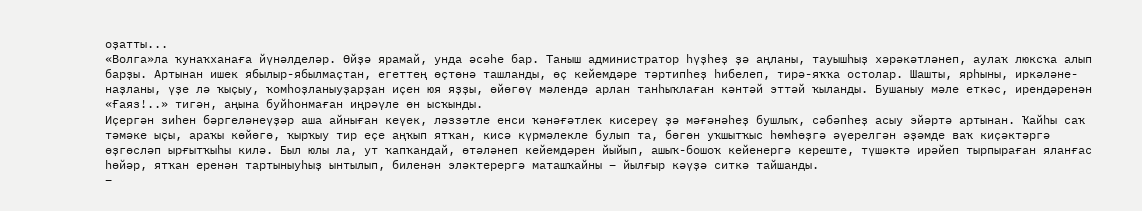оҙатты...
«Волга»ла ҡунаҡханаға йүнәлделәр. Өйҙә ярамай, унда әсәһе бар. Таныш администратор һүҙһеҙ ҙә аңланы, тауышһыҙ хәрәкәтләнеп, аулаҡ люксҡа алып барҙы. Артынан ишек ябылыр-ябылмаҫтан, егеттең өҫтөнә ташланды, өҫ кейемдәре тәртипһеҙ һибелеп, тирә-яҡҡа остолар. Шашты, ярһыны, иркәләне-наҙланы, үҙе лә ҡыҫыу, ҡомһоҙланыуҙарҙан иҫен юя яҙҙы, өйөгөү мәлендә арлан танһыҡлаған кәнтәй эттәй ҡыланды. Бушаныу мәле еткәс, ирендәренән «Ғаяз!..» тигән, аңына буйһонмаған иңрәүле өн ысҡынды.
Иҫергән зиһен бәргеләнеүҙәр аша айныған кеүек, ләззәтле енси ҡәнәғәтлек кисереү ҙә мәғәнәһеҙ бушлыҡ, сәбәпһеҙ асыу эйәртә артынан. Ҡайһы саҡ тәмәке ыҫы, араҡы көйөгө, ҡырҡыу тир еҫе аңҡып ятҡан, кисә күрмәлекле булып та, бөгөн уҡшытҡыс һөмһөҙгә әүерелгән әҙәмде ваҡ киҫәктәргә өҙгөсләп ырғытҡыһы килә. Был юлы ла, ут ҡапҡандай, өтәләнеп кейемдәрен йыйып, ашыҡ-бошоҡ кейенергә кереште, түшәктә ирәйеп тырпыраған яланғас һөйәр, ятҡан еренән тартыныуһыҙ ынтылып, биленән эләктерергә маташҡайны – йылғыр кәүҙә ситкә тайшанды.
–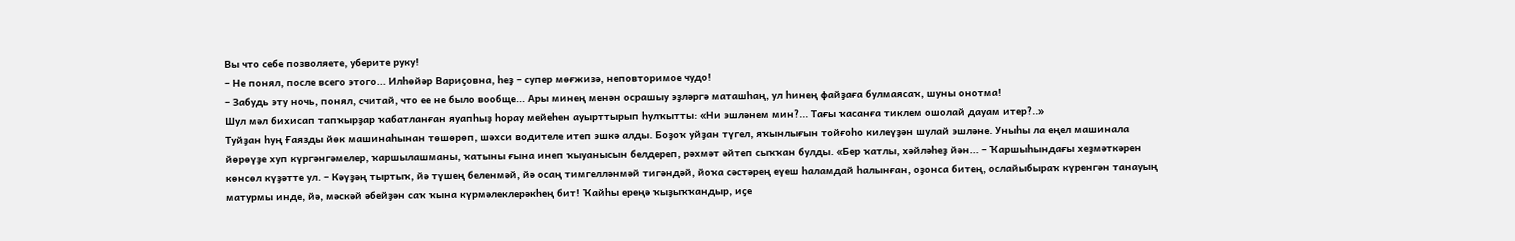Вы что себе позволяете, уберите руку!
– Не понял, после всего этого... Илһөйәр Вариҫовна, һеҙ – супер мөғжизә, неповторимое чудо!
– Забудь эту ночь, понял, считай, что ее не было вообще... Ары минең менән осрашыу эҙләргә маташһаң, ул һинең файҙаға булмаясаҡ, шуны онотма!
Шул мәл бихисап тапҡырҙар ҡабатланған яуапһыҙ һорау мейеһен ауырттырып һулҡытты: «Ни эшләнем мин?... Тағы ҡасанға тиклем ошолай дауам итер?..»
Туйҙан һуң Ғаязды йөк машинаһынан төшөрөп, шәхси водителе итеп эшкә алды. Боҙоҡ уйҙан түгел, яҡынлығын тойғоһо килеүҙән шулай эшләне. Уныһы ла еңел машинала йөрөүҙе хуп күргәнгәмелер, ҡаршылашманы, ҡатыны ғына инеп ҡыуанысын белдереп, рәхмәт әйтеп сыҡҡан булды. «Бер ҡатлы, хәйләһеҙ йән... – Ҡаршыһындағы хеҙмәткәрен көнсөл күҙәтте ул. – Кәүҙәң тыртыҡ, йә түшең беленмәй, йә осаң тимгелләнмәй тигәндәй, йоҡа сәстәрең еүеш һаламдай һалынған, оҙонса битең, ослайыбыраҡ күренгән танауың матурмы инде, йә, мәскәй әбейҙән саҡ ҡына күрмәлеклерәкһең бит! Ҡайһы ереңә ҡыҙыҡҡандыр, иҫе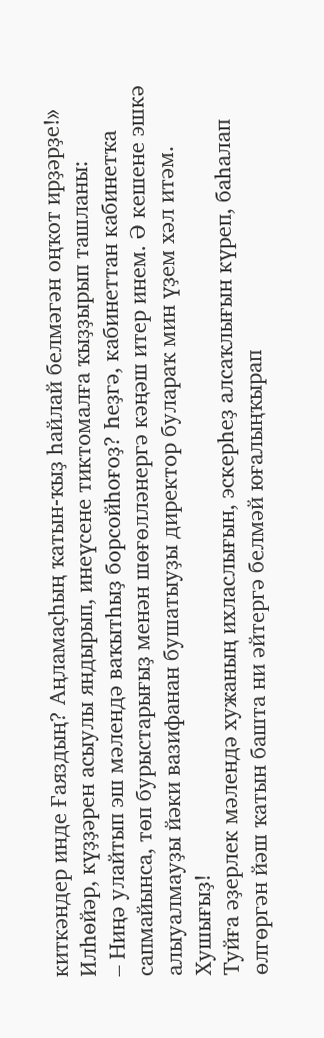киткәндер инде Ғаяздың? Аңламаҫһың ҡатын-ҡыҙ һайлай белмәгән оңҡот ирҙәрҙе!»
Илһөйәр, күҙҙәрен асыулы яндырып, инеүсене тиктомалға ҡыҙҙырып ташланы:
– Ниңә улайтып эш мәлендә ваҡытһыҙ борсойһоғоҙ? Һеҙгә, кабинеттан кабинетҡа сапмайынса, төп бурыстарығыҙ менән шөғөлләнергә кәңәш итер инем. Ә кешене эшкә алыуалмауҙы йәки вазифанан бушатыуҙы директор булараҡ мин үҙем хәл итәм. Хушығыҙ!
Туйға әҙерлек мәлендә хужаның ихласлығын, эскерһеҙ алсаҡлығын күреп, баһалап өлгөргән йәш ҡатын башта ни әйтергә белмәй юғалыңҡырап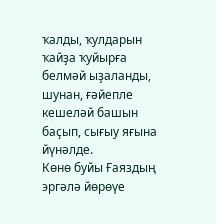ҡалды, ҡулдарын ҡайҙа ҡуйырға белмәй ыҙаланды, шунан, ғәйепле кешеләй башын баҫып, сығыу яғына йүнәлде.
Көнө буйы Ғаяздың эргәлә йөрөүе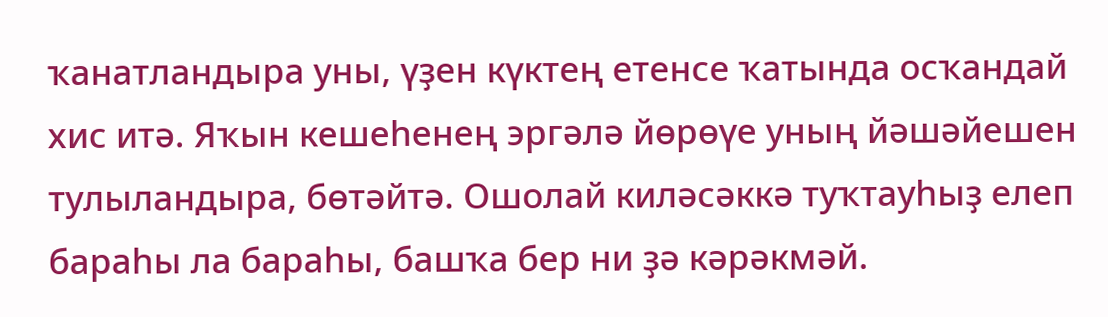ҡанатландыра уны, үҙен күктең етенсе ҡатында осҡандай хис итә. Яҡын кешеһенең эргәлә йөрөүе уның йәшәйешен тулыландыра, бөтәйтә. Ошолай киләсәккә туҡтауһыҙ елеп бараһы ла бараһы, башҡа бер ни ҙә кәрәкмәй.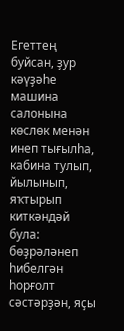Егеттең буйсан, ҙур кәүҙәһе машина салонына көслөк менән инеп тығылһа, кабина тулып, йылынып, яҡтырып киткәндәй була: бөҙрәләнеп һибелгән һорғолт сәстәрҙән, яҫы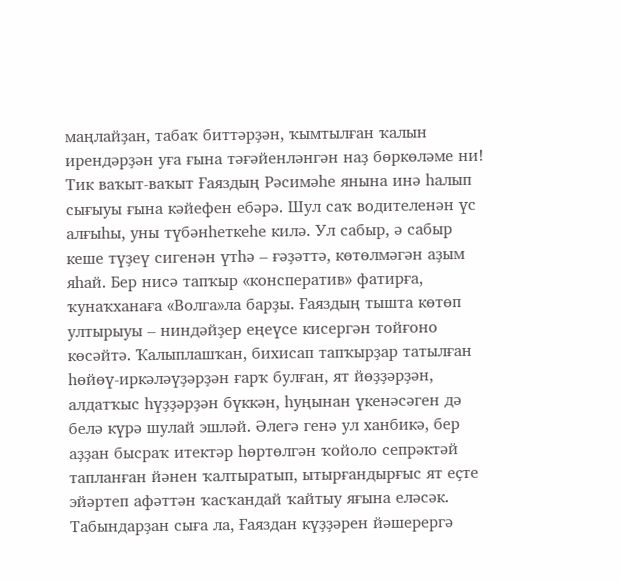маңлайҙан, табаҡ биттәрҙән, ҡымтылған ҡалын ирендәрҙән уға ғына тәғәйенләнгән наҙ бөркөләме ни! Тик ваҡыт-ваҡыт Ғаяздың Рәсимәһе янына инә һалып сығыуы ғына кәйефен ебәрә. Шул саҡ водителенән үс алғыһы, уны түбәнһеткеһе килә. Ул сабыр, ә сабыр кеше түҙеү сигенән үтһә – ғәҙәттә, көтөлмәгән аҙым яһай. Бер нисә тапҡыр «консператив» фатирға, ҡунаҡханаға «Волга»ла барҙы. Ғаяздың тышта көтөп ултырыуы – ниндәйҙер еңеүсе кисергән тойғоно көсәйтә. Ҡалыплашҡан, бихисап тапҡырҙар татылған һөйөү-иркәләүҙәрҙән ғарҡ булған, ят йөҙҙәрҙән, алдатҡыс һүҙҙәрҙән бүккән, һуңынан үкенәсәген дә белә күрә шулай эшләй. Әлегә генә ул ханбикә, бер аҙҙан бысраҡ итектәр һөртөлгән ҡойоло сепрәктәй тапланған йәнен ҡалтыратып, ытырғандырғыс ят еҫте эйәртеп афәттән ҡасҡандай ҡайтыу яғына еләсәк.
Табындарҙан сыға ла, Ғаяздан күҙҙәрен йәшерергә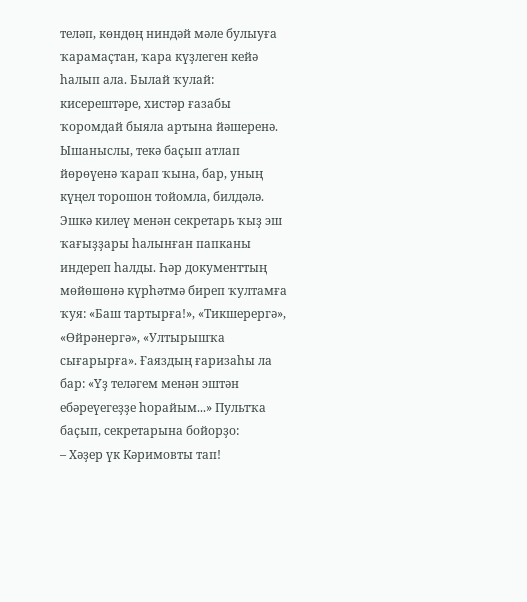теләп, көндөң ниндәй мәле булыуға ҡарамаҫтан, ҡара күҙлеген кейә һалып ала. Былай ҡулай: кисерештәре, хистәр ғазабы ҡоромдай быяла артына йәшеренә. Ышаныслы, текә баҫып атлап йөрөүенә ҡарап ҡына, бар, уның күңел торошон тойомла, билдәлә.
Эшкә килеү менән секретарь ҡыҙ эш ҡағыҙҙары һалынған папканы индереп һалды. Һәр документтың мөйөшөнә күрһәтмә биреп ҡултамға ҡуя: «Баш тартырға!», «Тикшерергә», «Өйрәнергә», «Ултырышҡа сығарырға». Ғаяздың ғаризаһы ла бар: «Үҙ теләгем менән эштән ебәреүегеҙҙе һорайым...» Пультҡа баҫып, секретарына бойорҙо:
– Хәҙер үк Кәримовты тап!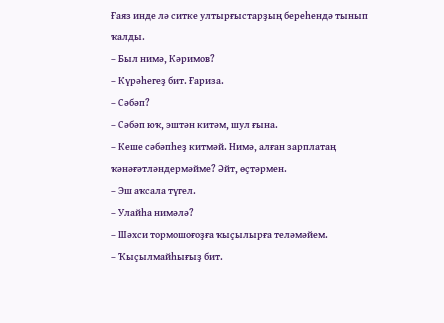Ғаяз инде лә ситке ултырғыстарҙың береһендә тынып ҡалды.
– Был нимә, Кәримов?
– Күрәһегеҙ бит. Ғариза.
– Сәбәп?
– Сәбәп юҡ, эштән китәм, шул ғына.
– Кеше сәбәпһеҙ китмәй. Нимә, алған зарплатаң ҡәнәғәтләндермәйме? Әйт, өҫтәрмен.
– Эш аҡсала түгел.
– Улайһа нимәлә?
– Шәхси тормошоғоҙға ҡыҫылырға теләмәйем.
– Ҡыҫылмайһығыҙ бит.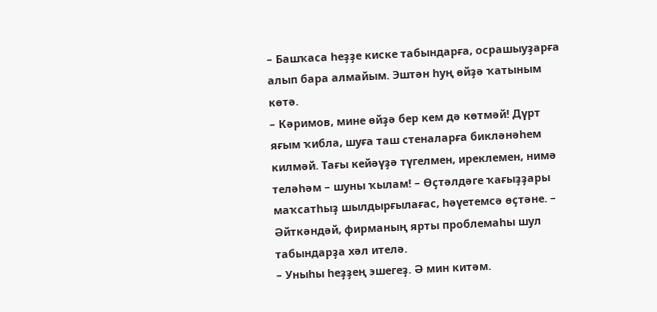– Башҡаса һеҙҙе киске табындарға, осрашыуҙарға алып бара алмайым. Эштән һуң өйҙә ҡатыным көтә.
– Кәримов, мине өйҙә бер кем дә көтмәй! Дүрт яғым ҡибла, шуға таш стеналарға бикләнәһем килмәй. Тағы кейәүҙә түгелмен, иреклемен, нимә теләһәм – шуны ҡылам! – Өҫтәлдәге ҡағыҙҙары маҡсатһыҙ шылдырғылағас, һәүетемсә өҫтәне. – Әйткәндәй, фирманың ярты проблемаһы шул табындарҙа хәл ителә.
– Уныһы һеҙҙең эшегеҙ. Ә мин китәм.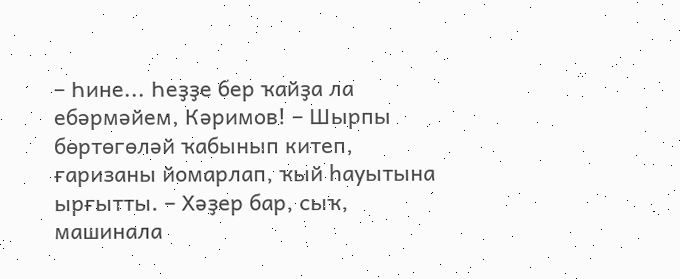– Һине... Һеҙҙе бер ҡайҙа ла ебәрмәйем, Кәримов! – Шырпы бөртөгөләй ҡабынып китеп, ғаризаны йомарлап, ҡый һауытына ырғытты. – Хәҙер бар, сыҡ, машинала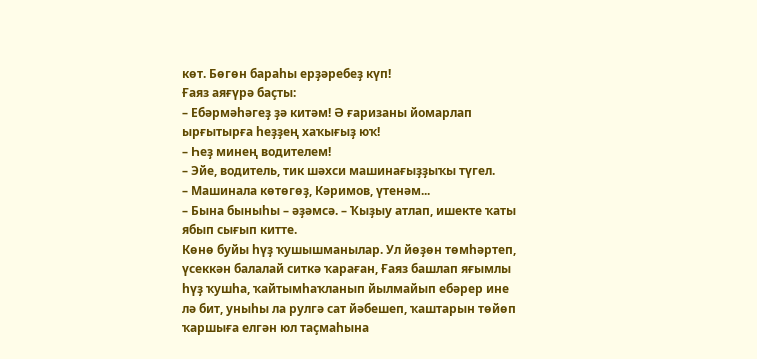көт. Бөгөн бараһы ерҙәребеҙ күп!
Ғаяз аяғүрә баҫты:
– Ебәрмәһәгеҙ ҙә китәм! Ә ғаризаны йомарлап ырғытырға һеҙҙең хаҡығыҙ юҡ!
– Һеҙ минең водителем!
– Эйе, водитель, тик шәхси машинағыҙҙыҡы түгел.
– Машинала көтөгөҙ, Кәримов, үтенәм...
– Бына быныһы – әҙәмсә. – Ҡыҙыу атлап, ишекте ҡаты ябып сығып китте.
Көнө буйы һүҙ ҡушышманылар. Ул йөҙөн төмһәртеп, үсеккән балалай ситкә ҡараған, Ғаяз башлап яғымлы һүҙ ҡушһа, ҡайтымһаҡланып йылмайып ебәрер ине лә бит, уныһы ла рулгә сат йәбешеп, ҡаштарын төйөп ҡаршыға елгән юл таҫмаһына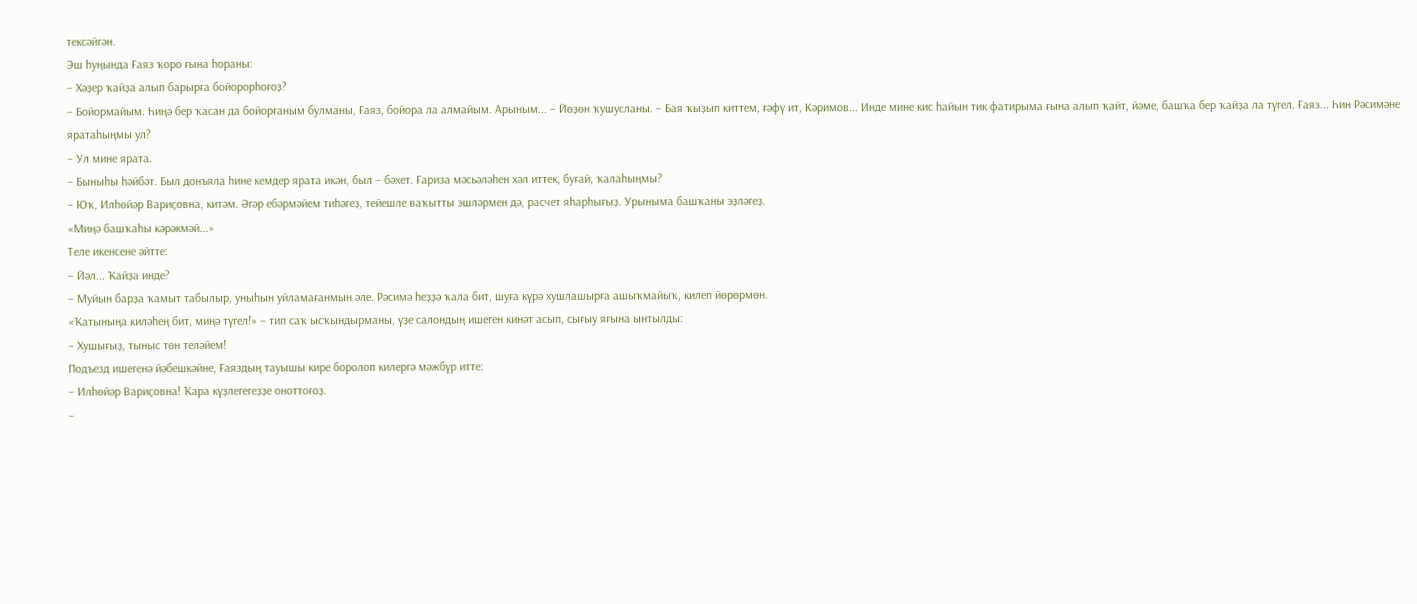тексәйгән.
Эш һуңында Ғаяз ҡоро ғына һораны:
– Хәҙер ҡайҙа алып барырға бойорорһоғоҙ?
– Бойормайым. Һиңә бер ҡасан да бойорғаным булманы, Ғаяз, бойора ла алмайым. Арыным... – Йөҙөн ҡушусланы. – Бая ҡыҙып киттем, ғәфү ит, Кәримов... Инде мине кис һайын тик фатирыма ғына алып ҡайт, йәме, башҡа бер ҡайҙа ла түгел. Ғаяз... Һин Рәсимәне яратаһыңмы ул?
– Ул мине ярата.
– Быныһы һәйбәт. Был донъяла һине кемдер ярата икән, был – бәхет. Ғариза мәсьәләһен хәл иттек, буғай, ҡалаһыңмы?
– Юҡ, Илһөйәр Вариҫовна, китәм. Әгәр ебәрмәйем тиһәгеҙ, тейешле ваҡытты эшләрмен дә, расчет яһарһығыҙ. Урыныма башҡаны эҙләгеҙ.
«Миңә башҡаһы кәрәкмәй...»
Теле икенсене әйтте:
– Йәл... Ҡайҙа инде?
– Муйын барҙа ҡамыт табылыр, уныһын уйламағанмын әле. Рәсимә һеҙҙә ҡала бит, шуға күрә хушлашырға ашыҡмайыҡ, килеп йөрөрмөн.
«Ҡатыныңа киләһең бит, миңә түгел!» – тип саҡ ысҡындырманы, үҙе салондың ишеген кинәт асып, сығыу яғына ынтылды:
– Хушығыҙ, тыныс төн теләйем!
Подъезд ишегенә йәбешкәйне, Ғаяздың тауышы кире боролоп килергә мәжбүр итте:
– Илһөйәр Вариҫовна! Ҡара күҙлегегеҙҙе оноттоғоҙ.
–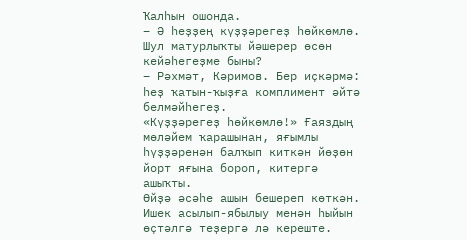Ҡалһын ошонда.
– Ә һеҙҙең күҙҙәрегеҙ һөйкөмлө. Шул матурлыҡты йәшерер өсөн кейәһегеҙме быны?
– Рәхмәт, Кәримов. Бер иҫкәрмә: һеҙ ҡатын-ҡыҙға комплимент әйтә белмәйһегеҙ.
«Күҙҙәрегеҙ һөйкөмлө!» Ғаяздың мөләйем ҡарашынан, яғымлы һүҙҙәренән балҡып киткән йөҙөн йорт яғына бороп, китергә ашыҡты.
Өйҙә әсәһе ашын бешереп көткән. Ишек асылып-ябылыу менән һыйын өҫтәлгә теҙергә лә кереште.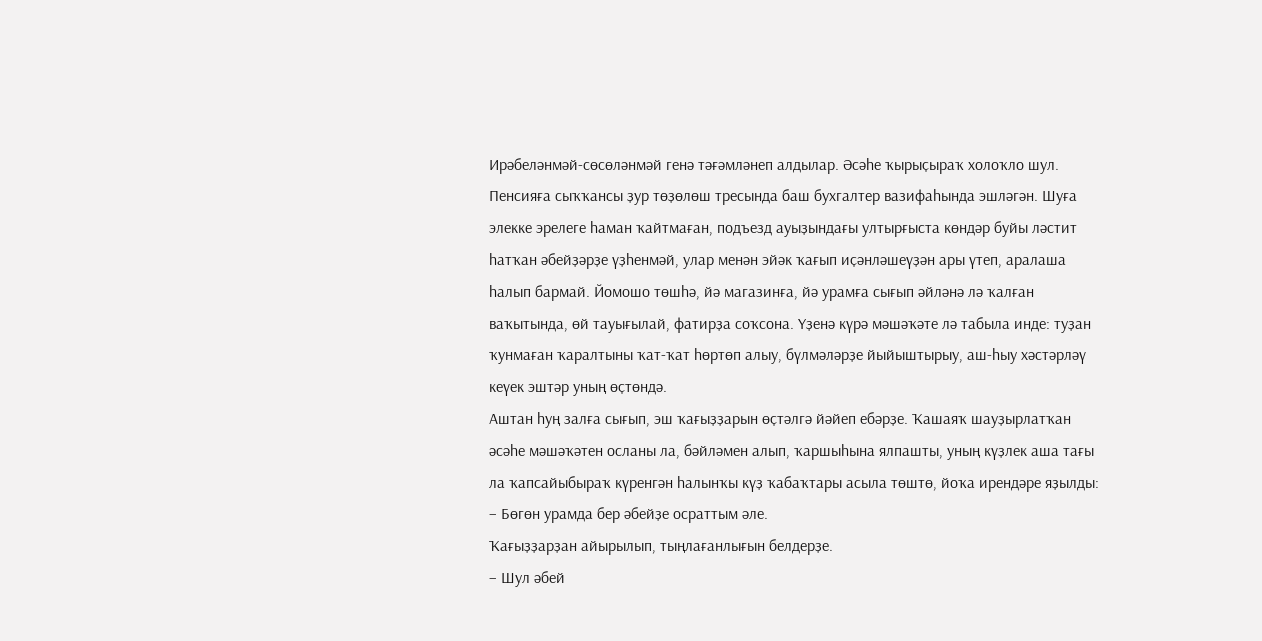Ирәбеләнмәй-сөсөләнмәй генә тәғәмләнеп алдылар. Әсәһе ҡырыҫыраҡ холоҡло шул. Пенсияға сыҡҡансы ҙур төҙөлөш тресында баш бухгалтер вазифаһында эшләгән. Шуға элекке эрелеге һаман ҡайтмаған, подъезд ауыҙындағы ултырғыста көндәр буйы ләстит һатҡан әбейҙәрҙе үҙһенмәй, улар менән эйәк ҡағып иҫәнләшеүҙән ары үтеп, аралаша һалып бармай. Йомошо төшһә, йә магазинға, йә урамға сығып әйләнә лә ҡалған ваҡытында, өй тауығылай, фатирҙа соҡсона. Үҙенә күрә мәшәҡәте лә табыла инде: туҙан ҡунмаған ҡаралтыны ҡат-ҡат һөртөп алыу, бүлмәләрҙе йыйыштырыу, аш-һыу хәстәрләү кеүек эштәр уның өҫтөндә.
Аштан һуң залға сығып, эш ҡағыҙҙарын өҫтәлгә йәйеп ебәрҙе. Ҡашаяҡ шауҙырлатҡан әсәһе мәшәҡәтен осланы ла, бәйләмен алып, ҡаршыһына ялпашты, уның күҙлек аша тағы ла ҡапсайыбыраҡ күренгән һалынҡы күҙ ҡабаҡтары асыла төштө, йоҡа ирендәре яҙылды:
– Бөгөн урамда бер әбейҙе осраттым әле.
Ҡағыҙҙарҙан айырылып, тыңлағанлығын белдерҙе.
– Шул әбей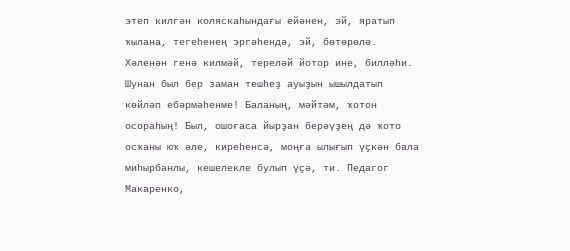этеп килгән коляскаһындағы ейәнен, эй, яратып ҡылана, тегеһенең эргәһендә, эй, бөтөрөлә. Хәленән генә килмәй, тереләй йотор ине, билләһи. Шунан был бер заман тешһеҙ ауыҙын ышылдатып көйләп ебәрмәһенме! Баланың, мәйтәм, ҡотон осораһың! Был, ошоғаса йырҙан берәүҙең дә ҡото осҡаны юҡ әле, киреһенсә, моңға ылығып үҫкән бала миһырбанлы, кешелекле булып үҫә, ти. Педагог Макаренко,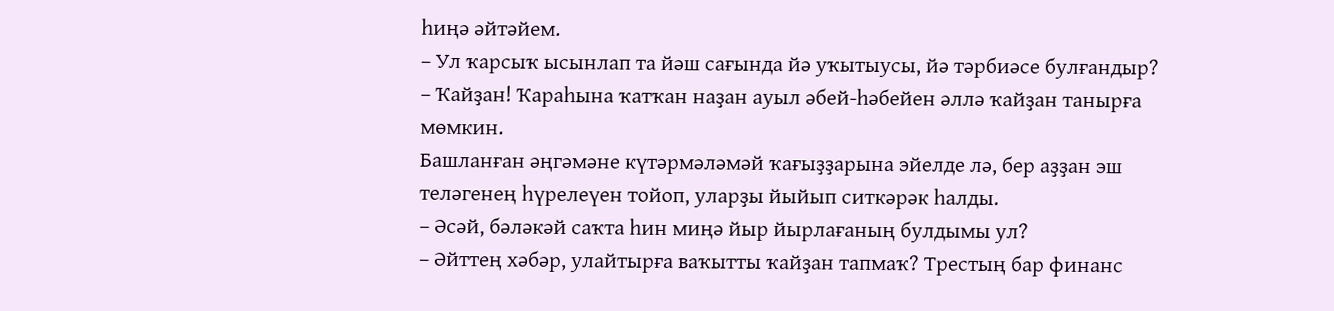һиңә әйтәйем.
– Ул ҡарсыҡ ысынлап та йәш сағында йә уҡытыусы, йә тәрбиәсе булғандыр?
– Ҡайҙан! Ҡараһына ҡатҡан наҙан ауыл әбей-һәбейен әллә ҡайҙан танырға мөмкин.
Башланған әңгәмәне күтәрмәләмәй ҡағыҙҙарына эйелде лә, бер аҙҙан эш теләгенең һүрелеүен тойоп, уларҙы йыйып ситкәрәк һалды.
– Әсәй, бәләкәй саҡта һин миңә йыр йырлағаның булдымы ул?
– Әйттең хәбәр, улайтырға ваҡытты ҡайҙан тапмаҡ? Трестың бар финанс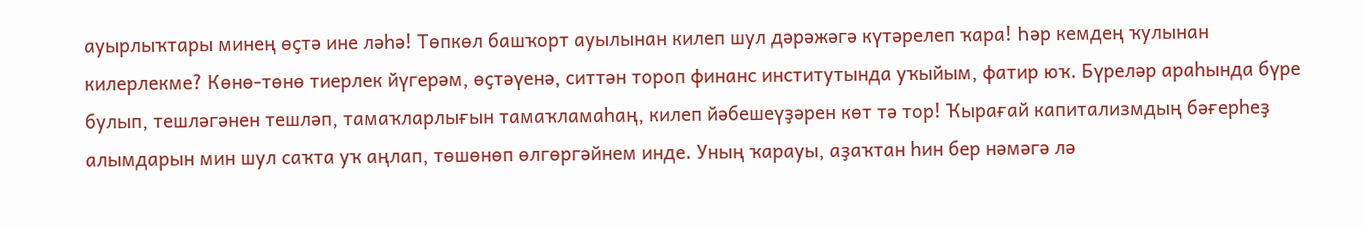ауырлыҡтары минең өҫтә ине ләһә! Төпкөл башҡорт ауылынан килеп шул дәрәжәгә күтәрелеп ҡара! Һәр кемдең ҡулынан килерлекме? Көнө-төнө тиерлек йүгерәм, өҫтәүенә, ситтән тороп финанс институтында уҡыйым, фатир юҡ. Бүреләр араһында бүре булып, тешләгәнен тешләп, тамаҡларлығын тамаҡламаһаң, килеп йәбешеүҙәрен көт тә тор! Ҡырағай капитализмдың бәғерһеҙ алымдарын мин шул саҡта уҡ аңлап, төшөнөп өлгөргәйнем инде. Уның ҡарауы, аҙаҡтан һин бер нәмәгә лә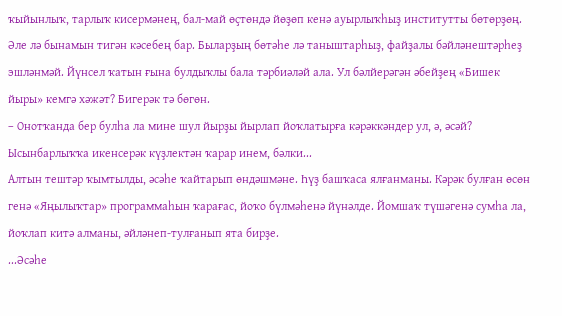ҡыйынлыҡ, тарлыҡ кисермәнең, бал-май өҫтөндә йөҙөп кенә ауырлыҡһыҙ институтты бөтөрҙөң. Әле лә бынамын тигән кәсебең бар. Быларҙың бөтәһе лә таныштарһыҙ, файҙалы бәйләнештәрһеҙ эшләнмәй. Йүнсел ҡатын ғына булдыҡлы бала тәрбиәләй ала. Ул бәлйерәгән әбейҙең «Бишек йыры» кемгә хәжәт? Бигерәк тә бөгөн.
– Онотҡанда бер булһа ла мине шул йырҙы йырлап йоҡлатырға кәрәккәндер ул, ә, әсәй? Ысынбарлыҡҡа икенсерәк күҙлектән ҡарар инем, бәлки...
Алтын тештәр ҡымтылды, әсәһе ҡайтарып өндәшмәне. Һүҙ башҡаса ялғанманы. Кәрәк булған өсөн генә «Яңылыҡтар» программаһын ҡарағас, йоҡо бүлмәһенә йүнәлде. Йомшаҡ түшәгенә сумһа ла, йоҡлап китә алманы, әйләнеп-тулғанып ята бирҙе.
...Әсәһе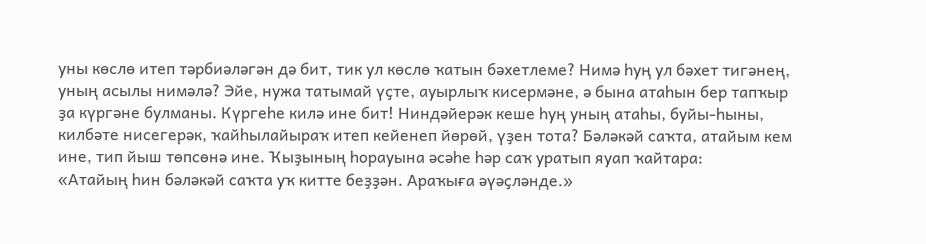уны көслө итеп тәрбиәләгән дә бит, тик ул көслө ҡатын бәхетлеме? Нимә һуң ул бәхет тигәнең, уның асылы нимәлә? Эйе, нужа татымай үҫте, ауырлыҡ кисермәне, ә бына атаһын бер тапҡыр ҙа күргәне булманы. Күргеһе килә ине бит! Ниндәйерәк кеше һуң уның атаһы, буйы-һыны, килбәте нисегерәк, ҡайһылайыраҡ итеп кейенеп йөрөй, үҙен тота? Бәләкәй саҡта, атайым кем ине, тип йыш төпсөнә ине. Ҡыҙының һорауына әсәһе һәр саҡ уратып яуап ҡайтара:
«Атайың һин бәләкәй саҡта уҡ китте беҙҙән. Араҡыға әүәҫләнде.»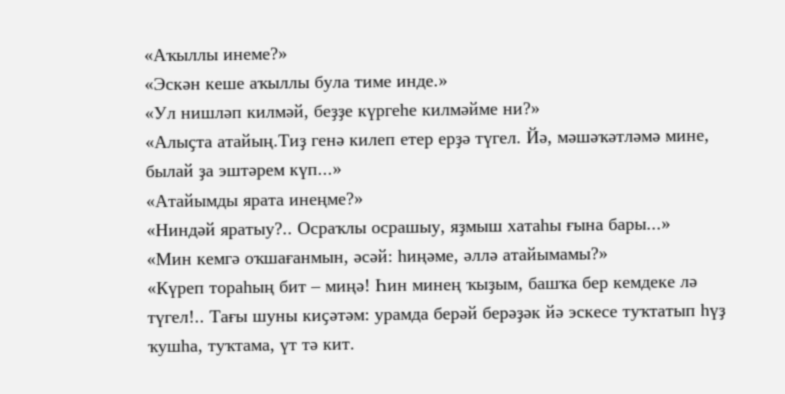«Аҡыллы инеме?»
«Эскән кеше аҡыллы була тиме инде.»
«Ул нишләп килмәй, беҙҙе күргеһе килмәйме ни?»
«Алыҫта атайың.Тиҙ генә килеп етер ерҙә түгел. Йә, мәшәҡәтләмә мине, былай ҙа эштәрем күп...»
«Атайымды ярата инеңме?»
«Ниндәй яратыу?.. Осраҡлы осрашыу, яҙмыш хатаһы ғына бары...»
«Мин кемгә оҡшағанмын, әсәй: һиңәме, әллә атайымамы?»
«Күреп тораһың бит – миңә! Һин минең ҡыҙым, башҡа бер кемдеке лә түгел!.. Тағы шуны киҫәтәм: урамда берәй берәҙәк йә эскесе туҡтатып һүҙ ҡушһа, туҡтама, үт тә кит.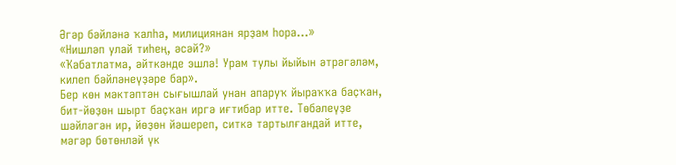Әгәр бәйләнә ҡалһа, милициянан ярҙам һора...»
«Нишләп улай тиһең, әсәй?»
«Ҡабатлатма, әйткәнде эшлә! Урам тулы йыйын әтрәгәләм, килеп бәйләнеүҙәре бар».
Бер көн мәктәптән сығышлай унан апаруҡ йыраҡҡа баҫҡан, бит-йөҙөн шырт баҫҡан иргә иғтибар итте. Төбәлеүҙе шәйләгән ир, йөҙөн йәшереп, ситкә тартылғандай итте, мәгәр бөтөнләй үк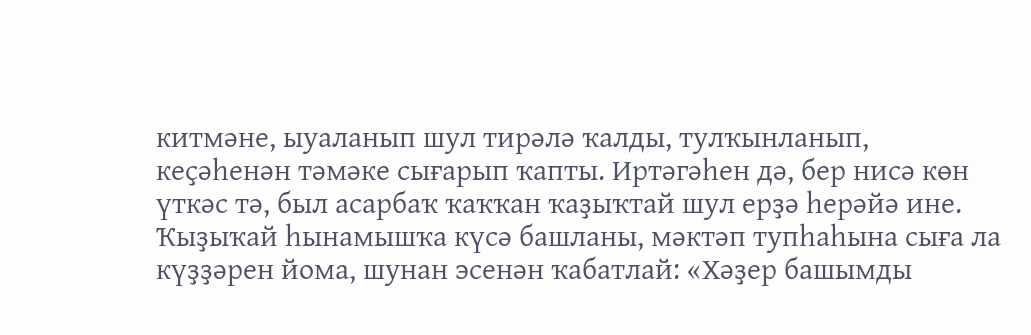китмәне, ыуаланып шул тирәлә ҡалды, тулҡынланып, кеҫәһенән тәмәке сығарып ҡапты. Иртәгәһен дә, бер нисә көн үткәс тә, был асарбаҡ ҡаҡҡан ҡаҙыҡтай шул ерҙә һерәйә ине. Ҡыҙыҡай һынамышҡа күсә башланы, мәктәп тупһаһына сыға ла күҙҙәрен йома, шунан эсенән ҡабатлай: «Хәҙер башымды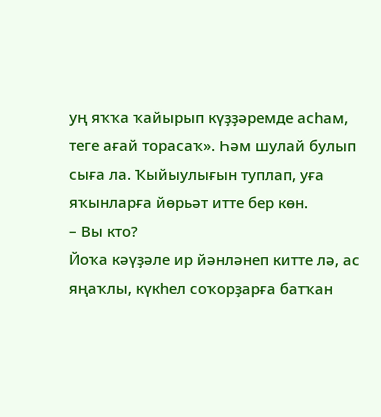уң яҡҡа ҡайырып күҙҙәремде асһам, теге ағай торасаҡ». Һәм шулай булып сыға ла. Ҡыйыулығын туплап, уға яҡынларға йөрьәт итте бер көн.
– Вы кто?
Йоҡа кәүҙәле ир йәнләнеп китте лә, ас яңаҡлы, күкһел соҡорҙарға батҡан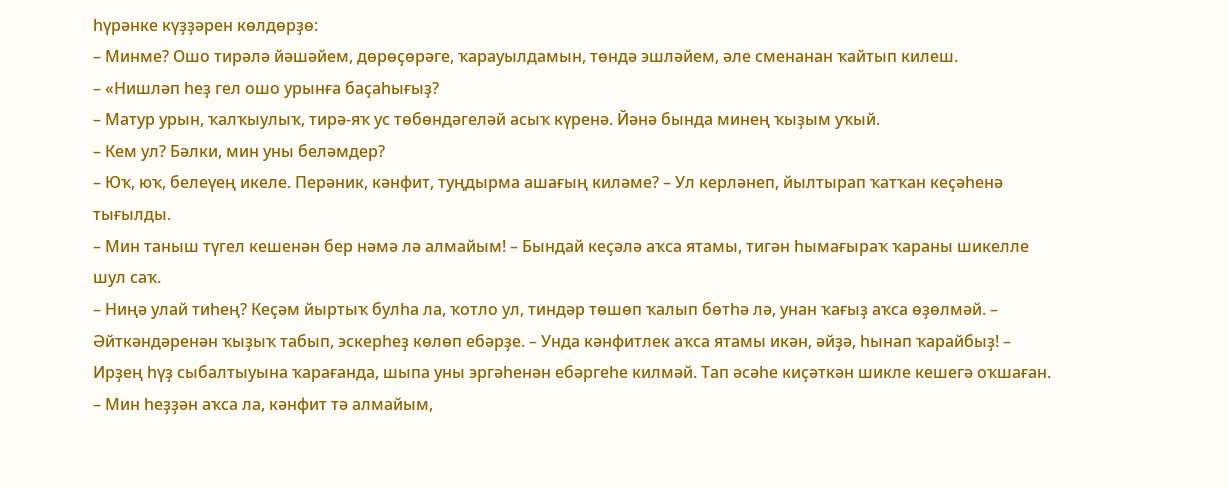һүрәнке күҙҙәрен көлдөрҙө:
– Минме? Ошо тирәлә йәшәйем, дөрөҫөрәге, ҡарауылдамын, төндә эшләйем, әле сменанан ҡайтып килеш.
– «Нишләп һеҙ гел ошо урынға баҫаһығыҙ?
– Матур урын, ҡалҡыулыҡ, тирә-яҡ ус төбөндәгеләй асыҡ күренә. Йәнә бында минең ҡыҙым уҡый.
– Кем ул? Бәлки, мин уны беләмдер?
– Юҡ, юҡ, белеүең икеле. Перәник, кәнфит, туңдырма ашағың киләме? – Ул керләнеп, йылтырап ҡатҡан кеҫәһенә тығылды.
– Мин таныш түгел кешенән бер нәмә лә алмайым! – Бындай кеҫәлә аҡса ятамы, тигән һымағыраҡ ҡараны шикелле шул саҡ.
– Ниңә улай тиһең? Кеҫәм йыртыҡ булһа ла, ҡотло ул, тиндәр төшөп ҡалып бөтһә лә, унан ҡағыҙ аҡса өҙөлмәй. – Әйткәндәренән ҡыҙыҡ табып, эскерһеҙ көлөп ебәрҙе. – Унда кәнфитлек аҡса ятамы икән, әйҙә, һынап ҡарайбыҙ! – Ирҙең һүҙ сыбалтыуына ҡарағанда, шыпа уны эргәһенән ебәргеһе килмәй. Тап әсәһе киҫәткән шикле кешегә оҡшаған.
– Мин һеҙҙән аҡса ла, кәнфит тә алмайым,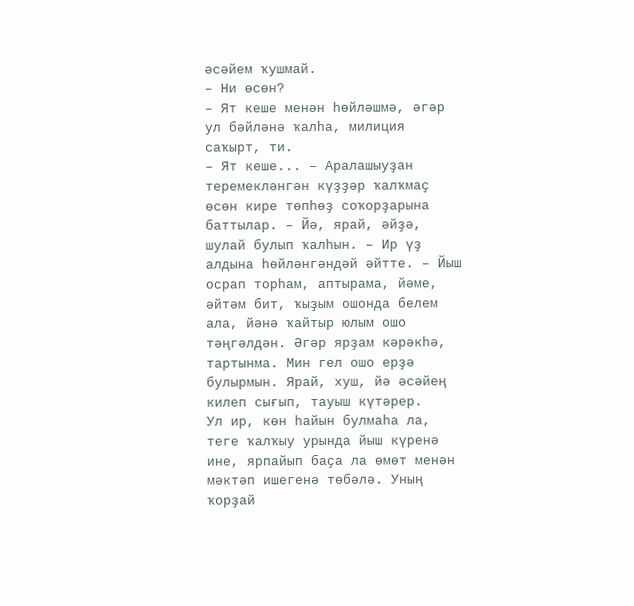әсәйем ҡушмай.
– Ни өсөн?
– Ят кеше менән һөйләшмә, әгәр ул бәйләнә ҡалһа, милиция саҡырт, ти.
– Ят кеше... – Аралашыуҙан теремекләнгән күҙҙәр ҡалҡмаҫ өсөн кире төпһөҙ соҡорҙарына баттылар. – Йә, ярай, әйҙә, шулай булып ҡалһын. – Ир үҙ алдына һөйләнгәндәй әйтте. – Йыш осрап торһам, аптырама, йәме, әйтәм бит, ҡыҙым ошонда белем ала, йәнә ҡайтыр юлым ошо тәңгәлдән. Әгәр ярҙам кәрәкһә, тартынма. Мин гел ошо ерҙә булырмын. Ярай, хуш, йә әсәйең килеп сығып, тауыш күтәрер.
Ул ир, көн һайын булмаһа ла, теге ҡалҡыу урында йыш күренә ине, ярпайып баҫа ла өмөт менән мәктәп ишегенә төбәлә. Уның ҡорҙай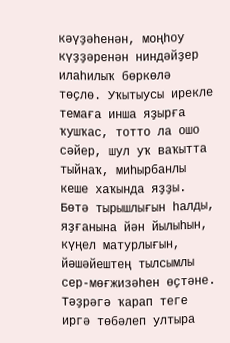кәүҙәһенән, моңһоу күҙҙәренән ниндәйҙер илаһилыҡ бөркөлә төҫлө. Уҡытыусы ирекле темаға инша яҙырға ҡушҡас, тотто ла ошо сәйер, шул уҡ ваҡытта тыйнаҡ, миһырбанлы кеше хаҡында яҙҙы. Бөтә тырышлығын һалды, яҙғанына йән йылыһын, күңел матурлығын, йәшәйештең тылсымлы сер-мөғжизәһен өҫтәне. Тәҙрәгә ҡарап теге иргә төбәлеп ултыра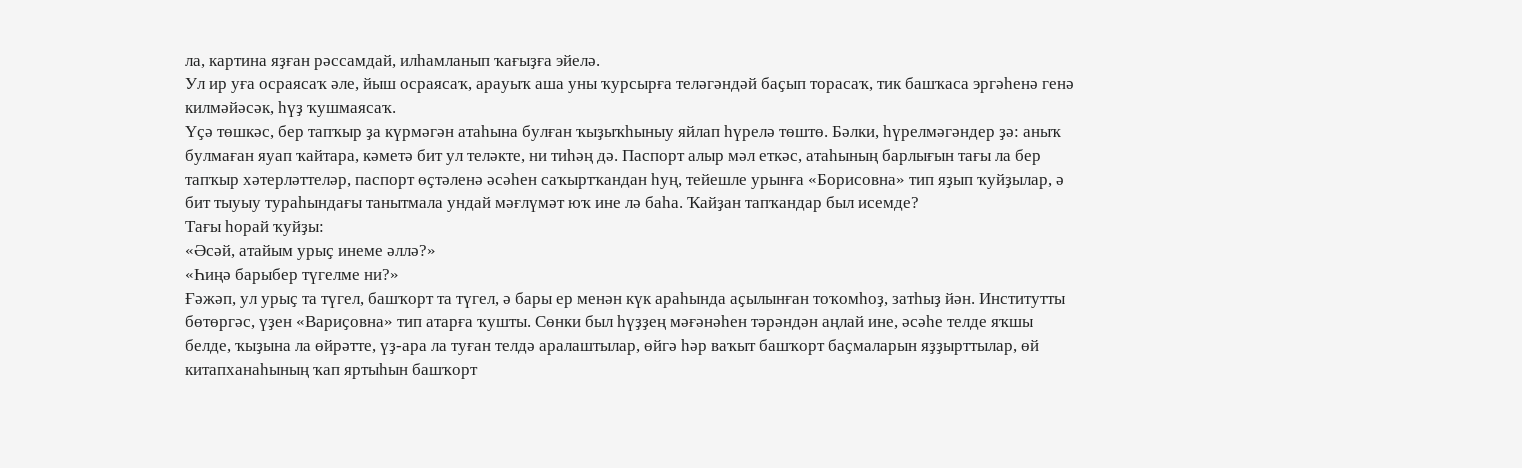ла, картина яҙған рәссамдай, илһамланып ҡағыҙға эйелә.
Ул ир уға осраясаҡ әле, йыш осраясаҡ, арауыҡ аша уны ҡурсырға теләгәндәй баҫып торасаҡ, тик башҡаса эргәһенә генә килмәйәсәк, һүҙ ҡушмаясаҡ.
Үҫә төшкәс, бер тапҡыр ҙа күрмәгән атаһына булған ҡыҙыҡһыныу яйлап һүрелә төштө. Бәлки, һүрелмәгәндер ҙә: аныҡ булмаған яуап ҡайтара, кәметә бит ул теләкте, ни тиһәң дә. Паспорт алыр мәл еткәс, атаһының барлығын тағы ла бер тапҡыр хәтерләттеләр, паспорт өҫтәленә әсәһен саҡыртҡандан һуң, тейешле урынға «Борисовна» тип яҙып ҡуйҙылар, ә бит тыуыу тураһындағы танытмала ундай мәғлүмәт юҡ ине лә баһа. Ҡайҙан тапҡандар был исемде?
Тағы һорай ҡуйҙы:
«Әсәй, атайым урыҫ инеме әллә?»
«Һиңә барыбер түгелме ни?»
Ғәжәп, ул урыҫ та түгел, башҡорт та түгел, ә бары ер менән күк араһында аҫылынған тоҡомһоҙ, затһыҙ йән. Институтты бөтөргәс, үҙен «Вариҫовна» тип атарға ҡушты. Сөнки был һүҙҙең мәғәнәһен тәрәндән аңлай ине, әсәһе телде яҡшы белде, ҡыҙына ла өйрәтте, үҙ-ара ла туған телдә аралаштылар, өйгә һәр ваҡыт башҡорт баҫмаларын яҙҙырттылар, өй китапханаһының ҡап яртыһын башҡорт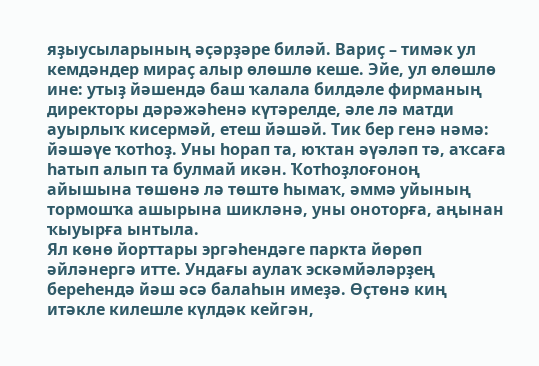яҙыусыларының әҫәрҙәре биләй. Вариҫ – тимәк ул кемдәндер мираҫ алыр өлөшлө кеше. Эйе, ул өлөшлө ине: утыҙ йәшендә баш ҡалала билдәле фирманың директоры дәрәжәһенә күтәрелде, әле лә матди ауырлыҡ кисермәй, етеш йәшәй. Тик бер генә нәмә: йәшәүе ҡотһоҙ. Уны һорап та, юҡтан әүәләп тә, аҡсаға һатып алып та булмай икән. Ҡотһоҙлоғоноң айышына төшөнә лә төштө һымаҡ, әммә уйының тормошҡа ашырына шикләнә, уны оноторға, аңынан ҡыуырға ынтыла.
Ял көнө йорттары эргәһендәге паркта йөрөп әйләнергә итте. Ундағы аулаҡ эскәмйәләрҙең береһендә йәш әсә балаһын имеҙә. Өҫтөнә киң итәкле килешле күлдәк кейгән,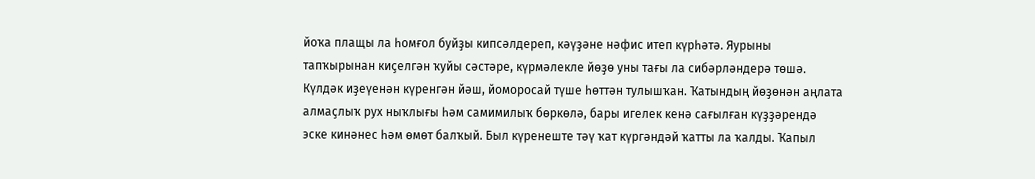йоҡа плащы ла һомғол буйҙы кипсәлдереп, кәүҙәне нәфис итеп күрһәтә. Яурыны тапҡырынан киҫелгән ҡуйы сәстәре, күрмәлекле йөҙө уны тағы ла сибәрләндерә төшә. Күлдәк иҙеүенән күренгән йәш, йоморосай түше һөттән тулышҡан. Ҡатындың йөҙөнән аңлата алмаҫлыҡ рух ныҡлығы һәм самимилыҡ бөркөлә, бары игелек кенә сағылған күҙҙәрендә эске кинәнес һәм өмөт балҡый. Был күренеште тәү ҡат күргәндәй ҡатты ла ҡалды. Ҡапыл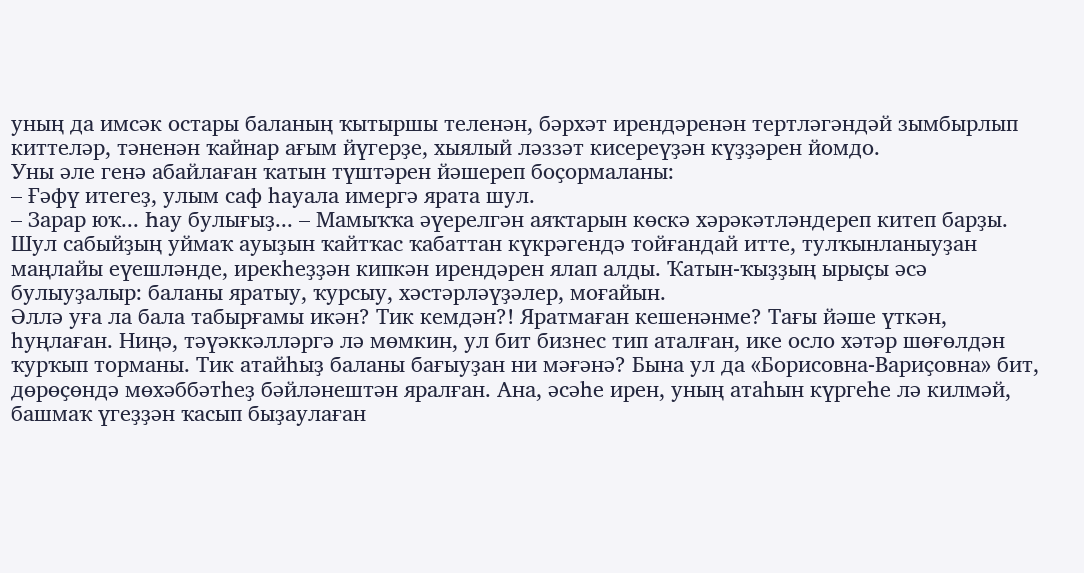уның да имсәк остары баланың ҡытыршы теленән, бәрхәт ирендәренән тертләгәндәй зымбырлып киттеләр, тәненән ҡайнар ағым йүгерҙе, хыялый ләззәт кисереүҙән күҙҙәрен йомдо.
Уны әле генә абайлаған ҡатын түштәрен йәшереп боҫормаланы:
– Ғәфү итегеҙ, улым саф һауала имергә ярата шул.
– Зарар юҡ... Һау булығыҙ... – Мамыҡҡа әүерелгән аяҡтарын көскә хәрәкәтләндереп китеп барҙы.
Шул сабыйҙың уймаҡ ауыҙын ҡайтҡас ҡабаттан күкрәгендә тойғандай итте, тулҡынланыуҙан маңлайы еүешләнде, ирекһеҙҙән кипкән ирендәрен ялап алды. Ҡатын-ҡыҙҙың ырыҫы әсә булыуҙалыр: баланы яратыу, ҡурсыу, хәстәрләүҙәлер, моғайын.
Әллә уға ла бала табырғамы икән? Тик кемдән?! Яратмаған кешенәнме? Тағы йәше үткән, һуңлаған. Ниңә, тәүәккәлләргә лә мөмкин, ул бит бизнес тип аталған, ике осло хәтәр шөғөлдән ҡурҡып торманы. Тик атайһыҙ баланы бағыуҙан ни мәғәнә? Бына ул да «Борисовна-Вариҫовна» бит, дөрөҫөндә мөхәббәтһеҙ бәйләнештән яралған. Ана, әсәһе ирен, уның атаһын күргеһе лә килмәй, башмаҡ үгеҙҙән ҡасып быҙаулаған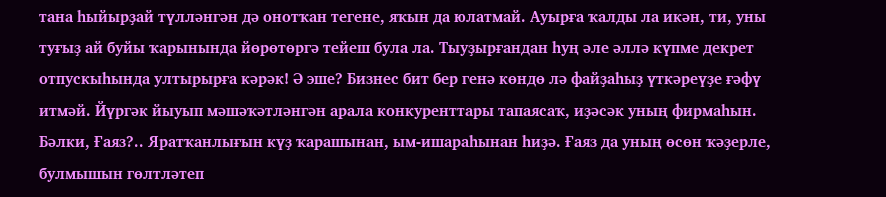тана һыйырҙай түлләнгән дә онотҡан тегене, яҡын да юлатмай. Ауырға ҡалды ла икән, ти, уны туғыҙ ай буйы ҡарынында йөрөтөргә тейеш була ла. Тыуҙырғандан һуң әле әллә күпме декрет отпускыһында ултырырға кәрәк! Ә эше? Бизнес бит бер генә көндө лә файҙаһыҙ үткәреүҙе ғәфү итмәй. Йүргәк йыуып мәшәҡәтләнгән арала конкуренттары тапаясаҡ, иҙәсәк уның фирмаһын.
Бәлки, Ғаяз?.. Яратҡанлығын күҙ ҡарашынан, ым-ишараһынан һиҙә. Ғаяз да уның өсөн ҡәҙерле, булмышын гөлтләтеп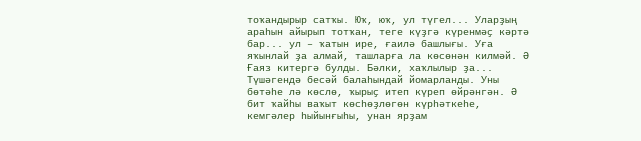тоҡандырыр сатҡы. Юҡ, юҡ, ул түгел... Уларҙың араһын айырып тотҡан, теге күҙгә күренмәҫ кәртә бар... ул – ҡатын ире, ғаилә башлығы. Уға яҡынлай ҙа алмай, ташларға ла көсөнән килмәй. Ә Ғаяз китергә булды. Бәлки, хаҡлылыр ҙа...
Түшәгендә бесәй балаһындай йомарланды. Уны бөтәһе лә көслө, ҡырыҫ итеп күреп өйрәнгән. Ә бит ҡайһы ваҡыт көсһөҙлөгөн күрһәткеһе, кемгәлер һыйынғыһы, унан ярҙам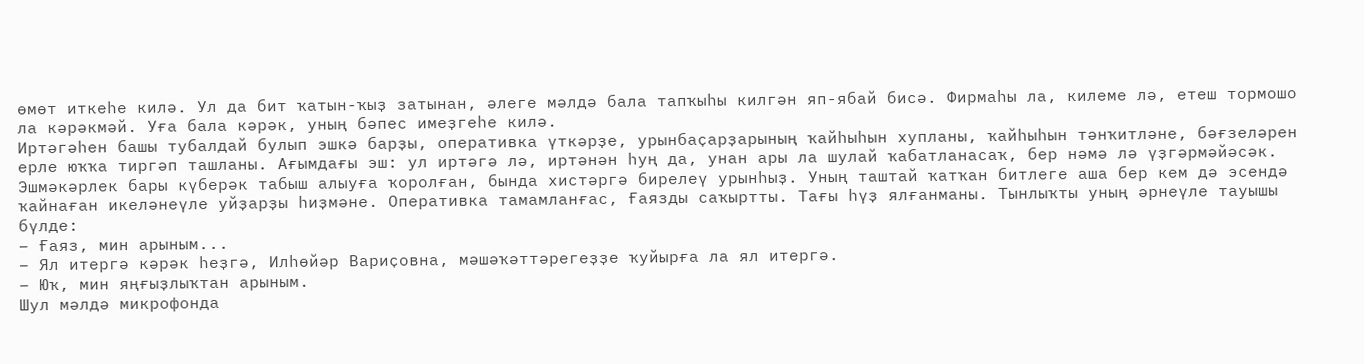өмөт иткеһе килә. Ул да бит ҡатын-ҡыҙ затынан, әлеге мәлдә бала тапҡыһы килгән яп-ябай бисә. Фирмаһы ла, килеме лә, етеш тормошо ла кәрәкмәй. Уға бала кәрәк, уның бәпес имеҙгеһе килә.
Иртәгәһен башы тубалдай булып эшкә барҙы, оперативка үткәрҙе, урынбаҫарҙарының ҡайһыһын хупланы, ҡайһыһын тәнҡитләне, бәғзеләрен ерле юҡҡа тиргәп ташланы. Ағымдағы эш: ул иртәгә лә, иртәнән һуң да, унан ары ла шулай ҡабатланасаҡ, бер нәмә лә үҙгәрмәйәсәк. Эшмәкәрлек бары күберәк табыш алыуға ҡоролған, бында хистәргә бирелеү урынһыҙ. Уның таштай ҡатҡан битлеге аша бер кем дә эсендә ҡайнаған икеләнеүле уйҙарҙы һиҙмәне. Оперативка тамамланғас, Ғаязды саҡыртты. Тағы һүҙ ялғанманы. Тынлыҡты уның әрнеүле тауышы бүлде:
– Ғаяз, мин арыным...
– Ял итергә кәрәк һеҙгә, Илһөйәр Вариҫовна, мәшәҡәттәрегеҙҙе ҡуйырға ла ял итергә.
– Юҡ, мин яңғыҙлыҡтан арыным.
Шул мәлдә микрофонда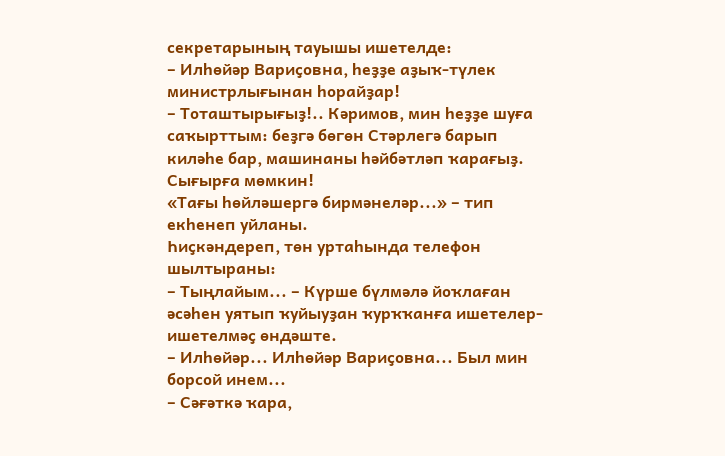секретарының тауышы ишетелде:
– Илһөйәр Вариҫовна, һеҙҙе аҙыҡ-түлек министрлығынан һорайҙар!
– Тоташтырығыҙ!.. Кәримов, мин һеҙҙе шуға саҡырттым: беҙгә бөгөн Стәрлегә барып киләһе бар, машинаны һәйбәтләп ҡарағыҙ. Сығырға мөмкин!
«Тағы һөйләшергә бирмәнеләр...» – тип екһенеп уйланы.
Һиҫкәндереп, төн уртаһында телефон шылтыраны:
– Тыңлайым... – Күрше бүлмәлә йоҡлаған әсәһен уятып ҡуйыуҙан ҡурҡҡанға ишетелер-ишетелмәҫ өндәште.
– Илһөйәр... Илһөйәр Вариҫовна... Был мин борсой инем...
– Сәғәткә ҡара,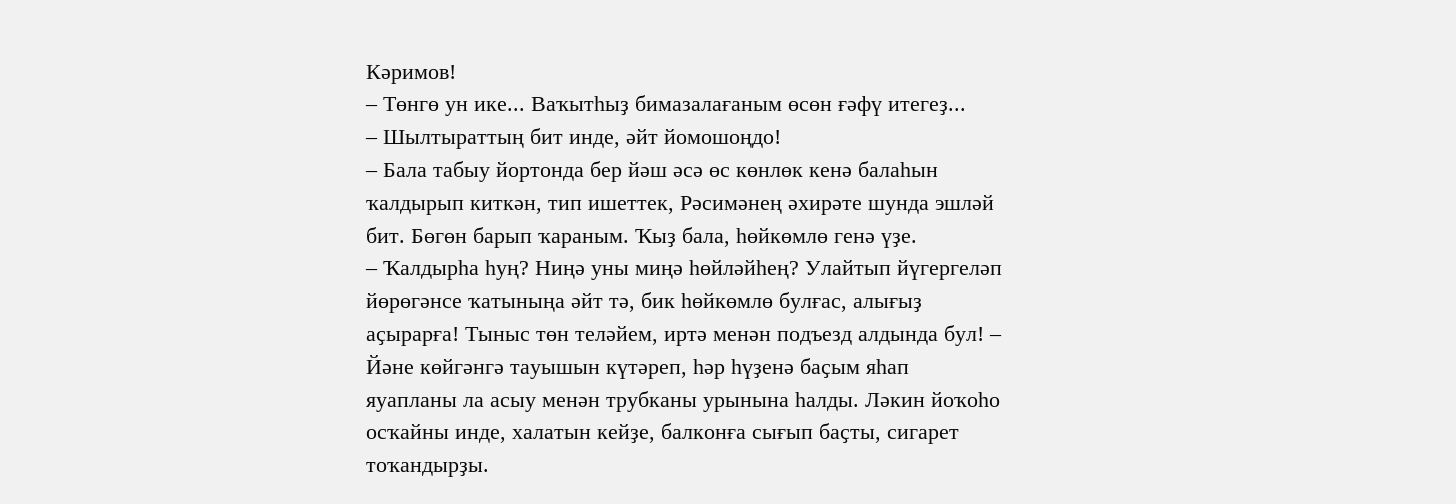Кәримов!
– Төнгө ун ике... Ваҡытһыҙ бимазалағаным өсөн ғәфү итегеҙ...
– Шылтыраттың бит инде, әйт йомошоңдо!
– Бала табыу йортонда бер йәш әсә өс көнлөк кенә балаһын ҡалдырып киткән, тип ишеттек, Рәсимәнең әхирәте шунда эшләй бит. Бөгөн барып ҡараным. Ҡыҙ бала, һөйкөмлө генә үҙе.
– Ҡалдырһа һуң? Ниңә уны миңә һөйләйһең? Улайтып йүгергеләп йөрөгәнсе ҡатыныңа әйт тә, бик һөйкөмлө булғас, алығыҙ аҫырарға! Тыныс төн теләйем, иртә менән подъезд алдында бул! – Йәне көйгәнгә тауышын күтәреп, һәр һүҙенә баҫым яһап яуапланы ла асыу менән трубканы урынына һалды. Ләкин йоҡоһо осҡайны инде, халатын кейҙе, балконға сығып баҫты, сигарет тоҡандырҙы.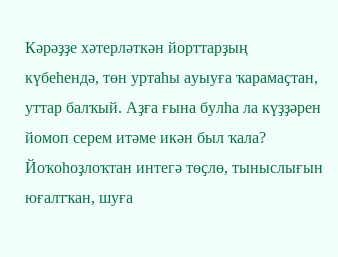Кәрәҙҙе хәтерләткән йорттарҙың күбеһендә, төн уртаһы ауыуға ҡарамаҫтан, уттар балҡый. Аҙға ғына булһа ла күҙҙәрен йомоп серем итәме икән был ҡала? Йоҡоһоҙлоҡтан интегә төҫлө, тыныслығын юғалтҡан, шуға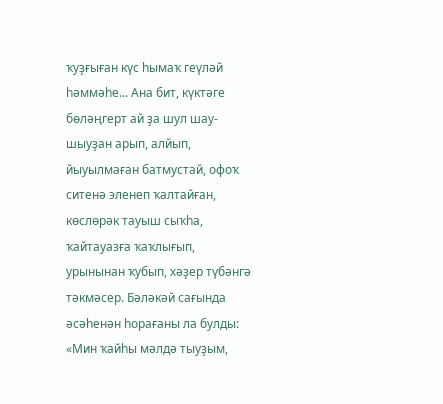ҡуҙғыған күс һымаҡ геүләй һәммәһе... Ана бит, күктәге бөләңгерт ай ҙа шул шау-шыуҙан арып, алйып, йыуылмаған батмустай, офоҡ ситенә эленеп ҡалтайған, көслөрәк тауыш сыҡһа, ҡайтауазға ҡаҡлығып, урынынан ҡубып, хәҙер түбәнгә тәкмәсер. Бәләкәй сағында әсәһенән һорағаны ла булды:
«Мин ҡайһы мәлдә тыуҙым,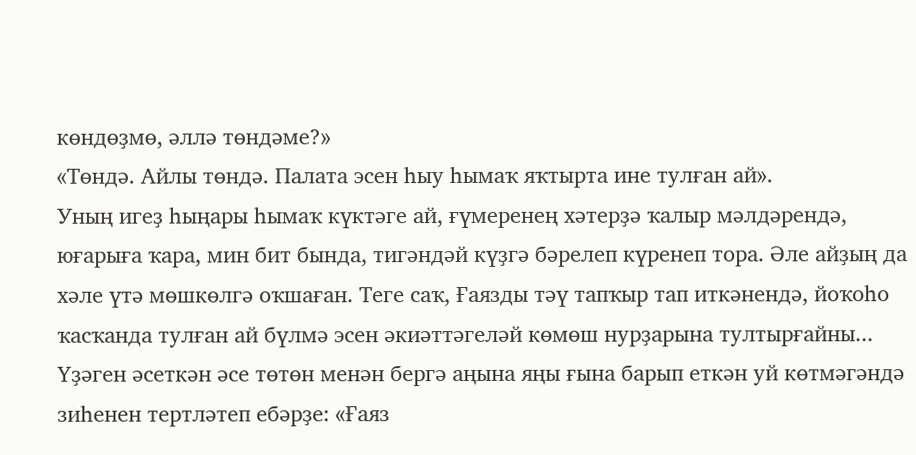көндөҙмө, әллә төндәме?»
«Төндә. Айлы төндә. Палата эсен һыу һымаҡ яҡтырта ине тулған ай».
Уның игеҙ һыңары һымаҡ күктәге ай, ғүмеренең хәтерҙә ҡалыр мәлдәрендә, юғарыға ҡара, мин бит бында, тигәндәй күҙгә бәрелеп күренеп тора. Әле айҙың да хәле үтә мөшкөлгә оҡшаған. Теге саҡ, Ғаязды тәү тапҡыр тап иткәнендә, йоҡоһо ҡасҡанда тулған ай бүлмә эсен әкиәттәгеләй көмөш нурҙарына тултырғайны...
Үҙәген әсеткән әсе төтөн менән бергә аңына яңы ғына барып еткән уй көтмәгәндә зиһенен тертләтеп ебәрҙе: «Ғаяз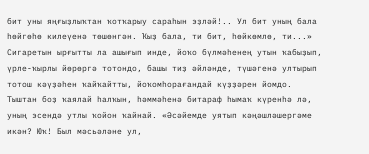бит уны яңғыҙлыҡтан ҡотҡарыу сараһын эҙләй!.. Ул бит уның бала һөйгөһө килеүенә төшөнгән. Ҡыҙ бала, ти бит, һөйкөмлө, ти...»
Сигаретын ырғытты ла ашығып инде, йоҡо бүлмәһенең утын ҡабыҙып, үрле-ҡырлы йөрөргә тотондо, башы тиҙ әйләнде, түшәгенә ултырып тотош кәүҙәһен ҡайҡайтты, йоҡомһорағандай күҙҙәрен йомдо. Тыштан боҙ ҡаялай һалҡын, һәммәһенә битараф һымаҡ күренһә лә, уның эсендә утлы ҡойон ҡайнай. «Әсәйемде уятып кәңәшләшергәме икән? Юҡ! Был мәсьәләне ул,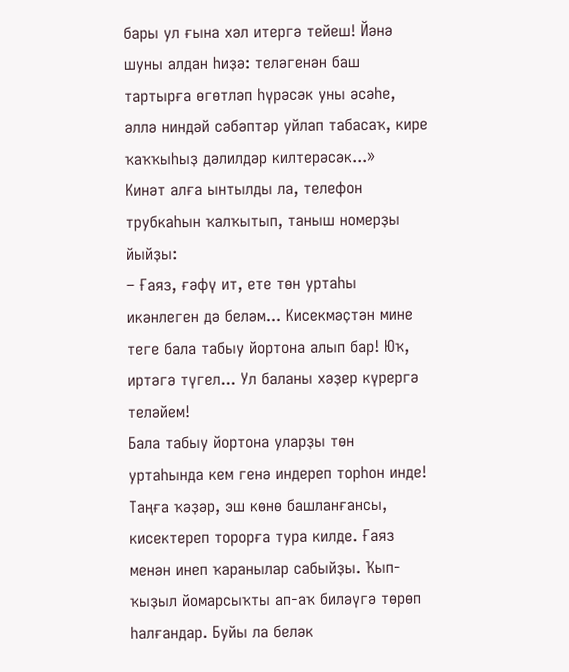бары ул ғына хәл итергә тейеш! Йәнә шуны алдан һиҙә: теләгенән баш тартырға өгөтләп һүрәсәк уны әсәһе, әллә ниндәй сәбәптәр уйлап табасаҡ, кире ҡаҡҡыһыҙ дәлилдәр килтерәсәк...»
Кинәт алға ынтылды ла, телефон трубкаһын ҡалҡытып, таныш номерҙы йыйҙы:
– Ғаяз, ғәфү ит, ете төн уртаһы икәнлеген дә беләм... Кисекмәҫтән мине теге бала табыу йортона алып бар! Юҡ, иртәгә түгел... Ул баланы хәҙер күрергә теләйем!
Бала табыу йортона уларҙы төн уртаһында кем генә индереп торһон инде! Таңға ҡәҙәр, эш көнө башланғансы, кисектереп торорға тура килде. Ғаяз менән инеп ҡаранылар сабыйҙы. Ҡып-ҡыҙыл йомарсыҡты ап-аҡ биләүгә төрөп һалғандар. Буйы ла беләк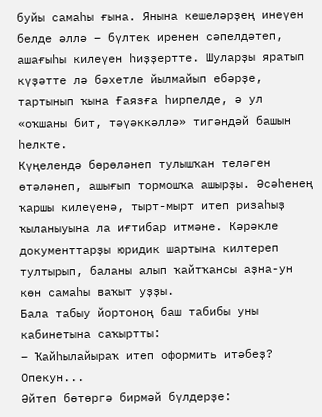буйы самаһы ғына. Янына кешеләрҙең инеүен белде әллә – бүлтек иренен сәпелдәтеп, ашағыһы килеүен һиҙҙертте. Шуларҙы яратып күҙәтте лә бәхетле йылмайып ебәрҙе, тартынып ҡына Ғаязға һирпелде, ә ул «оҡшаны бит, тәүәккәллә» тигәндәй башын һелкте.
Күңелендә бөрөләнеп тулышҡан теләген өтәләнеп, ашығып тормошҡа ашырҙы. Әсәһенең ҡаршы килеүенә, тырт-мырт итеп ризаһыҙ ҡыланыуына ла иғтибар итмәне. Кәрәкле документтарҙы юридик шартына килтереп тултырып, баланы алып ҡайтҡансы аҙна-ун көн самаһы ваҡыт уҙҙы.
Бала табыу йортоноң баш табибы уны кабинетына саҡыртты:
– Ҡайһылайыраҡ итеп оформить итәбеҙ? Опекун...
Әйтеп бөтөргә бирмәй бүлдерҙе: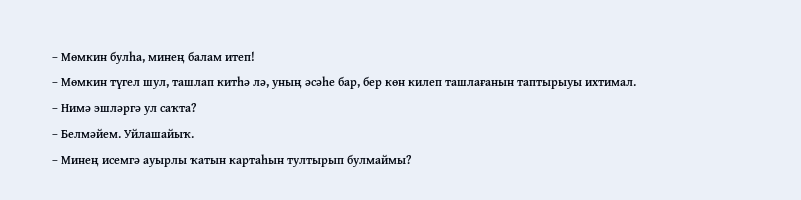– Мөмкин булһа, минең балам итеп!
– Мөмкин түгел шул, ташлап китһә лә, уның әсәһе бар, бер көн килеп ташлағанын таптырыуы ихтимал.
– Нимә эшләргә ул саҡта?
– Белмәйем. Уйлашайыҡ.
– Минең исемгә ауырлы ҡатын картаһын тултырып булмаймы?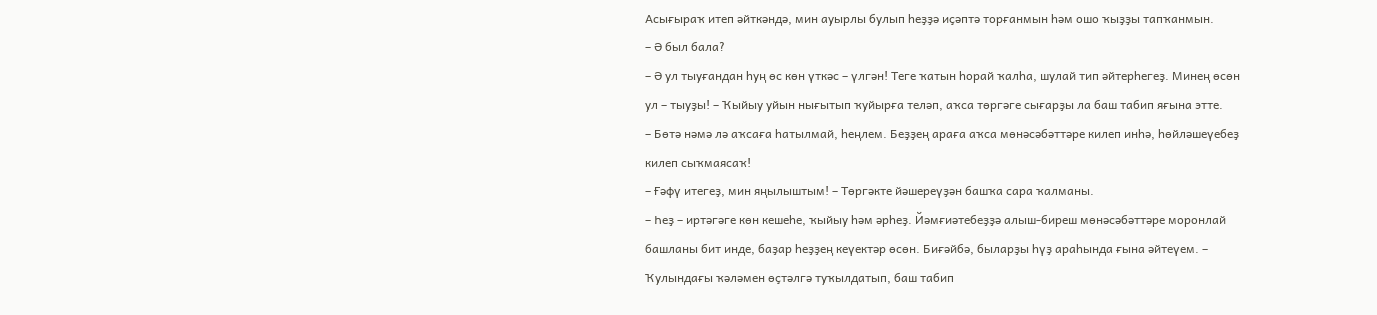Асығыраҡ итеп әйткәндә, мин ауырлы булып һеҙҙә иҫәптә торғанмын һәм ошо ҡыҙҙы тапҡанмын.
– Ә был бала?
– Ә ул тыуғандан һуң өс көн үткәс – үлгән! Теге ҡатын һорай ҡалһа, шулай тип әйтерһегеҙ. Минең өсөн ул – тыуҙы! – Ҡыйыу уйын нығытып ҡуйырға теләп, аҡса төргәге сығарҙы ла баш табип яғына этте.
– Бөтә нәмә лә аҡсаға һатылмай, һеңлем. Беҙҙең араға аҡса мөнәсәбәттәре килеп инһә, һөйләшеүебеҙ килеп сыҡмаясаҡ!
– Ғәфү итегеҙ, мин яңылыштым! – Төргәкте йәшереүҙән башҡа сара ҡалманы.
– Һеҙ – иртәгәге көн кешеһе, ҡыйыу һәм әрһеҙ. Йәмғиәтебеҙҙә алыш-биреш мөнәсәбәттәре моронлай башланы бит инде, баҙар һеҙҙең кеүектәр өсөн. Биғәйбә, быларҙы һүҙ араһында ғына әйтеүем. – Ҡулындағы ҡәләмен өҫтәлгә туҡылдатып, баш табип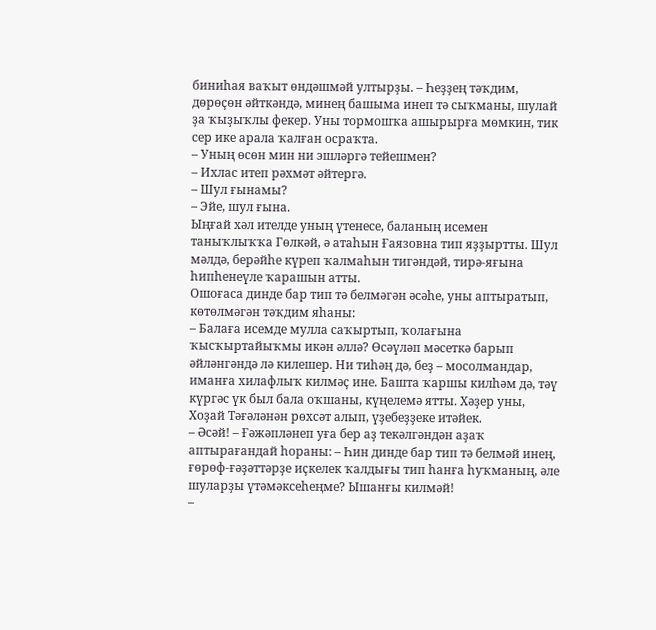биниһая ваҡыт өндәшмәй ултырҙы. – Һеҙҙең тәҡдим, дөрөҫөн әйткәндә, минең башыма инеп тә сыҡманы, шулай ҙа ҡыҙыҡлы фекер. Уны тормошҡа ашырырға мөмкин, тик сер ике арала ҡалған осраҡта.
– Уның өсөн мин ни эшләргә тейешмен?
– Ихлас итеп рәхмәт әйтергә.
– Шул ғынамы?
– Эйе, шул ғына.
Ыңғай хәл ителде уның үтенесе, баланың исемен таныҡлыҡҡа Гөлкәй, ә атаһын Ғаязовна тип яҙҙыртты. Шул мәлдә, берәйһе күреп ҡалмаһын тигәндәй, тирә-яғына һипһенеүле ҡарашын атты.
Ошоғаса динде бар тип тә белмәгән әсәһе, уны аптыратып, көтөлмәгән тәҡдим яһаны:
– Балаға исемде мулла саҡыртып, ҡолағына ҡысҡыртайыҡмы икән әллә? Өсәүләп мәсеткә барып әйләнгәндә лә килешер. Ни тиһәң дә, беҙ – мосолмандар, иманға хилафлыҡ килмәҫ ине. Башта ҡаршы килһәм дә, тәү күргәс үк был бала оҡшаны, күңелемә ятты. Хәҙер уны, Хоҙай Тәғәләнән рөхсәт алып, үҙебеҙҙеке итәйек.
– Әсәй! – Ғәжәпләнеп уға бер аҙ текәлгәндән аҙаҡ аптырағандай һораны: – Һин динде бар тип тә белмәй инең, ғөрөф-ғәҙәттәрҙе иҫкелек ҡалдығы тип һанға һуҡманың, әле шуларҙы үтәмәксеһеңме? Ышанғы килмәй!
–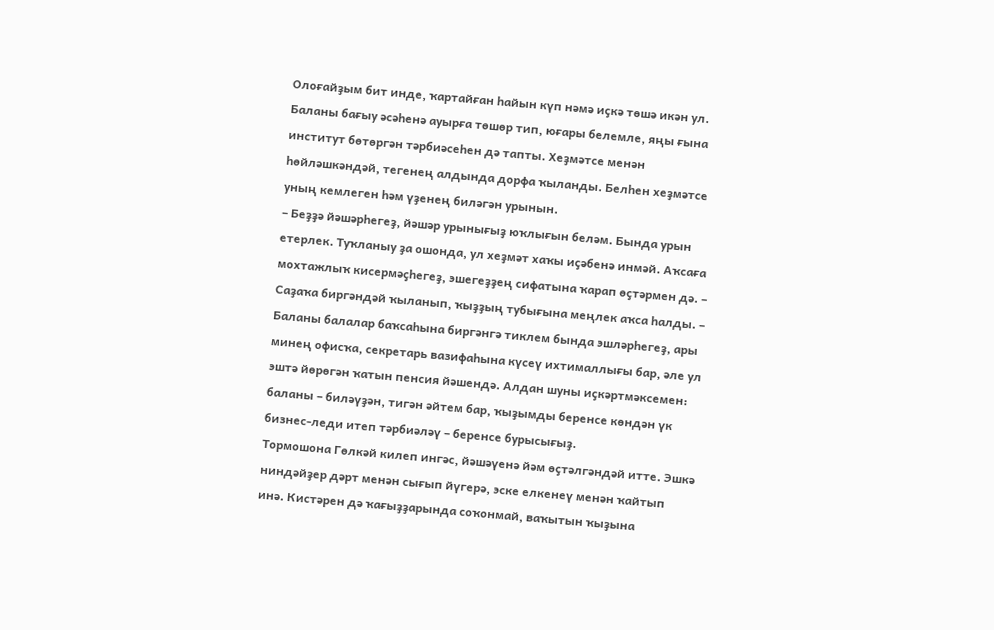Олоғайҙым бит инде, ҡартайған һайын күп нәмә иҫкә төшә икән ул.
Баланы бағыу әсәһенә ауырға төшөр тип, юғары белемле, яңы ғына институт бөтөргән тәрбиәсеһен дә тапты. Хеҙмәтсе менән һөйләшкәндәй, тегенең алдында дорфа ҡыланды. Белһен хеҙмәтсе уның кемлеген һәм үҙенең биләгән урынын.
– Беҙҙә йәшәрһегеҙ, йәшәр урынығыҙ юҡлығын беләм. Бында урын етерлек. Туҡланыу ҙа ошонда, ул хеҙмәт хаҡы иҫәбенә инмәй. Аҡсаға мохтажлыҡ кисермәҫһегеҙ, эшегеҙҙең сифатына ҡарап өҫтәрмен дә. – Саҙаҡа биргәндәй ҡыланып, ҡыҙҙың тубығына меңлек аҡса һалды. – Баланы балалар баҡсаһына биргәнгә тиклем бында эшләрһегеҙ, ары минең офисҡа, секретарь вазифаһына күсеү ихтималлығы бар, әле ул эштә йөрөгән ҡатын пенсия йәшендә. Алдан шуны иҫкәртмәксемен: баланы – биләүҙән, тигән әйтем бар, ҡыҙымды беренсе көндән үк бизнес-леди итеп тәрбиәләү – беренсе бурысығыҙ.
Тормошона Гөлкәй килеп ингәс, йәшәүенә йәм өҫтәлгәндәй итте. Эшкә ниндәйҙер дәрт менән сығып йүгерә, эске елкенеү менән ҡайтып инә. Кистәрен дә ҡағыҙҙарында соҡонмай, ваҡытын ҡыҙына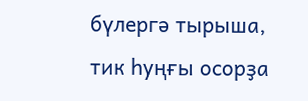бүлергә тырыша, тик һуңғы осорҙа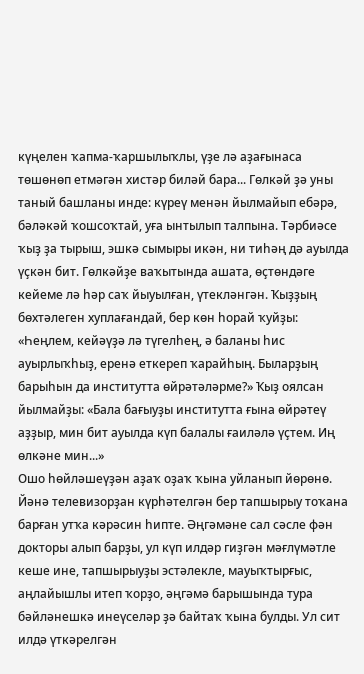күңелен ҡапма-ҡаршылыҡлы, үҙе лә аҙағынаса төшөнөп етмәгән хистәр биләй бара... Гөлкәй ҙә уны таный башланы инде: күреү менән йылмайып ебәрә, бәләкәй ҡошсоҡтай, уға ынтылып талпына. Тәрбиәсе ҡыҙ ҙа тырыш, эшкә сымыры икән, ни тиһәң дә ауылда үҫкән бит. Гөлкәйҙе ваҡытында ашата, өҫтөндәге кейеме лә һәр саҡ йыуылған, үтекләнгән. Ҡыҙҙың бөхтәлеген хуплағандай, бер көн һорай ҡуйҙы: «Һеңлем, кейәүҙә лә түгелһең, ә баланы һис ауырлыҡһыҙ, еренә еткереп ҡарайһың. Быларҙың барыһын да институтта өйрәтәләрме?» Ҡыҙ оялсан йылмайҙы: «Бала бағыуҙы институтта ғына өйрәтеү аҙҙыр, мин бит ауылда күп балалы ғаиләлә үҫтем. Иң өлкәне мин...»
Ошо һөйләшеүҙән аҙаҡ оҙаҡ ҡына уйланып йөрөнө. Йәнә телевизорҙан күрһәтелгән бер тапшырыу тоҡана барған утҡа кәрәсин һипте. Әңгәмәне сал сәсле фән докторы алып барҙы, ул күп илдәр гиҙгән мәғлүмәтле кеше ине, тапшырыуҙы эстәлекле, мауыҡтырғыс, аңлайышлы итеп ҡорҙо, әңгәмә барышында тура бәйләнешкә инеүселәр ҙә байтаҡ ҡына булды. Ул сит илдә үткәрелгән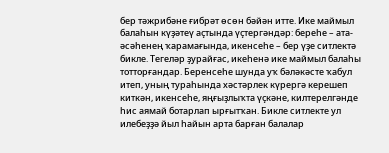бер тәжрибәне ғибрәт өсөн бәйән итте. Ике маймыл балаһын күҙәтеү аҫтында үҫтергәндәр: береһе – ата-әсәһенең ҡарамағында, икенсеһе – бер үҙе ситлектә бикле. Тегеләр ҙурайғас, икеһенә ике маймыл балаһы тотторғандар. Беренсеһе шунда уҡ бәләкәсте ҡабул итеп, уның тураһында хәстәрлек күрергә керешеп киткән, икенсеһе, яңғыҙлыҡта үҫкәне, килтерелгәнде һис аямай ботарлап ырғытҡан. Бикле ситлекте ул илебеҙҙә йыл һайын арта барған балалар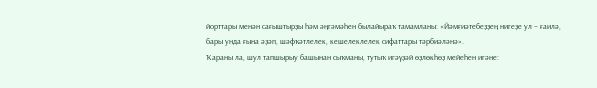йорттары менән сағыштырҙы һәм әңгәмәһен былайыраҡ тамамланы: «Йәмғиәтебеҙҙең нигеҙе ул – ғаилә, бары унда ғына әҙәп, шәфҡәтлелек, кешелеклелек сифаттары тәрбиәләнә».
Ҡараны ла, шул тапшырыу башынан сыҡманы, тутыҡ игәүҙәй өҙлөкһөҙ мейеһен игәне: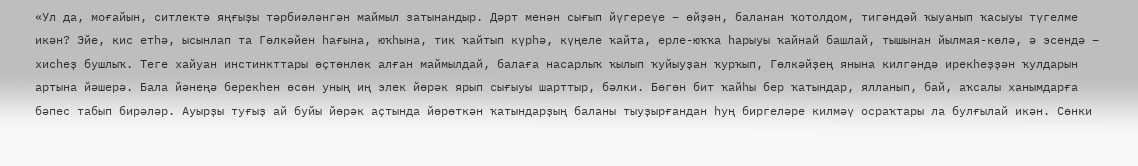«Ул да, моғайын, ситлектә яңғыҙы тәрбиәләнгән маймыл затынандыр. Дәрт менән сығып йүгереүе – өйҙән, баланан ҡотолдом, тигәндәй ҡыуанып ҡасыуы түгелме икән? Эйе, кис етһә, ысынлап та Гөлкәйен һағына, юҡһына, тик ҡайтып күрһә, күңеле ҡайта, ерле-юҡҡа һарыуы ҡайнай башлай, тышынан йылмая-көлә, ә эсендә – хисһеҙ бушлыҡ. Теге хайуан инстинкттары өҫтөнлөк алған маймылдай, балаға насарлыҡ ҡылып ҡуйыуҙан ҡурҡып, Гөлкәйҙең янына килгәндә ирекһеҙҙән ҡулдарын артына йәшерә. Бала йәнеңә берекһен өсөн уның иң элек йөрәк ярып сығыуы шарттыр, бәлки. Бөгөн бит ҡайһы бер ҡатындар, ялланып, бай, аҡсалы ханымдарға бәпес табып бирәләр. Ауырҙы туғыҙ ай буйы йөрәк аҫтында йөрөткән ҡатындарҙың баланы тыуҙырғандан һуң биргеләре килмәү осраҡтары ла булғылай икән. Сөнки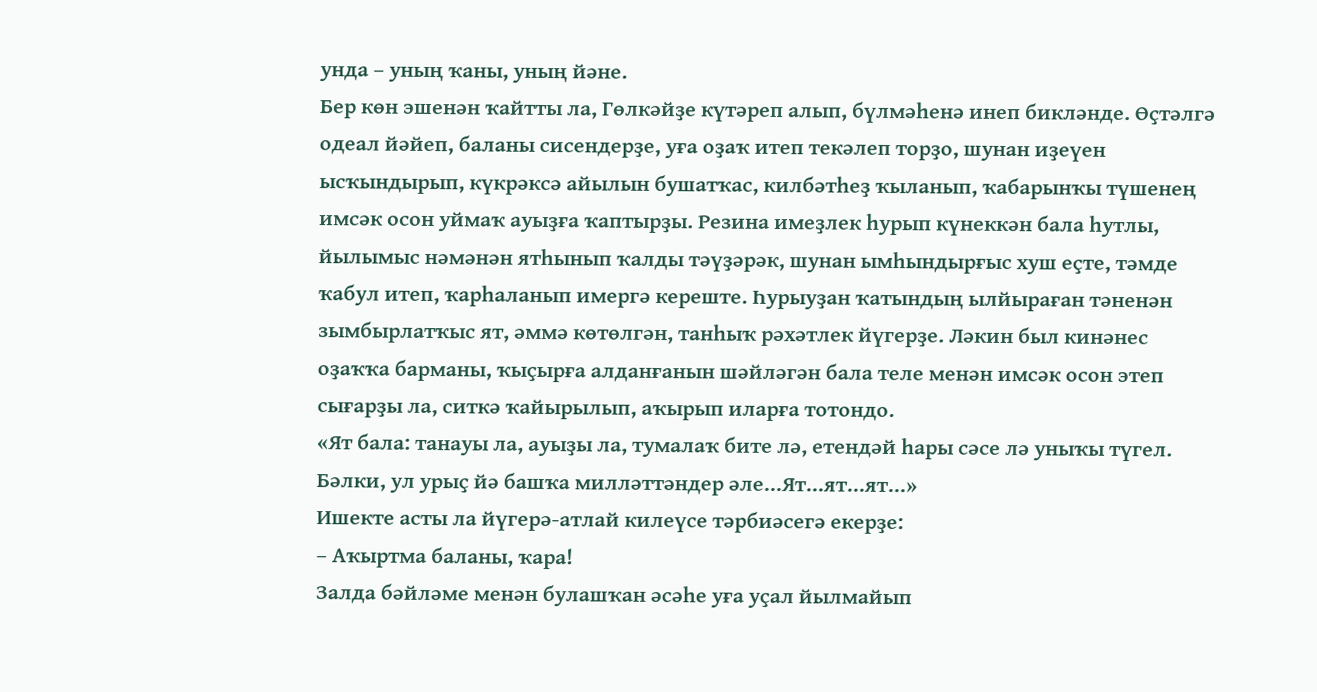унда – уның ҡаны, уның йәне.
Бер көн эшенән ҡайтты ла, Гөлкәйҙе күтәреп алып, бүлмәһенә инеп бикләнде. Өҫтәлгә одеал йәйеп, баланы сисендерҙе, уға оҙаҡ итеп текәлеп торҙо, шунан иҙеүен ысҡындырып, күкрәксә айылын бушатҡас, килбәтһеҙ ҡыланып, ҡабарынҡы түшенең имсәк осон уймаҡ ауыҙға ҡаптырҙы. Резина имеҙлек һурып күнеккән бала һутлы, йылымыс нәмәнән ятһынып ҡалды тәүҙәрәк, шунан ымһындырғыс хуш еҫте, тәмде ҡабул итеп, ҡарһаланып имергә кереште. Һурыуҙан ҡатындың ылйыраған тәненән зымбырлатҡыс ят, әммә көтөлгән, танһыҡ рәхәтлек йүгерҙе. Ләкин был кинәнес оҙаҡҡа барманы, ҡыҫырға алданғанын шәйләгән бала теле менән имсәк осон этеп сығарҙы ла, ситкә ҡайырылып, аҡырып иларға тотондо.
«Ят бала: танауы ла, ауыҙы ла, тумалаҡ бите лә, етендәй һары сәсе лә уныҡы түгел. Бәлки, ул урыҫ йә башҡа милләттәндер әле...Ят...ят...ят...»
Ишекте асты ла йүгерә-атлай килеүсе тәрбиәсегә екерҙе:
– Аҡыртма баланы, ҡара!
Залда бәйләме менән булашҡан әсәһе уға уҫал йылмайып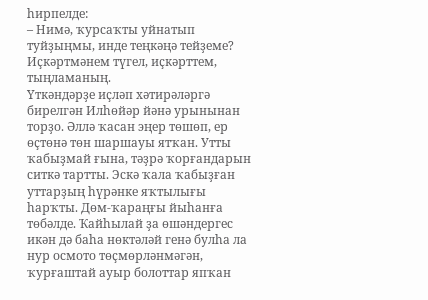һирпелде:
– Нимә, ҡурсаҡты уйнатып туйҙыңмы, инде теңкәңә тейҙеме? Иҫкәртмәнем түгел, иҫкәрттем, тыңламаның.
Үткәндәрҙе иҫләп хәтирәләргә бирелгән Илһөйәр йәнә урынынан торҙо. Әллә ҡасан эңер төшөп, ер өҫтөнә төн шаршауы ятҡан. Утты ҡабыҙмай ғына, тәҙрә ҡорғандарын ситкә тартты. Эскә ҡала ҡабыҙған уттарҙың һүрәнке яҡтылығы һарҡты. Дөм-ҡараңғы йыһанға төбәлде. Ҡайһылай ҙа өшәндергес икән дә баһа нөктәләй генә булһа ла нур осмото төҫмөрләнмәгән, ҡурғаштай ауыр болоттар япҡан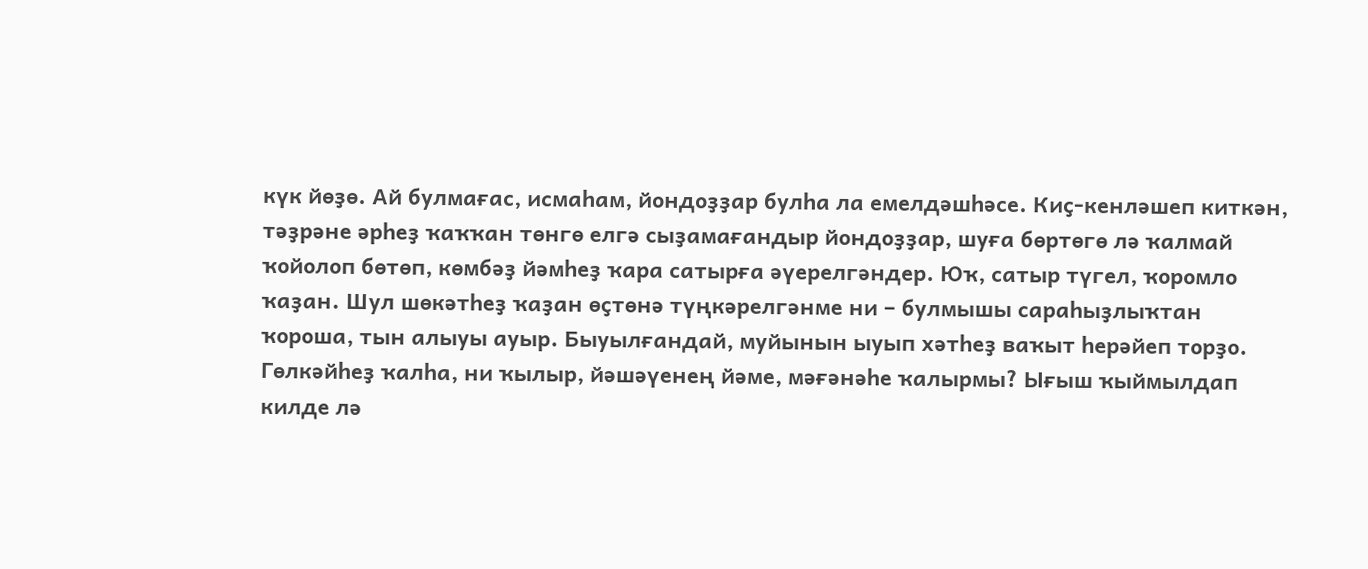күк йөҙө. Ай булмағас, исмаһам, йондоҙҙар булһа ла емелдәшһәсе. Киҫ-кенләшеп киткән, тәҙрәне әрһеҙ ҡаҡҡан төнгө елгә сыҙамағандыр йондоҙҙар, шуға бөртөгө лә ҡалмай ҡойолоп бөтөп, көмбәҙ йәмһеҙ ҡара сатырға әүерелгәндер. Юҡ, сатыр түгел, ҡоромло ҡаҙан. Шул шөкәтһеҙ ҡаҙан өҫтөнә түңкәрелгәнме ни – булмышы сараһыҙлыҡтан ҡороша, тын алыуы ауыр. Быуылғандай, муйынын ыуып хәтһеҙ ваҡыт һерәйеп торҙо.
Гөлкәйһеҙ ҡалһа, ни ҡылыр, йәшәүенең йәме, мәғәнәһе ҡалырмы? Ығыш ҡыймылдап килде лә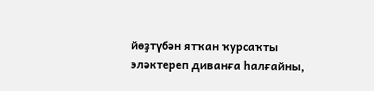йөҙтүбән ятҡан ҡурсаҡты эләктереп диванға һалғайны,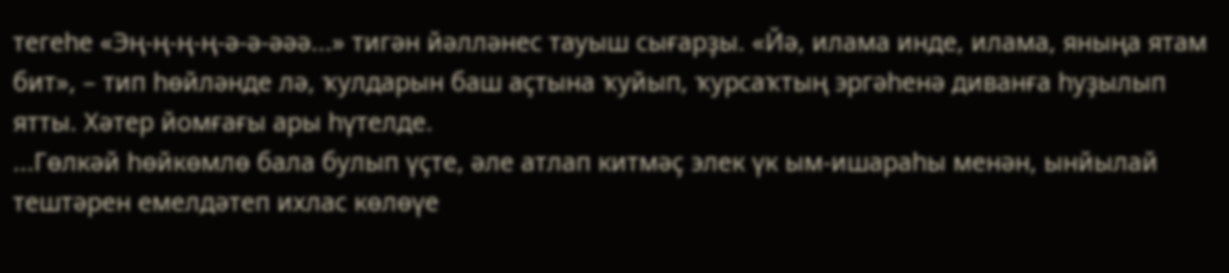тегеһе «Эң-ң-ң-ң-ә-ә-әәә...» тигән йәлләнес тауыш сығарҙы. «Йә, илама инде, илама, яныңа ятам бит», – тип һөйләнде лә, ҡулдарын баш аҫтына ҡуйып, ҡурсаҡтың эргәһенә диванға һуҙылып ятты. Хәтер йомғағы ары һүтелде.
...Гөлкәй һөйкөмлө бала булып үҫте, әле атлап китмәҫ элек үк ым-ишараһы менән, ынйылай тештәрен емелдәтеп ихлас көлөүе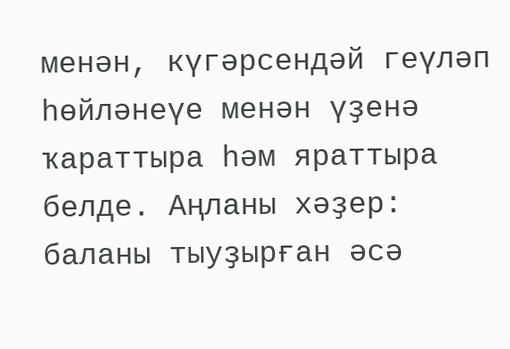менән, күгәрсендәй геүләп һөйләнеүе менән үҙенә ҡараттыра һәм яраттыра белде. Аңланы хәҙер: баланы тыуҙырған әсә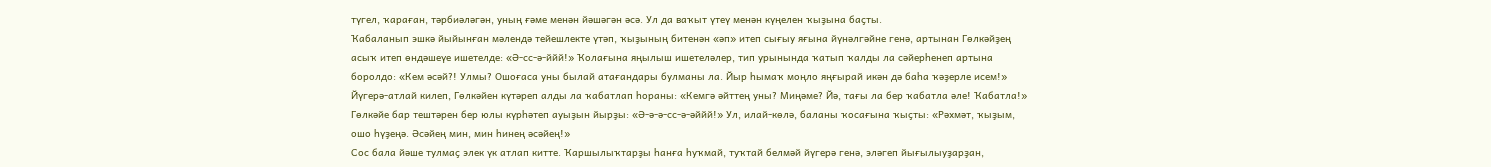түгел, ҡараған, тәрбиәләгән, уның ғәме менән йәшәгән әсә. Ул да ваҡыт үтеү менән күңелен ҡыҙына баҫты.
Ҡабаланып эшкә йыйынған мәлендә тейешлекте үтәп, ҡыҙының битенән «әп» итеп сығыу яғына йүнәлгәйне генә, артынан Гөлкәйҙең асыҡ итеп өндәшеүе ишетелде: «Ә-сс-ә-ййй!» Ҡолағына яңылыш ишетеләлер, тип урынында ҡатып ҡалды ла сәйерһенеп артына боролдо: «Кем әсәй?! Улмы? Ошоғаса уны былай атағандары булманы ла. Йыр һымаҡ моңло яңғырай икән дә баһа ҡәҙерле исем!» Йүгерә-атлай килеп, Гөлкәйен күтәреп алды ла ҡабатлап һораны: «Кемгә әйттең уны? Миңәме? Йә, тағы ла бер ҡабатла әле! Ҡабатла!» Гөлкәйе бар тештәрен бер юлы күрһәтеп ауыҙын йырҙы: «Ә-ә-ә-сс-ә-әййй!» Ул, илай-көлә, баланы ҡосағына ҡыҫты: «Рәхмәт, ҡыҙым, ошо һүҙеңә. Әсәйең мин, мин һинең әсәйең!»
Сос бала йәше тулмаҫ элек үк атлап китте. Ҡаршылыҡтарҙы һанға һуҡмай, туҡтай белмәй йүгерә генә, эләгеп йығылыуҙарҙан,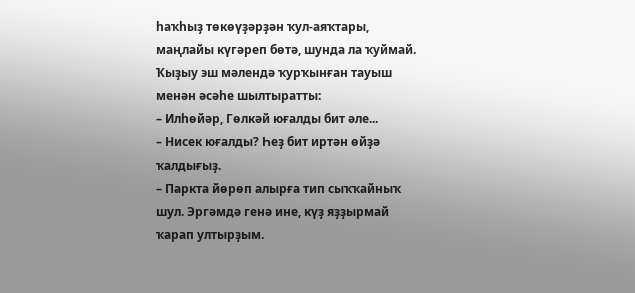һаҡһыҙ төкөүҙәрҙән ҡул-аяҡтары, маңлайы күгәреп бөтә, шунда ла ҡуймай.
Ҡыҙыу эш мәлендә ҡурҡынған тауыш менән әсәһе шылтыратты:
– Илһөйәр, Гөлкәй юғалды бит әле...
– Нисек юғалды? Һеҙ бит иртән өйҙә ҡалдығыҙ.
– Паркта йөрөп алырға тип сыҡҡайныҡ шул. Эргәмдә генә ине, күҙ яҙҙырмай ҡарап ултырҙым.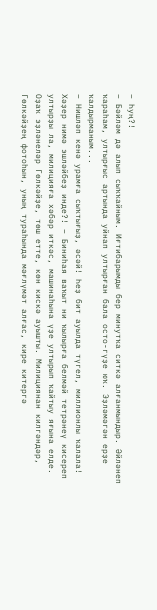– Һуң?!
– Бәйләм дә алып сыҡҡайным. Иғтибарымды бер минутҡа ситкә алғанмындыр. Әйләнеп ҡараһам, ултырғыс артында уйнап ултырған бала осто-гүҙе юҡ. Эҙләмәгән ерҙе ҡалдырманым...
– Нишләп кенә урамға сыҡтығыҙ, әсәй! Һеҙ бит ауылда түгел, миллионлы ҡалала! Хәҙер нимә эшләйбеҙ инде?! – Биниһая ваҡыт ни ҡылырға белмәй тетрәнеү кисереп ултырҙы ла, милицияға хәбәр иткәс, машинаһына үҙе ултырып ҡайтыу яғына елде.
Оҙаҡ эҙләнеләр Гөлкәйҙе, төш етте, көн кискә ауышты. Милициянан килгәндәр, Гөлкәйҙең фотоһын, уның тураһында мәғлүмәт алғас, кире китергә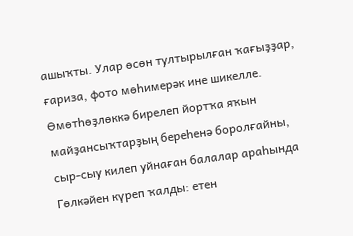ашыҡты. Улар өсөн тултырылған ҡағыҙҙар, ғариза, фото мөһимерәк ине шикелле. Өмөтһөҙлөккә бирелеп йортҡа яҡын майҙансыҡтарҙың береһенә боролғайны, сыр-сыу килеп уйнаған балалар араһында Гөлкәйен күреп ҡалды: етен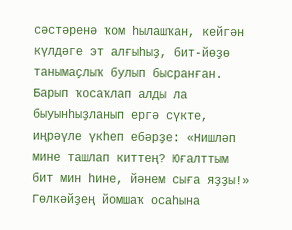сәстәренә ҡом һылашҡан, кейгән күлдәге эт алғыһыҙ, бит-йөҙө танымаҫлыҡ булып бысранған. Барып ҡосаҡлап алды ла быуынһыҙланып ергә сүкте, иңрәүле үкһеп ебәрҙе: «Нишләп мине ташлап киттең? Юғалттым бит мин һине, йәнем сыға яҙҙы!» Гөлкәйҙең йомшаҡ осаһына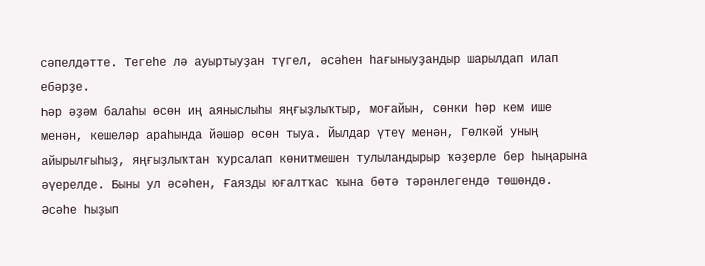сәпелдәтте. Тегеһе лә ауыртыуҙан түгел, әсәһен һағыныуҙандыр шарылдап илап ебәрҙе.
Һәр әҙәм балаһы өсөн иң аяныслыһы яңғыҙлыҡтыр, моғайын, сөнки һәр кем ише менән, кешеләр араһында йәшәр өсөн тыуа. Йылдар үтеү менән, Гөлкәй уның айырылғыһыҙ, яңғыҙлыҡтан ҡурсалап көнитмешен тулыландырыр ҡәҙерле бер һыңарына әүерелде. Быны ул әсәһен, Ғаязды юғалтҡас ҡына бөтә тәрәнлегендә төшөндө.
Әсәһе һыҙып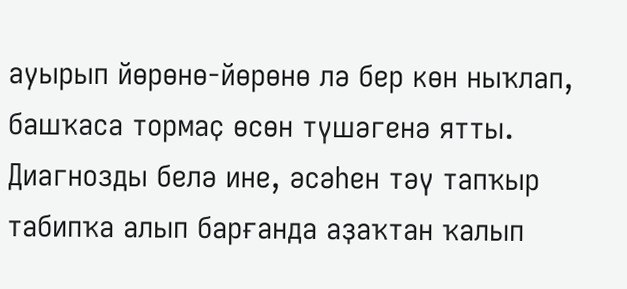ауырып йөрөнө-йөрөнө лә бер көн ныҡлап, башҡаса тормаҫ өсөн түшәгенә ятты. Диагнозды белә ине, әсәһен тәү тапҡыр табипҡа алып барғанда аҙаҡтан ҡалып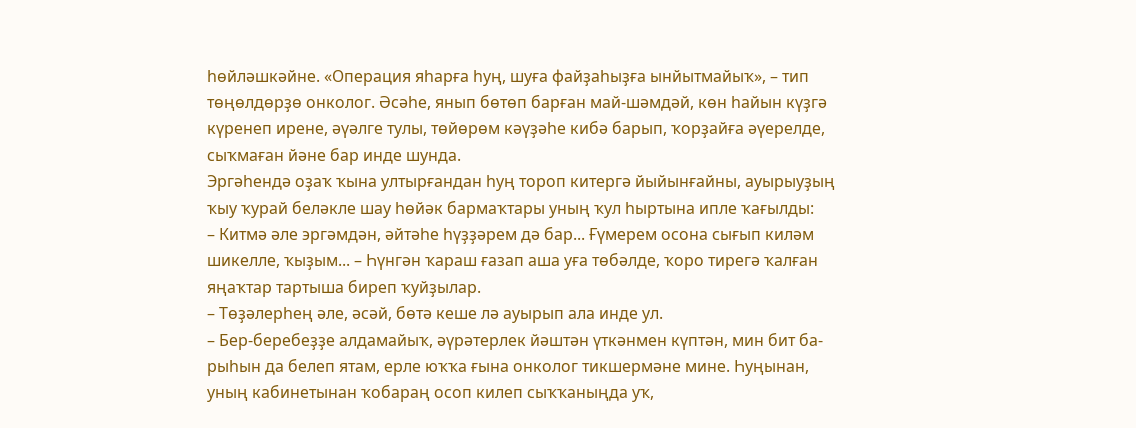һөйләшкәйне. «Операция яһарға һуң, шуға файҙаһыҙға ынйытмайыҡ», – тип төңөлдөрҙө онколог. Әсәһе, янып бөтөп барған май-шәмдәй, көн һайын күҙгә күренеп ирене, әүәлге тулы, төйөрөм кәүҙәһе кибә барып, ҡорҙайға әүерелде, сыҡмаған йәне бар инде шунда.
Эргәһендә оҙаҡ ҡына ултырғандан һуң тороп китергә йыйынғайны, ауырыуҙың ҡыу ҡурай беләкле шау һөйәк бармаҡтары уның ҡул һыртына ипле ҡағылды:
– Китмә әле эргәмдән, әйтәһе һүҙҙәрем дә бар... Ғүмерем осона сығып киләм шикелле, ҡыҙым... – Һүнгән ҡараш ғазап аша уға төбәлде, ҡоро тирегә ҡалған яңаҡтар тартыша биреп ҡуйҙылар.
– Төҙәлерһең әле, әсәй, бөтә кеше лә ауырып ала инде ул.
– Бер-беребеҙҙе алдамайыҡ, әүрәтерлек йәштән үткәнмен күптән, мин бит ба-рыһын да белеп ятам, ерле юҡҡа ғына онколог тикшермәне мине. Һуңынан, уның кабинетынан ҡобараң осоп килеп сыҡҡаныңда уҡ,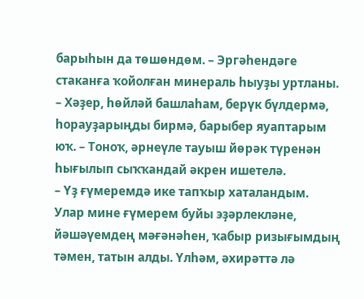барыһын да төшөндөм. – Эргәһендәге стаканға ҡойолған минераль һыуҙы уртланы. – Хәҙер, һөйләй башлаһам, берүк бүлдермә, һорауҙарыңды бирмә, барыбер яуаптарым юҡ. – Тоноҡ, әрнеүле тауыш йөрәк түренән һығылып сыҡҡандай әкрен ишетелә.
– Үҙ ғүмеремдә ике тапҡыр хаталандым. Улар мине ғүмерем буйы эҙәрлекләне, йәшәүемдең мәғәнәһен, ҡабыр ризығымдың тәмен, татын алды. Үлһәм, әхирәттә лә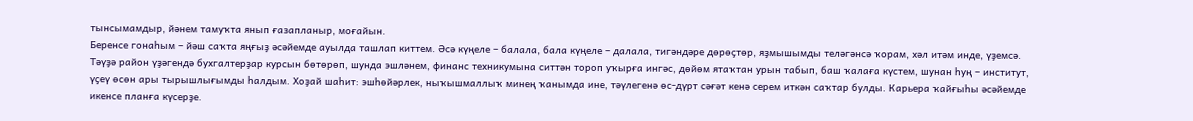тынсымамдыр, йәнем тамуҡта янып ғазапланыр, моғайын.
Беренсе гонаһым – йәш саҡта яңғыҙ әсәйемде ауылда ташлап киттем. Әсә күңеле – балала, бала күңеле – далала, тигәндәре дөрөҫтөр, яҙмышымды теләгәнсә ҡорам, хәл итәм инде, үҙемсә. Тәүҙә район үҙәгендә бухгалтерҙар курсын бөтөрөп, шунда эшләнем, финанс техникумына ситтән тороп уҡырға ингәс, дөйөм ятаҡтан урын табып, баш ҡалаға күстем, шунан һуң – институт, үҫеү өсөн ары тырышлығымды һалдым. Хоҙай шаһит: эшһөйәрлек, ныҡышмаллыҡ минең ҡанымда ине, тәүлегенә өс-дүрт сәғәт кенә серем иткән саҡтар булды. Карьера ҡайғыһы әсәйемде икенсе планға күсерҙе.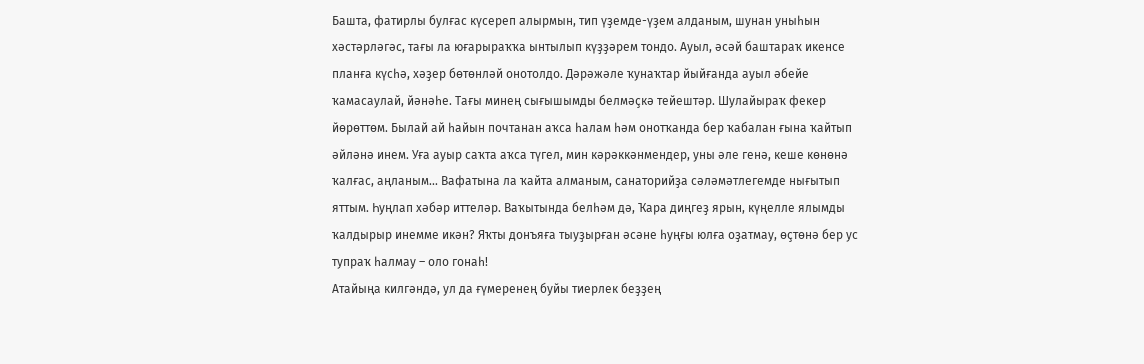Башта, фатирлы булғас күсереп алырмын, тип үҙемде-үҙем алданым, шунан уныһын хәстәрләгәс, тағы ла юғарыраҡҡа ынтылып күҙҙәрем тондо. Ауыл, әсәй баштараҡ икенсе планға күсһә, хәҙер бөтөнләй онотолдо. Дәрәжәле ҡунаҡтар йыйғанда ауыл әбейе ҡамасаулай, йәнәһе. Тағы минең сығышымды белмәҫкә тейештәр. Шулайыраҡ фекер йөрөттөм. Былай ай һайын почтанан аҡса һалам һәм онотҡанда бер ҡабалан ғына ҡайтып әйләнә инем. Уға ауыр саҡта аҡса түгел, мин кәрәккәнмендер, уны әле генә, кеше көнөнә ҡалғас, аңланым... Вафатына ла ҡайта алманым, санаторийҙа сәләмәтлегемде нығытып яттым. Һуңлап хәбәр иттеләр. Ваҡытында белһәм дә, Ҡара диңгеҙ ярын, күңелле ялымды ҡалдырыр инемме икән? Яҡты донъяға тыуҙырған әсәне һуңғы юлға оҙатмау, өҫтөнә бер ус тупраҡ һалмау – оло гонаһ!
Атайыңа килгәндә, ул да ғүмеренең буйы тиерлек беҙҙең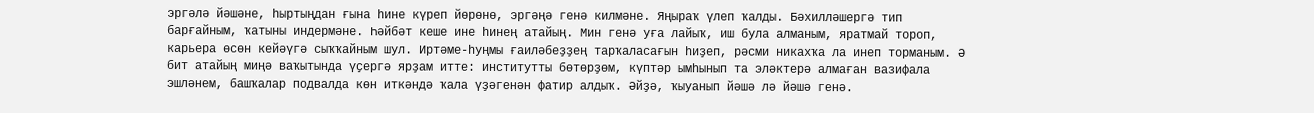эргәлә йәшәне, һыртыңдан ғына һине күреп йөрөнө, эргәңә генә килмәне. Яңыраҡ үлеп ҡалды. Бәхилләшергә тип барғайным, ҡатыны индермәне. Һәйбәт кеше ине һинең атайың. Мин генә уға лайыҡ, иш була алманым, яратмай тороп, карьера өсөн кейәүгә сыҡҡайным шул. Иртәме-һуңмы ғаиләбеҙҙең тарҡаласағын һиҙеп, рәсми никахҡа ла инеп торманым. Ә бит атайың миңә ваҡытында үҫергә ярҙам итте: институтты бөтөрҙөм, күптәр ымһынып та эләктерә алмаған вазифала эшләнем, башҡалар подвалда көн иткәндә ҡала үҙәгенән фатир алдыҡ. Әйҙә, ҡыуанып йәшә лә йәшә генә.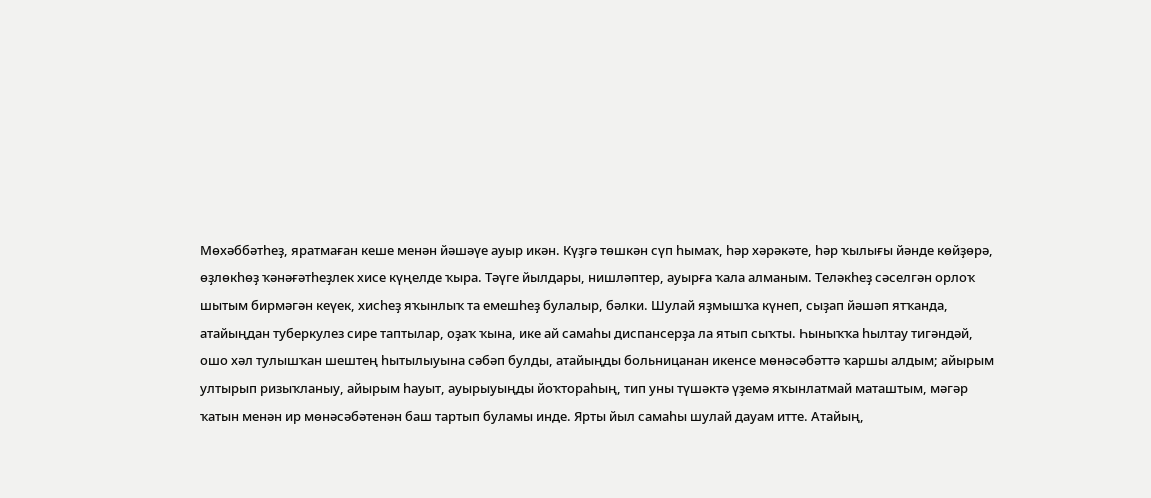Мөхәббәтһеҙ, яратмаған кеше менән йәшәүе ауыр икән. Күҙгә төшкән сүп һымаҡ, һәр хәрәкәте, һәр ҡылығы йәнде көйҙөрә, өҙлөкһөҙ ҡәнәғәтһеҙлек хисе күңелде ҡыра. Тәүге йылдары, нишләптер, ауырға ҡала алманым. Теләкһеҙ сәселгән орлоҡ шытым бирмәгән кеүек, хисһеҙ яҡынлыҡ та емешһеҙ булалыр, бәлки. Шулай яҙмышҡа күнеп, сыҙап йәшәп ятҡанда, атайыңдан туберкулез сире таптылар, оҙаҡ ҡына, ике ай самаһы диспансерҙа ла ятып сыҡты. Һыныҡҡа һылтау тигәндәй, ошо хәл тулышҡан шештең һытылыуына сәбәп булды, атайыңды больницанан икенсе мөнәсәбәттә ҡаршы алдым; айырым ултырып ризыҡланыу, айырым һауыт, ауырыуыңды йоҡтораһың, тип уны түшәктә үҙемә яҡынлатмай маташтым, мәгәр ҡатын менән ир мөнәсәбәтенән баш тартып буламы инде. Ярты йыл самаһы шулай дауам итте. Атайың,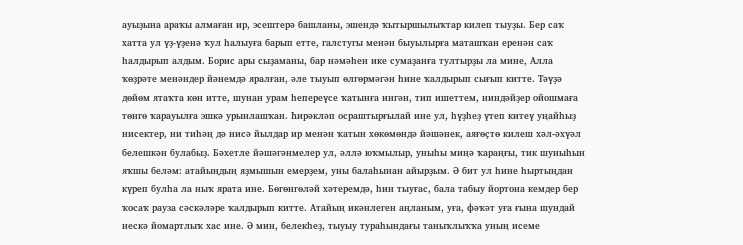ауыҙына араҡы алмаған ир, эсештерә башланы, эшендә ҡытыршылыҡтар килеп тыуҙы. Бер саҡ хатта ул үҙ-үҙенә ҡул һалыуға барып етте, галстугы менән быуылырға маташҡан еренән саҡ һалдырып алдым. Борис ары сыҙаманы, бар нәмәһен ике сумаҙанға тултырҙы ла мине, Алла ҡөҙрәте менәндер йәнемдә яралған, әле тыуып өлгөрмәгән һине ҡалдырып сығып китте. Тәүҙә дөйөм ятаҡта көн итте, шунан урам һепереүсе ҡатынға ингән, тип ишеттем, ниндәйҙер ойошмаға төнгө ҡарауылға эшкә урынлашҡан. Һирәкләп осраштырғылай ине ул, һүҙһеҙ үтеп китеү уңайһыҙ нисектер, ни тиһәң дә нисә йылдар ир менән ҡатын хөкөмөндә йәшәнек, аяғөҫтө килеш хәл-әхүәл белешкән булабыҙ. Бәхетле йәшәгәнмелер ул, әллә юҡмылыр, уныһы миңә ҡараңғы, тик шуныһын яҡшы беләм: атайыңдың яҙмышын емерҙем, уны балаһынан айырҙым. Ә бит ул һине һыртыңдан күреп булһа ла ныҡ ярата ине. Бөгөнгөләй хәтеремдә, һин тыуғас, бала табыу йортона кемдер бер ҡосаҡ рауза сәскәләре ҡалдырып китте. Атайың икәнлеген аңланым, уға, фәҡәт уға ғына шундай нескә йомартлыҡ хас ине. Ә мин, белекһеҙ, тыуыу тураһындағы таныҡлыҡҡа уның исеме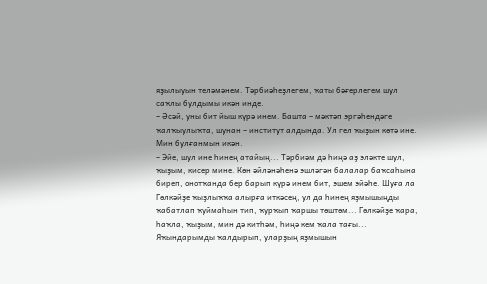яҙылыуын теләмәнем. Тәрбиәһеҙлегем, ҡаты бәғерлегем шул саҡлы булдымы икән инде.
– Әсәй, уны бит йыш күрә инем. Башта – мәктәп эргәһендәге ҡалҡыулыҡта, шунан – институт алдында. Ул гел ҡыҙын көтә ине. Мин булғанмын икән.
– Эйе, шул ине һинең атайың... Тәрбиәм дә һиңә аҙ эләкте шул, ҡыҙым, кисер мине. Көн әйләнәһенә эшләгән балалар баҡсаһына биреп, онотҡанда бер барып күрә инем бит, эшем эйәһе. Шуға ла Гөлкәйҙе ҡыҙлыҡҡа алырға иткәсең, ул да һинең яҙмышыңды ҡабатлап ҡуймаһын тип, ҡурҡып ҡаршы төштөм... Гөлкәйҙе ҡара, һаҡла, ҡыҙым, мин дә китһәм, һиңә кем ҡала тағы...
Яҡындарымды ҡалдырып, уларҙың яҙмышын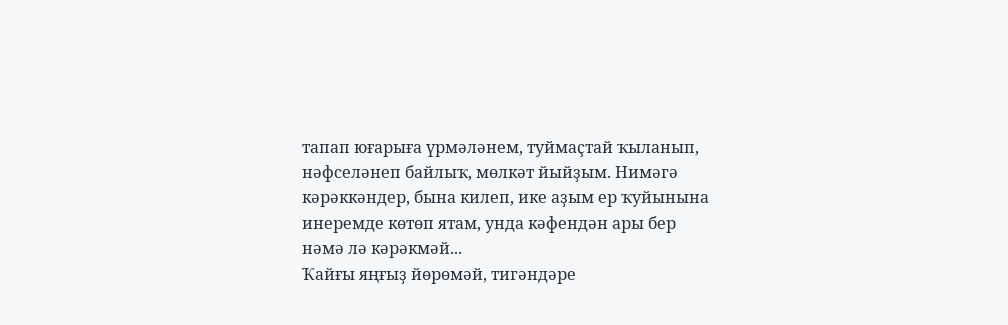тапап юғарыға үрмәләнем, туймаҫтай ҡыланып, нәфселәнеп байлыҡ, мөлкәт йыйҙым. Нимәгә кәрәккәндер, бына килеп, ике аҙым ер ҡуйынына инеремде көтөп ятам, унда кәфендән ары бер нәмә лә кәрәкмәй...
Ҡайғы яңғыҙ йөрөмәй, тигәндәре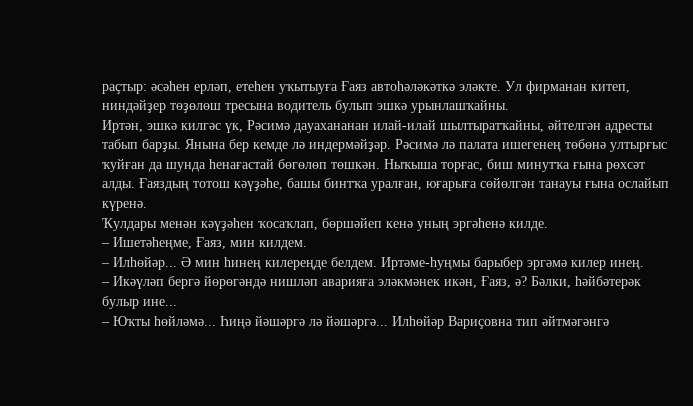раҫтыр: әсәһен ерләп, етеһен уҡытыуға Ғаяз автоһәләкәткә эләкте. Ул фирманан китеп, ниндәйҙер төҙөлөш тресына водитель булып эшкә урынлашҡайны.
Иртән, эшкә килгәс үк, Рәсимә дауахананан илай-илай шылтыратҡайны, әйтелгән адресты табып барҙы. Янына бер кемде лә индермәйҙәр. Рәсимә лә палата ишегенең төбөнә ултырғыс ҡуйған да шунда һенағастай бөгөлөп төшкән. Ныҡыша торғас, биш минутҡа ғына рөхсәт алды. Ғаяздың тотош кәүҙәһе, башы бинтҡа уралған, юғарыға сөйөлгән танауы ғына ослайып күренә.
Ҡулдары менән кәүҙәһен ҡосаҡлап, бөршәйеп кенә уның эргәһенә килде.
– Ишетәһеңме, Ғаяз, мин килдем.
– Илһөйәр... Ә мин һинең килереңде белдем. Иртәме-һуңмы барыбер эргәмә килер инең.
– Икәүләп бергә йөрөгәндә нишләп аварияға эләкмәнек икән, Ғаяз, ә? Бәлки, һәйбәтерәк булыр ине...
– Юҡты һөйләмә... Һиңә йәшәргә лә йәшәргә... Илһөйәр Вариҫовна тип әйтмәгәнгә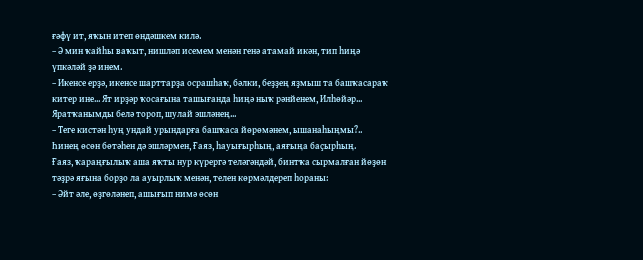ғәфү ит, яҡын итеп өндәшкем килә.
– Ә мин ҡайһы ваҡыт, нишләп исемем менән генә атамай икән, тип һиңә үпкәләй ҙә инем.
– Икенсе ерҙә, икенсе шарттарҙа осрашһаҡ, бәлки, беҙҙең яҙмыш та башҡасараҡ китер ине... Ят ирҙәр ҡосағына ташығанда һиңә ныҡ рәнйенем, Илһөйәр... Яратҡанымды белә тороп, шулай эшләнең...
– Теге кистән һуң ундай урындарға башҡаса йөрөмәнем, ышанаһыңмы?.. Һинең өсөн бөтәһен дә эшләрмен, Ғаяз, һауығырһың, аяғыңа баҫырһың.
Ғаяз, ҡараңғылыҡ аша яҡты нур күрергә теләгәндәй, бинтҡа сырмалған йөҙөн тәҙрә яғына борҙо ла ауырлыҡ менән, телен көрмәлдереп һораны:
– Әйт әле, өҙгөләнеп, ашығып нимә өсөн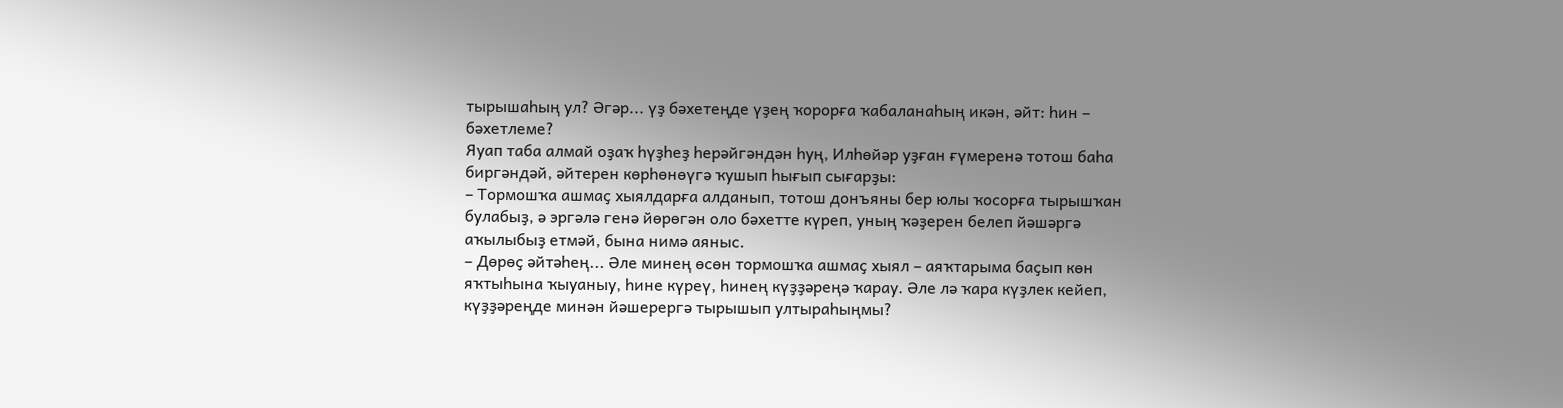тырышаһың ул? Әгәр... үҙ бәхетеңде үҙең ҡорорға ҡабаланаһың икән, әйт: һин – бәхетлеме?
Яуап таба алмай оҙаҡ һүҙһеҙ һерәйгәндән һуң, Илһөйәр уҙған ғүмеренә тотош баһа биргәндәй, әйтерен көрһөнөүгә ҡушып һығып сығарҙы:
– Тормошҡа ашмаҫ хыялдарға алданып, тотош донъяны бер юлы ҡосорға тырышҡан булабыҙ, ә эргәлә генә йөрөгән оло бәхетте күреп, уның ҡәҙерен белеп йәшәргә аҡылыбыҙ етмәй, бына нимә аяныс.
– Дөрөҫ әйтәһең... Әле минең өсөн тормошҡа ашмаҫ хыял – аяҡтарыма баҫып көн яҡтыһына ҡыуаныу, һине күреү, һинең күҙҙәреңә ҡарау. Әле лә ҡара күҙлек кейеп, күҙҙәреңде минән йәшерергә тырышып ултыраһыңмы?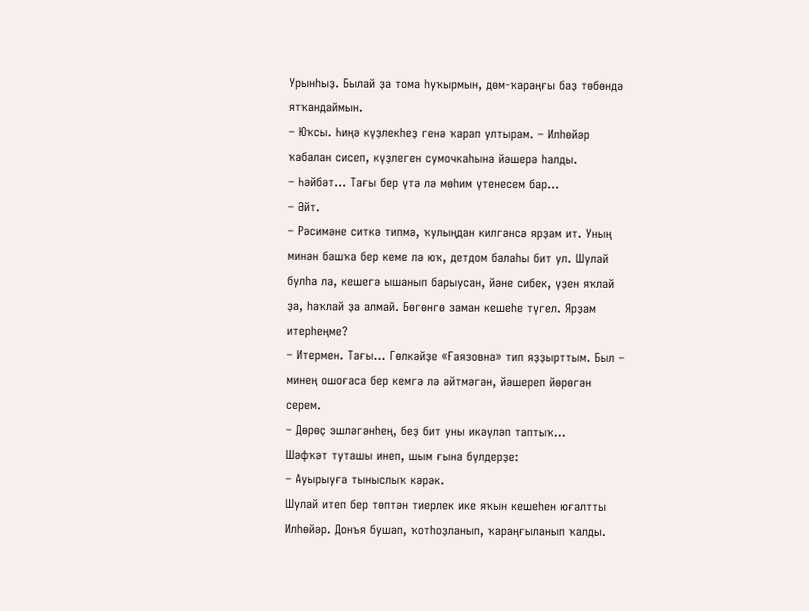Урынһыҙ. Былай ҙа тома һуҡырмын, дөм-ҡараңғы баҙ төбөндә ятҡандаймын.
– Юҡсы. Һиңә күҙлекһеҙ генә ҡарап ултырам. – Илһөйәр ҡабалан сисеп, күҙлеген сумочкаһына йәшерә һалды.
– Һәйбәт... Тағы бер үтә лә мөһим үтенесем бар...
– Әйт.
– Рәсимәне ситкә типмә, ҡулыңдан килгәнсә ярҙам ит. Уның минән башҡа бер кеме лә юҡ, детдом балаһы бит ул. Шулай булһа ла, кешегә ышанып барыусан, йәне сибек, үҙен яҡлай ҙа, һаҡлай ҙа алмай. Бөгөнгө заман кешеһе түгел. Ярҙам итерһеңме?
– Итермен. Тағы... Гөлкәйҙе «Ғаязовна» тип яҙҙырттым. Был – минең ошоғаса бер кемгә лә әйтмәгән, йәшереп йөрөгән серем.
– Дөрөҫ эшләгәнһең, беҙ бит уны икәүләп таптыҡ...
Шәфҡәт туташы инеп, шым ғына бүлдерҙе:
– Ауырыуға тыныслыҡ кәрәк.
Шулай итеп бер төптән тиерлек ике яҡын кешеһен юғалтты Илһөйәр. Донъя бушап, ҡотһоҙланып, ҡараңғыланып ҡалды.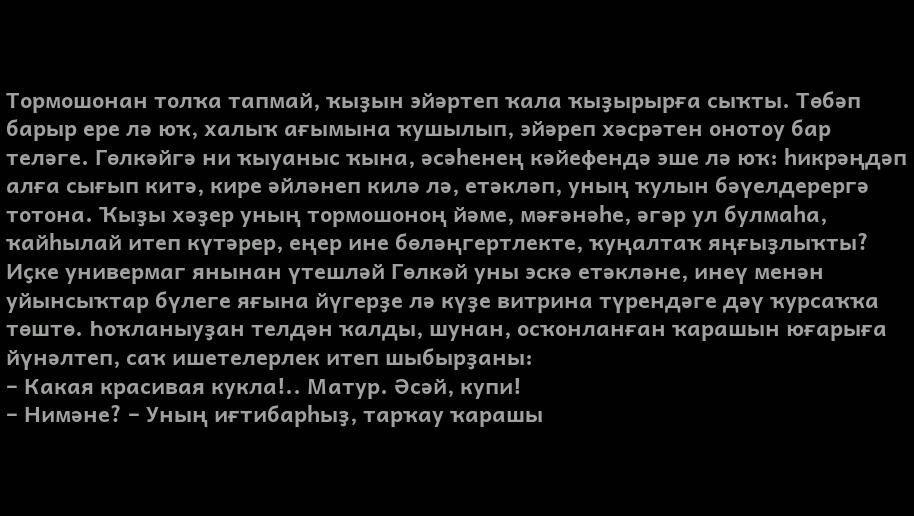Тормошонан толҡа тапмай, ҡыҙын эйәртеп ҡала ҡыҙырырға сыҡты. Төбәп барыр ере лә юҡ, халыҡ ағымына ҡушылып, эйәреп хәсрәтен онотоу бар теләге. Гөлкәйгә ни ҡыуаныс ҡына, әсәһенең кәйефендә эше лә юҡ: һикрәңдәп алға сығып китә, кире әйләнеп килә лә, етәкләп, уның ҡулын бәүелдерергә тотона. Ҡыҙы хәҙер уның тормошоноң йәме, мәғәнәһе, әгәр ул булмаһа, ҡайһылай итеп күтәрер, еңер ине бөләңгертлекте, ҡуңалтаҡ яңғыҙлыҡты?
Иҫке универмаг янынан үтешләй Гөлкәй уны эскә етәкләне, инеү менән уйынсыҡтар бүлеге яғына йүгерҙе лә күҙе витрина түрендәге дәү ҡурсаҡҡа төштө. Һоҡланыуҙан телдән ҡалды, шунан, осҡонланған ҡарашын юғарыға йүнәлтеп, саҡ ишетелерлек итеп шыбырҙаны:
– Какая красивая кукла!.. Матур. Әсәй, купи!
– Нимәне? – Уның иғтибарһыҙ, тарҡау ҡарашы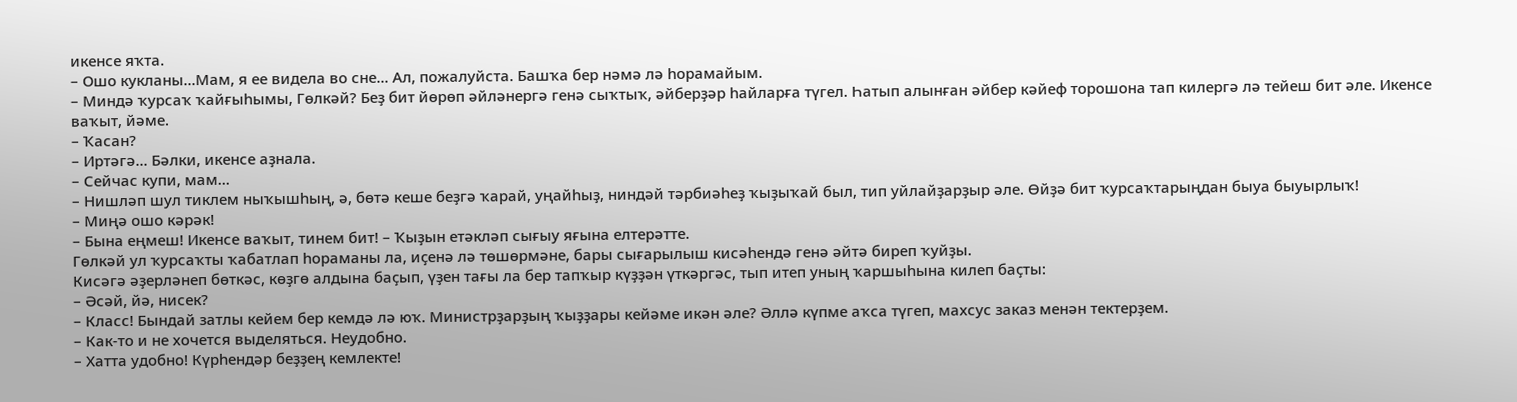икенсе яҡта.
– Ошо кукланы...Мам, я ее видела во сне... Ал, пожалуйста. Башҡа бер нәмә лә һорамайым.
– Миндә ҡурсаҡ ҡайғыһымы, Гөлкәй? Беҙ бит йөрөп әйләнергә генә сыҡтыҡ, әйберҙәр һайларға түгел. Һатып алынған әйбер кәйеф торошона тап килергә лә тейеш бит әле. Икенсе ваҡыт, йәме.
– Ҡасан?
– Иртәгә... Бәлки, икенсе аҙнала.
– Сейчас купи, мам...
– Нишләп шул тиклем ныҡышһың, ә, бөтә кеше беҙгә ҡарай, уңайһыҙ, ниндәй тәрбиәһеҙ ҡыҙыҡай был, тип уйлайҙарҙыр әле. Өйҙә бит ҡурсаҡтарыңдан быуа быуырлыҡ!
– Миңә ошо кәрәк!
– Бына еңмеш! Икенсе ваҡыт, тинем бит! – Ҡыҙын етәкләп сығыу яғына елтерәтте.
Гөлкәй ул ҡурсаҡты ҡабатлап һораманы ла, иҫенә лә төшөрмәне, бары сығарылыш кисәһендә генә әйтә биреп ҡуйҙы.
Кисәгә әҙерләнеп бөткәс, көҙгө алдына баҫып, үҙен тағы ла бер тапҡыр күҙҙән үткәргәс, тып итеп уның ҡаршыһына килеп баҫты:
– Әсәй, йә, нисек?
– Класс! Бындай затлы кейем бер кемдә лә юҡ. Министрҙарҙың ҡыҙҙары кейәме икән әле? Әллә күпме аҡса түгеп, махсус заказ менән тектерҙем.
– Как-то и не хочется выделяться. Неудобно.
– Хатта удобно! Күрһендәр беҙҙең кемлекте!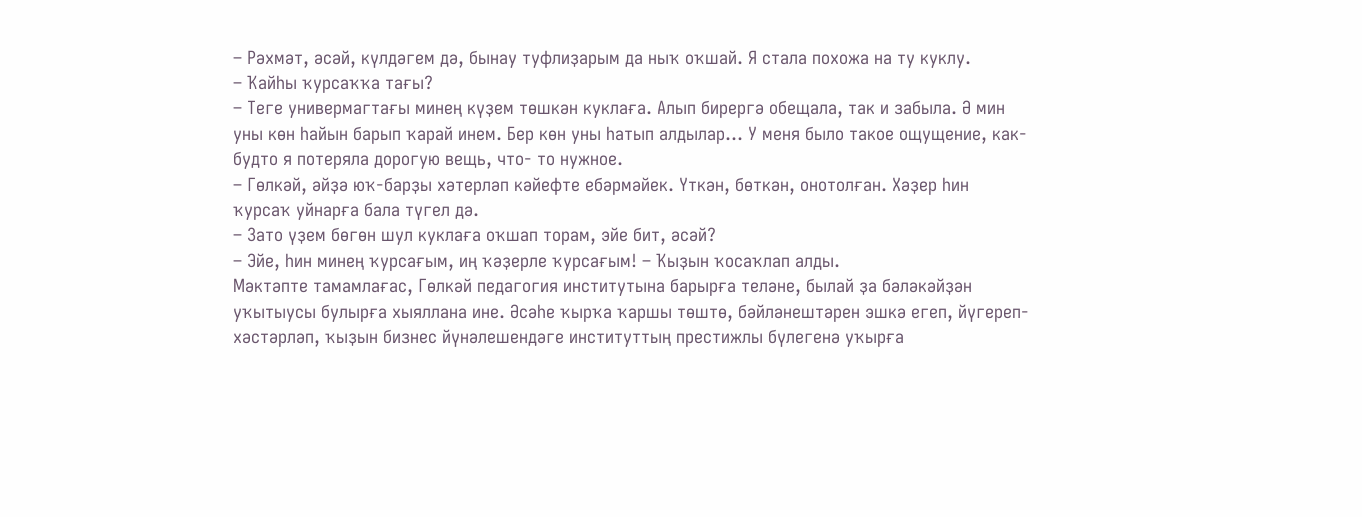– Рәхмәт, әсәй, күлдәгем дә, бынау туфлиҙарым да ныҡ оҡшай. Я стала похожа на ту куклу.
– Ҡайһы ҡурсаҡҡа тағы?
– Теге универмагтағы минең күҙем төшкән куклаға. Алып бирергә обещала, так и забыла. Ә мин уны көн һайын барып ҡарай инем. Бер көн уны һатып алдылар... У меня было такое ощущение, как-будто я потеряла дорогую вещь, что- то нужное.
– Гөлкәй, әйҙә юҡ-барҙы хәтерләп кәйефте ебәрмәйек. Үткән, бөткән, онотолған. Хәҙер һин ҡурсаҡ уйнарға бала түгел дә.
– Зато үҙем бөгөн шул куклаға оҡшап торам, эйе бит, әсәй?
– Эйе, һин минең ҡурсағым, иң ҡәҙерле ҡурсағым! – Ҡыҙын ҡосаҡлап алды.
Мәктәпте тамамлағас, Гөлкәй педагогия институтына барырға теләне, былай ҙа бәләкәйҙән уҡытыусы булырға хыяллана ине. Әсәһе ҡырҡа ҡаршы төштө, бәйләнештәрен эшкә егеп, йүгереп-хәстәрләп, ҡыҙын бизнес йүнәлешендәге институттың престижлы бүлегенә уҡырға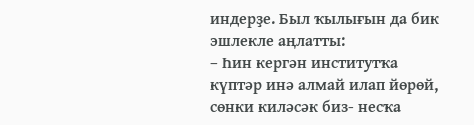индерҙе. Был ҡылығын да бик эшлекле аңлатты:
– Һин кергән институтҡа күптәр инә алмай илап йөрөй, сөнки киләсәк биз- несҡа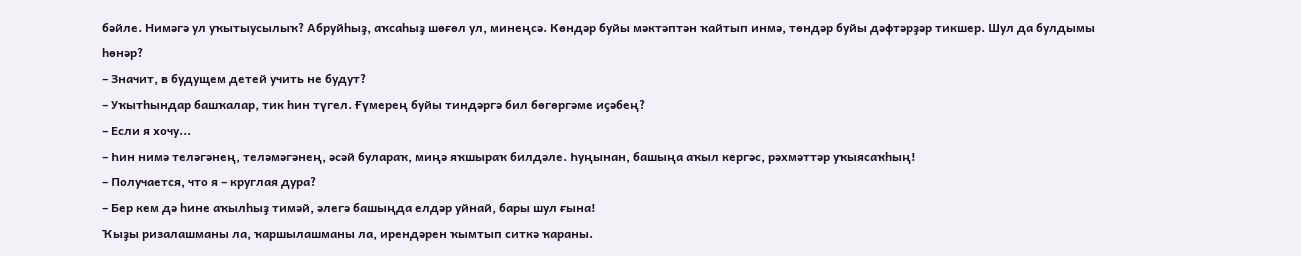бәйле. Нимәгә ул уҡытыусылыҡ? Абруйһыҙ, аҡсаһыҙ шөғөл ул, минеңсә. Көндәр буйы мәктәптән ҡайтып инмә, төндәр буйы дәфтәрҙәр тикшер. Шул да булдымы һөнәр?
– Значит, в будущем детей учить не будут?
– Уҡытһындар башҡалар, тик һин түгел. Ғүмерең буйы тиндәргә бил бөгөргәме иҫәбең?
– Если я хочу...
– Һин нимә теләгәнең, теләмәгәнең, әсәй булараҡ, миңә яҡшыраҡ билдәле. Һуңынан, башыңа аҡыл кергәс, рәхмәттәр уҡыясаҡһың!
– Получается, что я – круглая дура?
– Бер кем дә һине аҡылһыҙ тимәй, әлегә башыңда елдәр уйнай, бары шул ғына!
Ҡыҙы ризалашманы ла, ҡаршылашманы ла, ирендәрен ҡымтып ситкә ҡараны.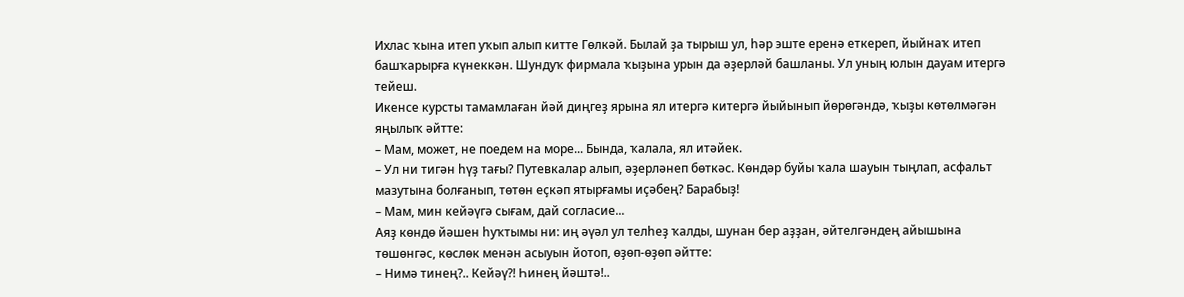Ихлас ҡына итеп уҡып алып китте Гөлкәй. Былай ҙа тырыш ул, һәр эште еренә еткереп, йыйнаҡ итеп башҡарырға күнеккән. Шундуҡ фирмала ҡыҙына урын да әҙерләй башланы. Ул уның юлын дауам итергә тейеш.
Икенсе курсты тамамлаған йәй диңгеҙ ярына ял итергә китергә йыйынып йөрөгәндә, ҡыҙы көтөлмәгән яңылыҡ әйтте:
– Мам, может, не поедем на море... Бында, ҡалала, ял итәйек.
– Ул ни тигән һүҙ тағы? Путевкалар алып, әҙерләнеп бөткәс. Көндәр буйы ҡала шауын тыңлап, асфальт мазутына болғанып, төтөн еҫкәп ятырғамы иҫәбең? Барабыҙ!
– Мам, мин кейәүгә сығам, дай согласие...
Аяҙ көндө йәшен һуҡтымы ни: иң әүәл ул телһеҙ ҡалды, шунан бер аҙҙан, әйтелгәндең айышына төшөнгәс, көслөк менән асыуын йотоп, өҙөп-өҙөп әйтте:
– Нимә тинең?.. Кейәү?! Һинең йәштә!..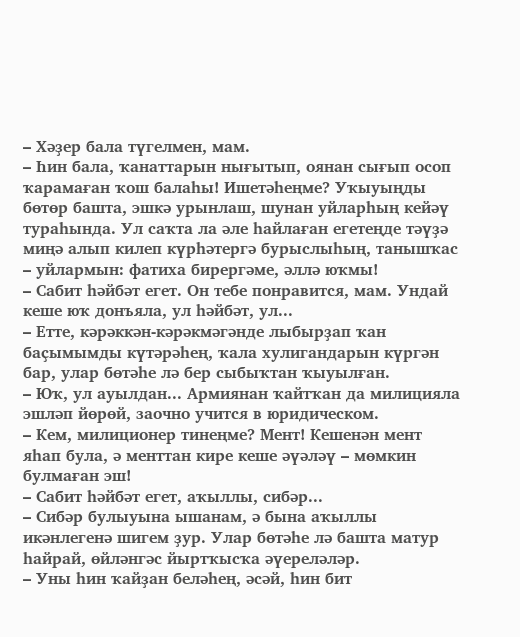– Хәҙер бала түгелмен, мам.
– Һин бала, ҡанаттарын нығытып, оянан сығып осоп ҡарамаған ҡош балаһы! Ишетәһеңме? Уҡыуыңды бөтөр башта, эшкә урынлаш, шунан уйларһың кейәү тураһында. Ул саҡта ла әле һайлаған егетеңде тәүҙә миңә алып килеп күрһәтергә бурыслыһың, танышҡас – уйлармын: фатиха бирергәме, әллә юҡмы!
– Сабит һәйбәт егет. Он тебе понравится, мам. Ундай кеше юҡ донъяла, ул һәйбәт, ул...
– Етте, кәрәккән-кәрәкмәгәнде лыбырҙап ҡан баҫымымды күтәрәһең, ҡала хулигандарын күргән бар, улар бөтәһе лә бер сыбыҡтан ҡыуылған.
– Юҡ, ул ауылдан... Армиянан ҡайтҡан да милицияла эшләп йөрөй, заочно учится в юридическом.
– Кем, милиционер тинеңме? Мент! Кешенән мент яһап була, ә менттан кире кеше әүәләү – мөмкин булмаған эш!
– Сабит һәйбәт егет, аҡыллы, сибәр...
– Сибәр булыуына ышанам, ә бына аҡыллы икәнлегенә шигем ҙур. Улар бөтәһе лә башта матур һайрай, өйләнгәс йыртҡысҡа әүереләләр.
– Уны һин ҡайҙан беләһең, әсәй, һин бит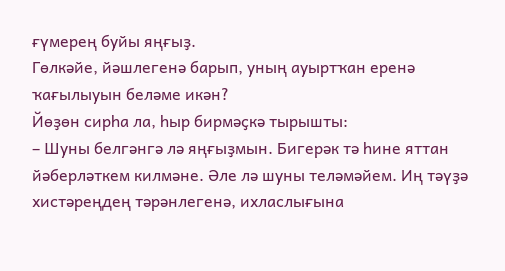ғүмерең буйы яңғыҙ.
Гөлкәйе, йәшлегенә барып, уның ауыртҡан еренә ҡағылыуын беләме икән?
Йөҙөн сирһа ла, һыр бирмәҫкә тырышты:
– Шуны белгәнгә лә яңғыҙмын. Бигерәк тә һине яттан йәберләткем килмәне. Әле лә шуны теләмәйем. Иң тәүҙә хистәреңдең тәрәнлегенә, ихласлығына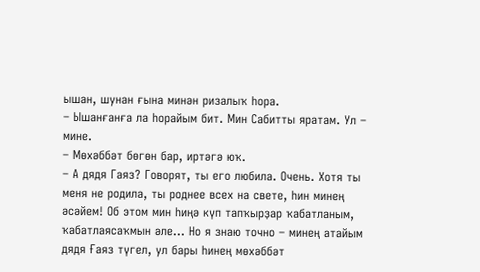ышан, шунан ғына минән ризалыҡ һора.
– Ышанғанға ла һорайым бит. Мин Сабитты яратам. Ул – мине.
– Мөхәббәт бөгөн бар, иртәгә юҡ.
– А дядя Гаяз? Говорят, ты его любила. Очень. Хотя ты меня не родила, ты роднее всех на свете, һин минең әсәйем! Об этом мин һиңә күп тапҡырҙар ҡабатланым, ҡабатлаясаҡмын әле... Но я знаю точно – минең атайым дядя Ғаяз түгел, ул бары һинең мөхәббәт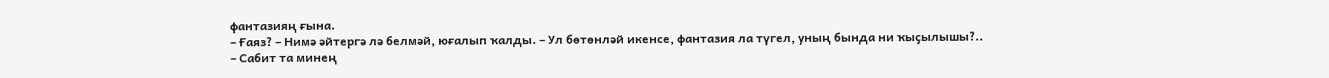фантазияң ғына.
– Ғаяз? – Нимә әйтергә лә белмәй, юғалып ҡалды. – Ул бөтөнләй икенсе, фантазия ла түгел, уның бында ни ҡыҫылышы?..
– Сабит та минең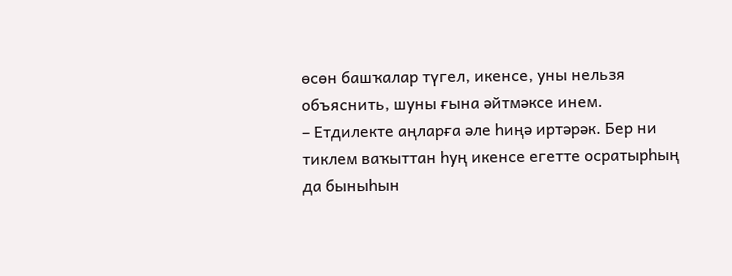өсөн башҡалар түгел, икенсе, уны нельзя объяснить, шуны ғына әйтмәксе инем.
– Етдилекте аңларға әле һиңә иртәрәк. Бер ни тиклем ваҡыттан һуң икенсе егетте осратырһың да быныһын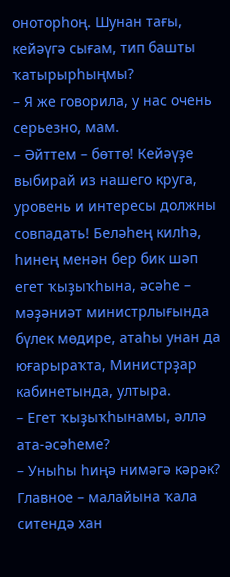оноторһоң. Шунан тағы, кейәүгә сығам, тип башты ҡатырырһыңмы?
– Я же говорила, у нас очень серьезно, мам.
– Әйттем – бөттө! Кейәүҙе выбирай из нашего круга, уровень и интересы должны совпадать! Беләһең килһә, һинең менән бер бик шәп егет ҡыҙыҡһына, әсәһе – мәҙәниәт министрлығында бүлек мөдире, атаһы унан да юғарыраҡта, Министрҙар кабинетында, ултыра.
– Егет ҡыҙыҡһынамы, әллә ата-әсәһеме?
– Уныһы һиңә нимәгә кәрәк? Главное – малайына ҡала ситендә хан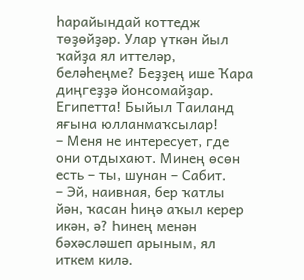һарайындай коттедж төҙөйҙәр. Улар үткән йыл ҡайҙа ял иттеләр, беләһеңме? Беҙҙең ише Ҡара диңгеҙҙә йонсомайҙар. Египетта! Быйыл Таиланд яғына юлланмаҡсылар!
– Меня не интересует, где они отдыхают. Минең өсөн есть – ты, шунан – Сабит.
– Эй, наивная, бер ҡатлы йән, ҡасан һиңә аҡыл керер икән, ә? Һинең менән бәхәсләшеп арыным, ял иткем килә.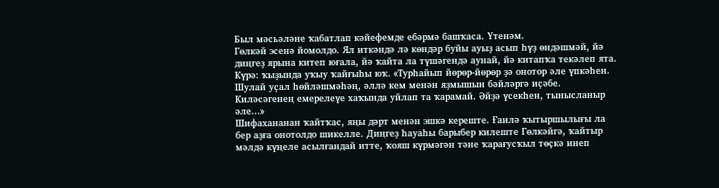Был мәсьәләне ҡабатлап кәйефемде ебәрмә башҡаса. Үтенәм.
Гөлкәй эсенә йомолдо. Ял иткәндә лә көндәр буйы ауыҙ асып һүҙ өндәшмәй, йә диңгеҙ ярына китеп юғала, йә ҡайта ла түшәгендә аунай, йә китапҡа текәлеп ята. Күрә: ҡыҙында уҡыу ҡайғыһы юҡ. «Турһайып йөрөр-йөрөр ҙә онотор әле үпкәһен. Шулай уҫал һөйләшмәһәң, әллә кем менән яҙмышын бәйләргә иҫәбе. Киләсәгенең емерелеүе хаҡында уйлап та ҡарамай. Әйҙә үсекһен, тынысланыр әле...»
Шифахананан ҡайтҡас, яңы дәрт менән эшкә кереште. Ғаилә ҡытыршылығы ла бер аҙға онотолдо шикелле. Диңгеҙ һауаһы барыбер килеште Гөлкәйгә, ҡайтыр мәлдә күңеле асылғандай итте, ҡояш күрмәгән тәне ҡарағусҡыл төҫкә инеп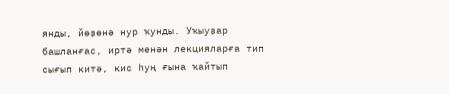янды, йөҙөнә нур ҡунды. Уҡыуҙар башланғас, иртә менән лекцияларға тип сығып китә, кис һуң ғына ҡайтып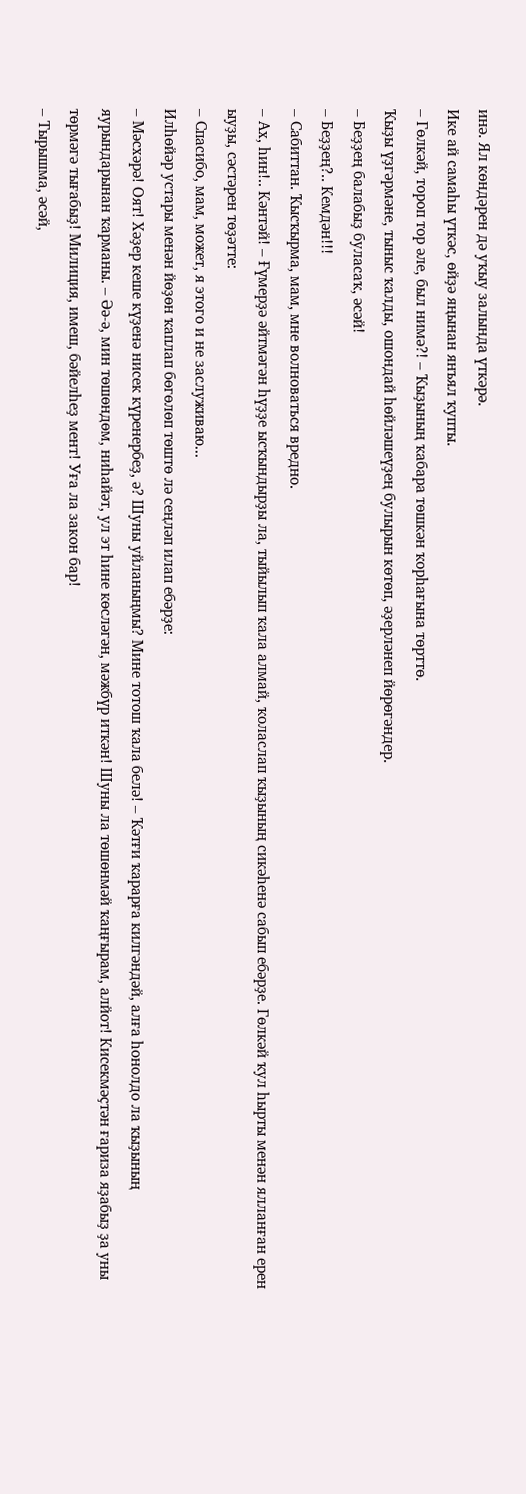инә. Ял көндәрен дә уҡыу залында үткәрә.
Ике ай самаһы үткәс, өйҙә яңынан янъял ҡупты.
– Гөлкәй, тороп тор әле, был нимә?! – Ҡыҙының ҡабара төшкән ҡорһағына төрттө.
Ҡыҙы үҙгәрмәне, тыныс ҡалды, ошондай һөйләшеүҙең булырын көтөп, әҙерләнеп йөрөгәндер.
– Беҙҙең балабыҙ буласаҡ, әсәй!
– Беҙҙең?.. Кемдән!!!
– Сабиттан. Ҡысҡырма, мам, мне волноваться вредно.
– Ах, һин!.. Кәнтәй! – Ғүмерҙә әйтмәгән һүҙҙе ысҡындырҙы ла, тыйылып ҡала алмай, ҡоласлап ҡыҙының сикәһенә сабып ебәрҙе. Гөлкәй ҡул һырты менән ялланған ерен ыуҙы, сәстәрен төҙәтте:
– Спасибо, мам, может, я этого и не заслуживаю...
Илһөйәр устары менән йөҙөн ҡаплап бөгөлөп төштө лә сеңләп илап ебәрҙе:
– Мәсхәрә! Оят! Хәҙер кеше күҙенә нисек күренербеҙ, ә? Шуны уйланыңмы? Мине тотош ҡала белә! – Ҡәтғи ҡарарға килгәндәй, алға һонолдо ла ҡыҙының яурындарынан ҡарманы. – Әә-ә, мин төшөндөм, ниһайәт, ул эт һине көсләгән, мәжбүр иткән! Шуны ла төшөнмәй ҡаңғырам, алйот! Кисекмәҫтән ғариза яҙабыҙ ҙа уны төрмәгә тығабыҙ! Милиция, имеш, бәйелһеҙ мент! Уға ла закон бар!
– Тырышма, әсәй,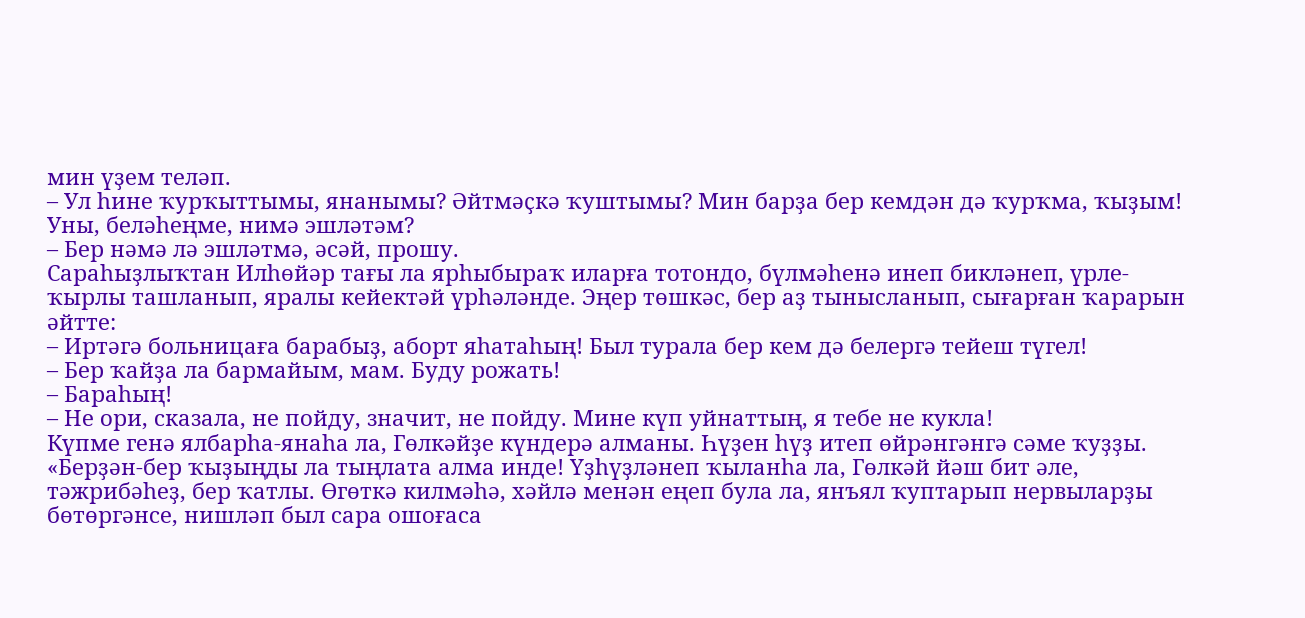мин үҙем теләп.
– Ул һине ҡурҡыттымы, янанымы? Әйтмәҫкә ҡуштымы? Мин барҙа бер кемдән дә ҡурҡма, ҡыҙым! Уны, беләһеңме, нимә эшләтәм?
– Бер нәмә лә эшләтмә, әсәй, прошу.
Сараһыҙлыҡтан Илһөйәр тағы ла ярһыбыраҡ иларға тотондо, бүлмәһенә инеп бикләнеп, үрле-ҡырлы ташланып, яралы кейектәй үрһәләнде. Эңер төшкәс, бер аҙ тынысланып, сығарған ҡарарын әйтте:
– Иртәгә больницаға барабыҙ, аборт яһатаһың! Был турала бер кем дә белергә тейеш түгел!
– Бер ҡайҙа ла бармайым, мам. Буду рожать!
– Бараһың!
– Не ори, сказала, не пойду, значит, не пойду. Мине күп уйнаттың, я тебе не кукла!
Күпме генә ялбарһа-янаһа ла, Гөлкәйҙе күндерә алманы. Һүҙен һүҙ итеп өйрәнгәнгә сәме ҡуҙҙы. «Берҙән-бер ҡыҙыңды ла тыңлата алма инде! Үҙһүҙләнеп ҡыланһа ла, Гөлкәй йәш бит әле, тәжрибәһеҙ, бер ҡатлы. Өгөткә килмәһә, хәйлә менән еңеп була ла, янъял ҡуптарып нервыларҙы бөтөргәнсе, нишләп был сара ошоғаса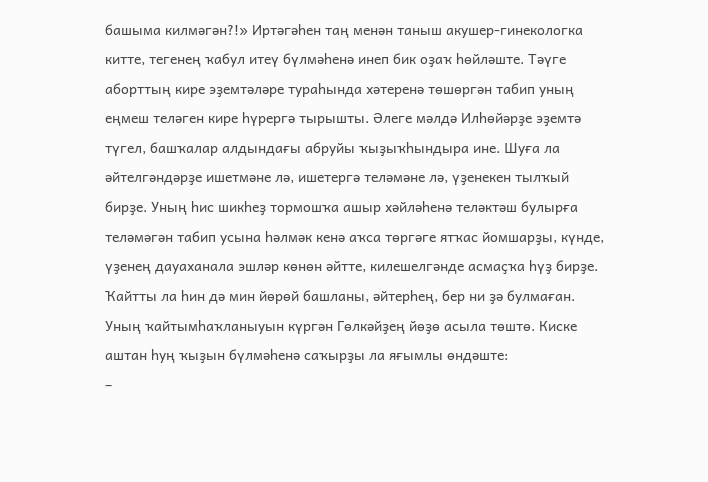башыма килмәгән?!» Иртәгәһен таң менән таныш акушер-гинекологка китте, тегенең ҡабул итеү бүлмәһенә инеп бик оҙаҡ һөйләште. Тәүге аборттың кире эҙемтәләре тураһында хәтеренә төшөргән табип уның еңмеш теләген кире һүрергә тырышты. Әлеге мәлдә Илһөйәрҙе эҙемтә түгел, башҡалар алдындағы абруйы ҡыҙыҡһындыра ине. Шуға ла әйтелгәндәрҙе ишетмәне лә, ишетергә теләмәне лә, үҙенекен тылҡый бирҙе. Уның һис шикһеҙ тормошҡа ашыр хәйләһенә теләктәш булырға теләмәгән табип усына һәлмәк кенә аҡса төргәге ятҡас йомшарҙы, күнде, үҙенең дауаханала эшләр көнөн әйтте, килешелгәнде асмаҫҡа һүҙ бирҙе.
Ҡайтты ла һин дә мин йөрөй башланы, әйтерһең, бер ни ҙә булмаған. Уның ҡайтымһаҡланыуын күргән Гөлкәйҙең йөҙө асыла төштө. Киске аштан һуң ҡыҙын бүлмәһенә саҡырҙы ла яғымлы өндәште:
–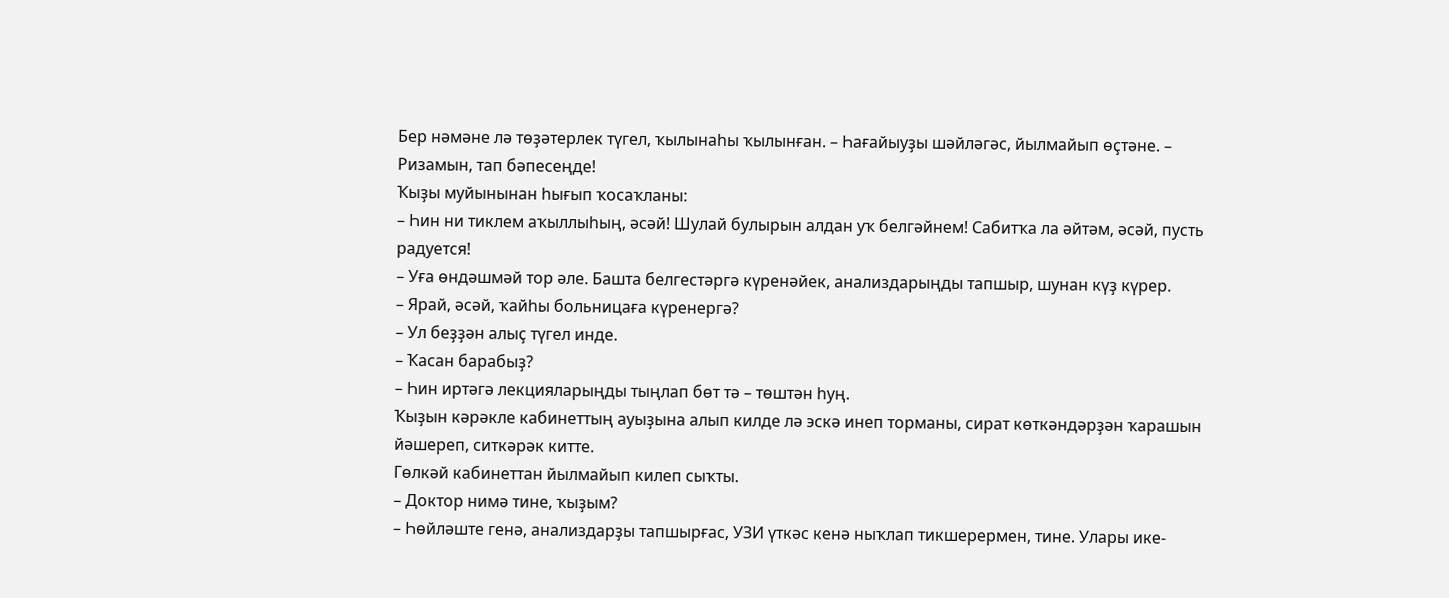Бер нәмәне лә төҙәтерлек түгел, ҡылынаһы ҡылынған. – Һағайыуҙы шәйләгәс, йылмайып өҫтәне. – Ризамын, тап бәпесеңде!
Ҡыҙы муйынынан һығып ҡосаҡланы:
– Һин ни тиклем аҡыллыһың, әсәй! Шулай булырын алдан уҡ белгәйнем! Сабитҡа ла әйтәм, әсәй, пусть радуется!
– Уға өндәшмәй тор әле. Башта белгестәргә күренәйек, анализдарыңды тапшыр, шунан күҙ күрер.
– Ярай, әсәй, ҡайһы больницаға күренергә?
– Ул беҙҙән алыҫ түгел инде.
– Ҡасан барабыҙ?
– Һин иртәгә лекцияларыңды тыңлап бөт тә – төштән һуң.
Ҡыҙын кәрәкле кабинеттың ауыҙына алып килде лә эскә инеп торманы, сират көткәндәрҙән ҡарашын йәшереп, ситкәрәк китте.
Гөлкәй кабинеттан йылмайып килеп сыҡты.
– Доктор нимә тине, ҡыҙым?
– Һөйләште генә, анализдарҙы тапшырғас, УЗИ үткәс кенә ныҡлап тикшерермен, тине. Улары ике-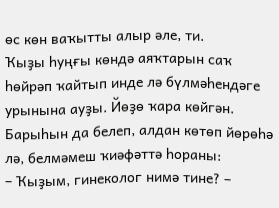өс көн ваҡытты алыр әле, ти.
Ҡыҙы һуңғы көндә аяҡтарын саҡ һөйрәп ҡайтып инде лә бүлмәһендәге урынына ауҙы. Йөҙө ҡара көйгән.
Барыһын да белеп, алдан көтөп йөрөһә лә, белмәмеш ҡиәфәттә һораны:
– Ҡыҙым, гинеколог нимә тине? –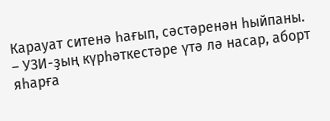Карауат ситенә һағып, сәстәренән һыйпаны.
– УЗИ-ҙың күрһәткестәре үтә лә насар, аборт яһарға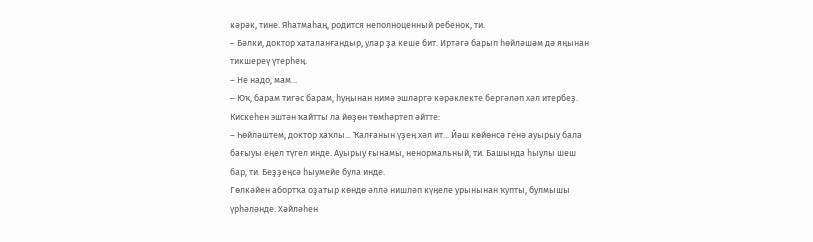кәрәк, тине. Яһатмаһаң, родится неполноценный ребенок, ти.
– Бәлки, доктор хаталанғандыр, улар ҙа кеше бит. Иртәгә барып һөйләшәм дә яңынан тикшереү үтерһең.
– Не надо, мам...
– Юҡ, барам тигәс барам, һуңынан нимә эшләргә кәрәклекте бергәләп хәл итербеҙ.
Кискеһен эштән ҡайтты ла йөҙөн төмһәртеп әйтте:
– Һөйләштем, доктор хаҡлы... Ҡалғанын үҙең хәл ит... Йәш көйөнсә генә ауырыу бала бағыуы еңел түгел инде. Ауырыу ғынамы, ненормальный, ти. Башында һыулы шеш бар, ти. Беҙҙеңсә һыумейе була инде.
Гөлкәйен абортҡа оҙатыр көндө әллә нишләп күңеле урынынан ҡупты, булмышы үрһәләнде. Хәйләһен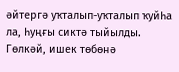әйтергә уҡталып-уҡталып ҡуйһа ла, һуңғы сиктә тыйылды. Гөлкәй, ишек төбөнә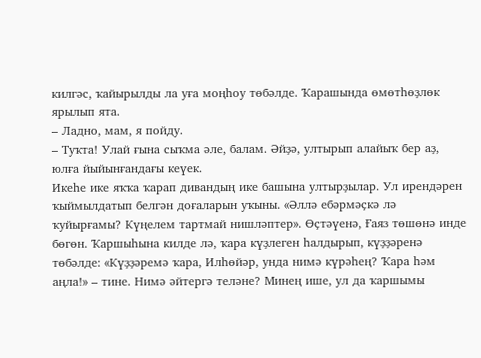килгәс, ҡайырылды ла уға моңһоу төбәлде. Ҡарашында өмөтһөҙлөк ярылып ята.
– Ладно, мам, я пойду.
– Туҡта! Улай ғына сыҡма әле, балам. Әйҙә, ултырып алайыҡ бер аҙ, юлға йыйынғандағы кеүек.
Икеһе ике яҡҡа ҡарап дивандың ике башына ултырҙылар. Ул ирендәрен ҡыймылдатып белгән доғаларын уҡыны. «Әллә ебәрмәҫкә лә ҡуйырғамы? Күңелем тартмай нишләптер». Өҫтәүенә, Ғаяз төшөнә инде бөгөн. Ҡаршыһына килде лә, ҡара күҙлеген һалдырып, күҙҙәренә төбәлде: «Күҙҙәремә ҡара, Илһөйәр, унда нимә күрәһең? Ҡара һәм аңла!» – тине. Нимә әйтергә теләне? Минең ише, ул да ҡаршымы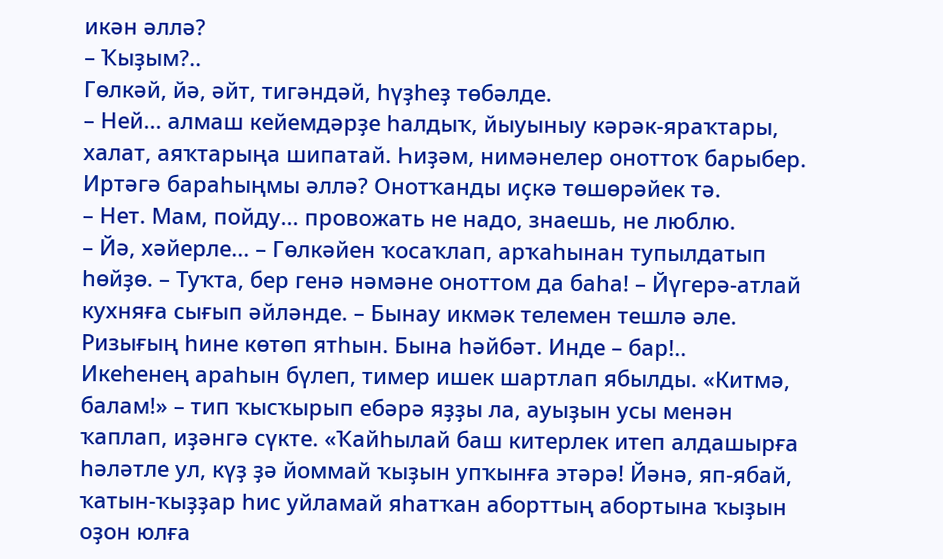икән әллә?
– Ҡыҙым?..
Гөлкәй, йә, әйт, тигәндәй, һүҙһеҙ төбәлде.
– Ней... алмаш кейемдәрҙе һалдыҡ, йыуыныу кәрәк-яраҡтары, халат, аяҡтарыңа шипатай. Һиҙәм, нимәнелер оноттоҡ барыбер. Иртәгә бараһыңмы әллә? Онотҡанды иҫкә төшөрәйек тә.
– Нет. Мам, пойду... провожать не надо, знаешь, не люблю.
– Йә, хәйерле... – Гөлкәйен ҡосаҡлап, арҡаһынан тупылдатып һөйҙө. – Туҡта, бер генә нәмәне оноттом да баһа! – Йүгерә-атлай кухняға сығып әйләнде. – Бынау икмәк телемен тешлә әле. Ризығың һине көтөп ятһын. Бына һәйбәт. Инде – бар!..
Икеһенең араһын бүлеп, тимер ишек шартлап ябылды. «Китмә, балам!» – тип ҡысҡырып ебәрә яҙҙы ла, ауыҙын усы менән ҡаплап, иҙәнгә сүкте. «Ҡайһылай баш китерлек итеп алдашырға һәләтле ул, күҙ ҙә йоммай ҡыҙын упҡынға этәрә! Йәнә, яп-ябай, ҡатын-ҡыҙҙар һис уйламай яһатҡан аборттың абортына ҡыҙын оҙон юлға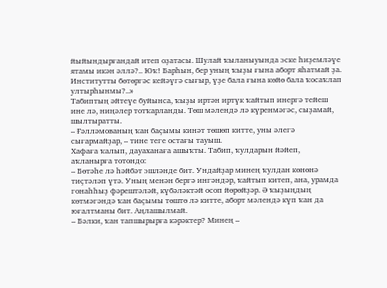йыйындырғандай итеп оҙатасы. Шулай ҡыланыуында эске һиҙемләүе ятамы икән әллә?.. Юҡ! Барһын, бер уның ҡыҙы ғына аборт яһатмай ҙа. Институтты бөтөргәс кейәүгә сығыр, үҙе бала ғына көйө бала ҡосаҡлап ултырһынмы?..»
Табиптың әйтеүе буйынса, ҡыҙы иртән иртүк ҡайтып инергә тейеш ине лә, ниңәлер тотҡарланды. Төш мәлендә лә күренмәгәс, сыҙамай, шылтыратты.
– Ғәлләмованың ҡан баҫымы кинәт төшөп китте, уны әлегә сығармайҙар, – тине теге остағы тауыш.
Хафаға ҡалып, дауаханаға ашыҡты. Табип, ҡулдарын йәйеп, аҡланырға тотондо:
– Бөтәһе лә һәйбәт эшләнде бит. Ундайҙар минең ҡулдан көнөнә тиҫтәләп үтә. Уның менән бергә ингәндәр, ҡайтып китеп, ана, урамда гонаһһыҙ фәрештәләй, күбәләктәй осоп йөрөйҙәр. Ә ҡыҙыңдың көтмәгәндә ҡан баҫымы төштө лә китте, аборт мәлендә күп ҡан да юғалтманы бит. Аңлашылмай.
– Бәлки, ҡан тапшырырға кәрәктер? Минең –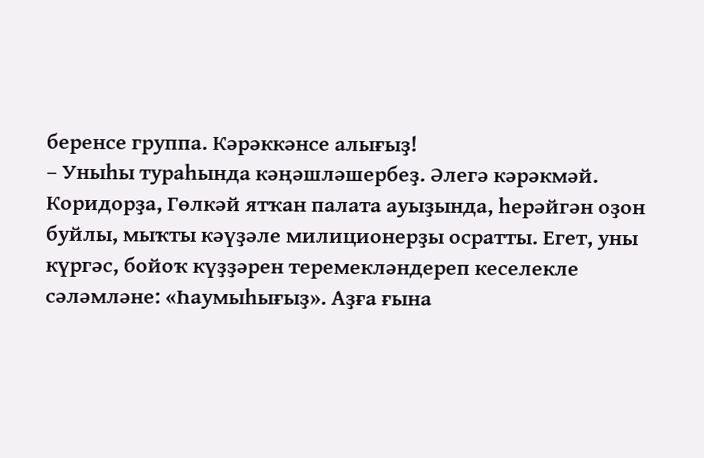беренсе группа. Кәрәккәнсе алығыҙ!
– Уныһы тураһында кәңәшләшербеҙ. Әлегә кәрәкмәй.
Коридорҙа, Гөлкәй ятҡан палата ауыҙында, һерәйгән оҙон буйлы, мыҡты кәүҙәле милиционерҙы осратты. Егет, уны күргәс, бойоҡ күҙҙәрен теремекләндереп кеселекле сәләмләне: «Һаумыһығыҙ». Аҙға ғына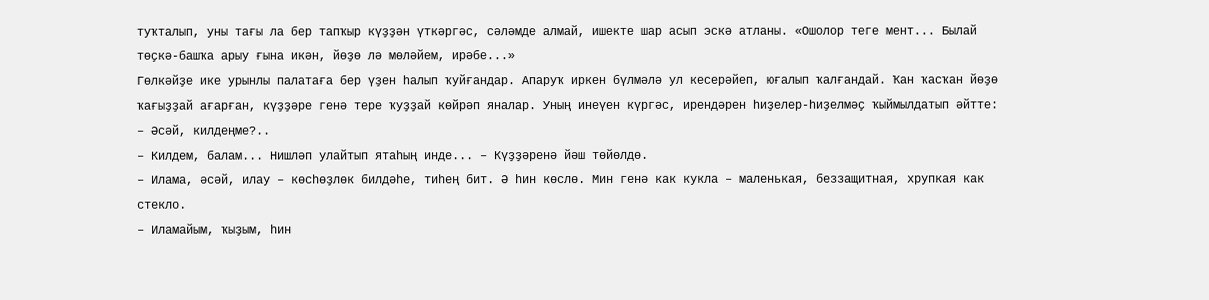туҡталып, уны тағы ла бер тапҡыр күҙҙән үткәргәс, сәләмде алмай, ишекте шар асып эскә атланы. «Ошолор теге мент... Былай төҫкә-башҡа арыу ғына икән, йөҙө лә мөләйем, ирәбе...»
Гөлкәйҙе ике урынлы палатаға бер үҙен һалып ҡуйғандар. Апаруҡ иркен бүлмәлә ул кесерәйеп, юғалып ҡалғандай. Ҡан ҡасҡан йөҙө ҡағыҙҙай ағарған, күҙҙәре генә тере ҡуҙҙай көйрәп яналар. Уның инеүен күргәс, ирендәрен һиҙелер-һиҙелмәҫ ҡыймылдатып әйтте:
– Әсәй, килдеңме?..
– Килдем, балам... Нишләп улайтып ятаһың инде... – Күҙҙәренә йәш төйөлдө.
– Илама, әсәй, илау – көсһөҙлөк билдәһе, тиһең бит. Ә һин көслө. Мин генә как кукла – маленькая, беззащитная, хрупкая как стекло.
– Иламайым, ҡыҙым, һин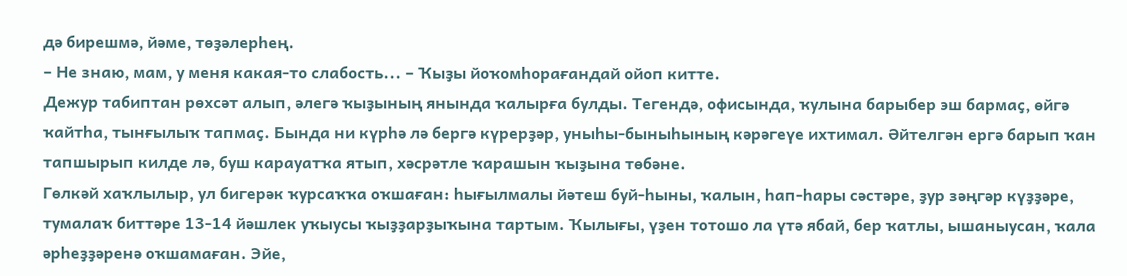дә бирешмә, йәме, төҙәлерһең.
– Не знаю, мам, у меня какая-то слабость... – Ҡыҙы йоҡомһорағандай ойоп китте.
Дежур табиптан рөхсәт алып, әлегә ҡыҙының янында ҡалырға булды. Тегендә, офисында, ҡулына барыбер эш бармаҫ, өйгә ҡайтһа, тынғылыҡ тапмаҫ. Бында ни күрһә лә бергә күрерҙәр, уныһы-быныһының кәрәгеүе ихтимал. Әйтелгән ергә барып ҡан тапшырып килде лә, буш карауатҡа ятып, хәсрәтле ҡарашын ҡыҙына төбәне.
Гөлкәй хаҡлылыр, ул бигерәк ҡурсаҡҡа оҡшаған: һығылмалы йәтеш буй-һыны, ҡалын, һап-һары сәстәре, ҙур зәңгәр күҙҙәре, тумалаҡ биттәре 13-14 йәшлек уҡыусы ҡыҙҙарҙыҡына тартым. Ҡылығы, үҙен тотошо ла үтә ябай, бер ҡатлы, ышаныусан, ҡала әрһеҙҙәренә оҡшамаған. Эйе,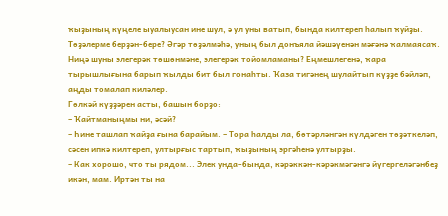ҡыҙының күңеле ыуалыусан ине шул, ә ул уны ватып, бында килтереп һалып ҡуйҙы. Төҙәлерме берҙән-бере? Әгәр төҙәлмәһә, уның был донъяла йәшәүенән мәғәнә ҡалмаясаҡ. Ниңә шуны элегерәк төшөнмәне, элегерәк тойомламаны? Еңмешлегенә, ҡара тырышлығына барып ҡылды бит был гонаһты. Ҡаза тигәнең шулайтып күҙҙе бәйләп, аңды томалап киләлер.
Гөлкәй күҙҙәрен асты, башын борҙо:
– Ҡайтманыңмы ни, әсәй?
– Һине ташлап ҡайҙа ғына барайым. – Тора һалды ла, бөтәрләнгән күлдәген төҙәткеләп, сәсен ипкә килтереп, ултырғыс тартып, ҡыҙының эргәһенә ултырҙы.
– Как хорошо, что ты рядом... Элек унда-бында, кәрәккән-кәрәкмәгәнгә йүгергеләгәнбеҙ икән, мам. Иртән ты на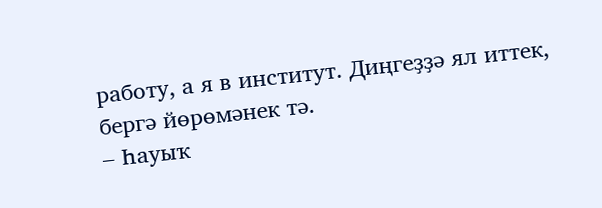работу, а я в институт. Диңгеҙҙә ял иттек, бергә йөрөмәнек тә.
– Һауыҡ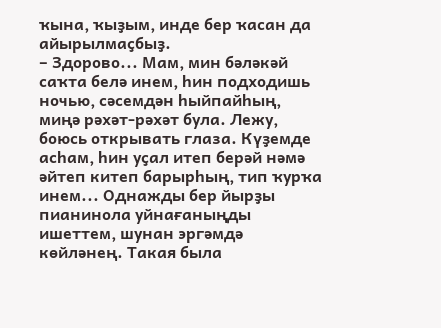ҡына, ҡыҙым, инде бер ҡасан да айырылмаҫбыҙ.
– Здорово... Мам, мин бәләкәй саҡта белә инем, һин подходишь ночью, сәсемдән һыйпайһың, миңә рәхәт-рәхәт була. Лежу, боюсь открывать глаза. Күҙемде асһам, һин уҫал итеп берәй нәмә әйтеп китеп барырһың, тип ҡурҡа инем... Однажды бер йырҙы пианинола уйнағаныңды ишеттем, шунан эргәмдә көйләнең. Такая была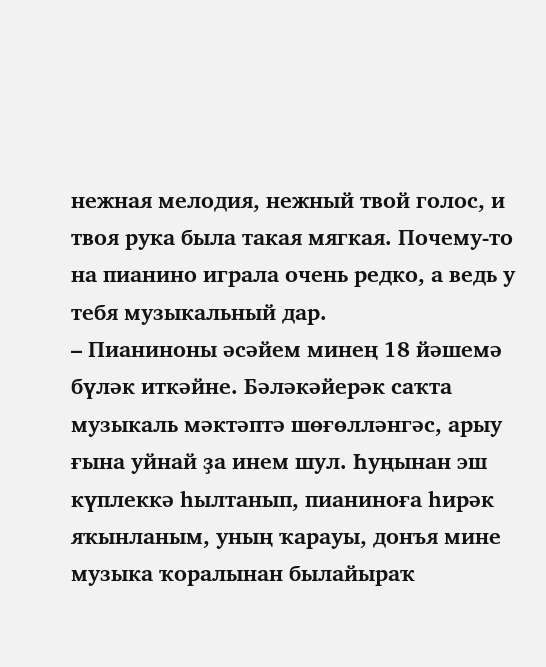нежная мелодия, нежный твой голос, и твоя рука была такая мягкая. Почему-то на пианино играла очень редко, а ведь у тебя музыкальный дар.
– Пианиноны әсәйем минең 18 йәшемә бүләк иткәйне. Бәләкәйерәк саҡта музыкаль мәктәптә шөғөлләнгәс, арыу ғына уйнай ҙа инем шул. Һуңынан эш күплеккә һылтанып, пианиноға һирәк яҡынланым, уның ҡарауы, донъя мине музыка ҡоралынан былайыраҡ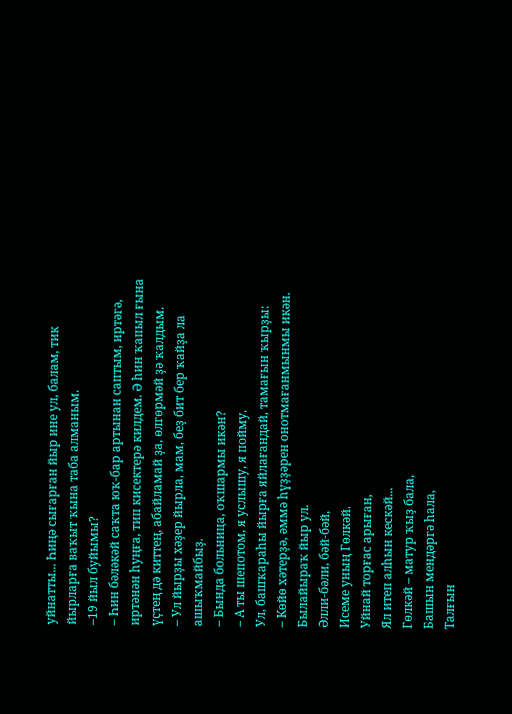уйнатты... Һиңә сығарған йыр ине ул, балам, тик йырларға ваҡыт ҡына таба алманым.
–19 йыл буйымы?
– Һин бәләкәй саҡта юҡ-бар артынан саптым, иртәгә, иртәнән һуңға, тип кисектерә килдем. Ә һин ҡапыл ғына үҫтең дә киттең, абайламай ҙа, өлгөрмәй ҙә ҡалдым.
– Ул йырҙы хәҙер йырла, мам, беҙ бит бер ҡайҙа ла ашыҡмайбыҙ.
– Бында больница, оҡшармы икән?
– А ты шепотом, я услышу, я пойму.
Ул, башҡараһы йырға яйлағандай, тамағын ҡырҙы:
– Көйө хәтерҙә, әммә һүҙҙәрен онотмағанмынмы икән. Былайыраҡ йыр ул.
Әлли-бәли, бәй-бәй,
Исеме уның Гөлкәй.
Уйнай торғас арыған,
Ял итеп алһын кескәй...
Гөлкәй – матур ҡыҙ бала,
Башын мендәргә һала,
Талғын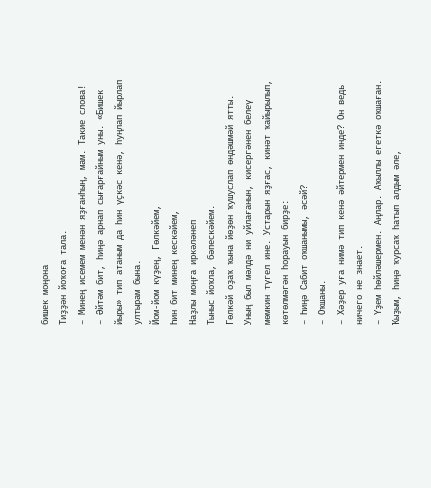бишек моңона
Тиҙҙән йоҡоға тала.
– Минең исемем менән яҙғанһың, мам. Такие слова!
– Әйтәм бит, һиңә арнап сығарғайным уны. «Бишек йыры» тип атаным да һин үҫкәс кенә, һуңлап йырлап ултырам бына.
Йом-йом күҙең, Гөлкәйем,
Һин бит минең кескәйем,
Наҙлы моңға иркәләнеп
Тыныс йоҡла, бәпескәйем.
Гөлкәй оҙаҡ ҡына йөҙөн ҡушуслап өндәшмәй ятты. Уның был мәлдә ни уйлағанын, кисергәнен белеү мөмкин түгел ине. Устарын яҙғас, кинәт ҡайырылып, көтөлмәгән һорауын бирҙе:
– Һиңә Сабит оҡшанымы, әсәй?
– Оҡшаны.
– Хәҙер уға нимә тип кенә әйтермен инде? Он ведь ничего не знает.
– Үҙем һөйләшермен. Аңлар. Аҡыллы егеткә оҡшаған. Ҡыҙым, һиңә ҡурсаҡ һатып алдым әле,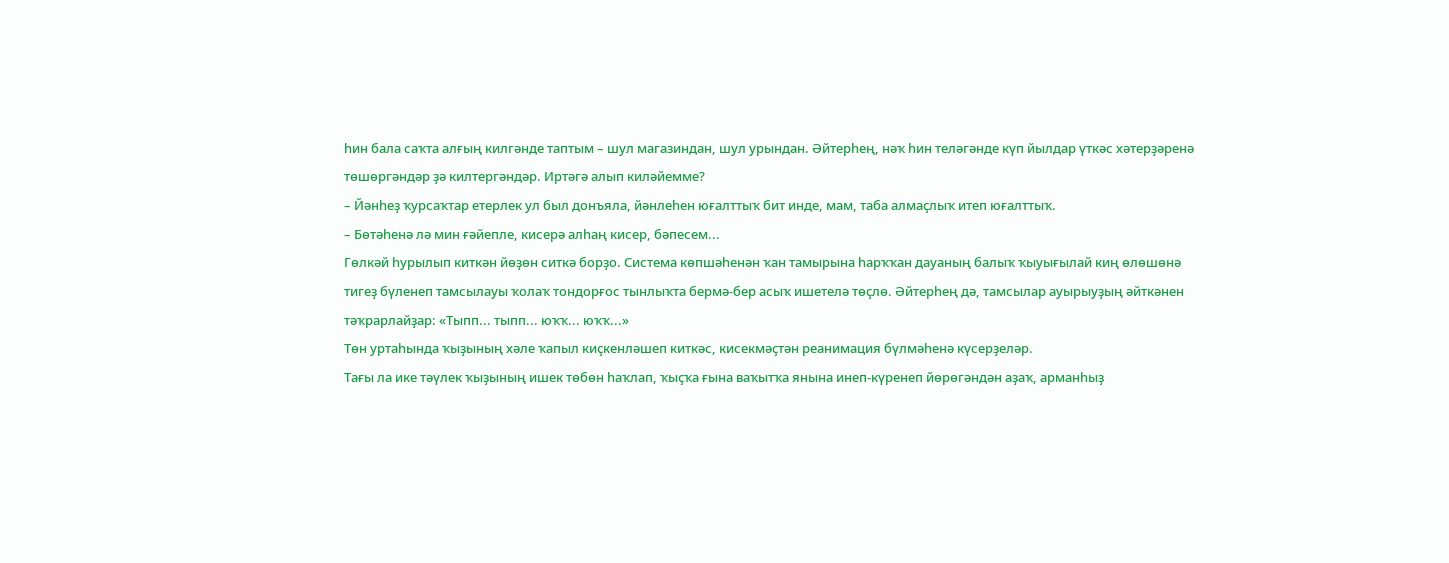һин бала саҡта алғың килгәнде таптым – шул магазиндан, шул урындан. Әйтерһең, нәҡ һин теләгәнде күп йылдар үткәс хәтерҙәренә төшөргәндәр ҙә килтергәндәр. Иртәгә алып киләйемме?
– Йәнһеҙ ҡурсаҡтар етерлек ул был донъяла, йәнлеһен юғалттыҡ бит инде, мам, таба алмаҫлыҡ итеп юғалттыҡ.
– Бөтәһенә лә мин ғәйепле, кисерә алһаң кисер, бәпесем...
Гөлкәй һурылып киткән йөҙөн ситкә борҙо. Система көпшәһенән ҡан тамырына һарҡҡан дауаның балыҡ ҡыуығылай киң өлөшөнә тигеҙ бүленеп тамсылауы ҡолаҡ тондорғос тынлыҡта бермә-бер асыҡ ишетелә төҫлө. Әйтерһең дә, тамсылар ауырыуҙың әйткәнен тәҡрарлайҙар: «Тыпп... тыпп... юҡҡ... юҡҡ...»
Төн уртаһында ҡыҙының хәле ҡапыл киҫкенләшеп киткәс, кисекмәҫтән реанимация бүлмәһенә күсерҙеләр.
Тағы ла ике тәүлек ҡыҙының ишек төбөн һаҡлап, ҡыҫҡа ғына ваҡытҡа янына инеп-күренеп йөрөгәндән аҙаҡ, арманһыҙ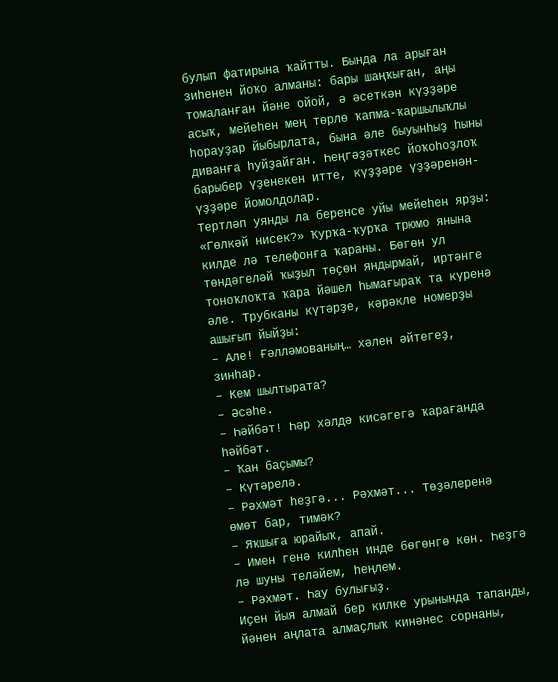булып фатирына ҡайтты. Бында ла арыған зиһенен йоҡо алманы: бары шаңҡыған, аңы томаланған йәне ойой, ә әсеткән күҙҙәре асыҡ, мейеһен мең төрлө ҡапма-ҡаршылыҡлы һорауҙар йыбырлата, бына әле быуынһыҙ һыны диванға һуйҙайған. Һеңгәҙәткес йоҡоһоҙлоҡ барыбер үҙенекен итте, күҙҙәре үҙҙәренән-үҙҙәре йомолдолар.
Тертләп уянды ла беренсе уйы мейеһен ярҙы: «Гөлкәй нисек?» Ҡурҡа-ҡурҡа трюмо янына килде лә телефонға ҡараны. Бөгөн ул төндәгеләй ҡыҙыл төҫөн яндырмай, иртәнге тоноҡлоҡта ҡара йәшел һымағыраҡ та күренә әле. Трубканы күтәрҙе, кәрәкле номерҙы ашығып йыйҙы:
– Але! Ғәлләмованың… хәлен әйтегеҙ, зинһар.
– Кем шылтырата?
– Әсәһе.
– Һәйбәт! Һәр хәлдә кисәгегә ҡарағанда һәйбәт.
– Ҡан баҫымы?
– Күтәрелә.
– Рәхмәт һеҙгә... Рәхмәт... Төҙәлеренә өмөт бар, тимәк?
– Яҡшыға юрайыҡ, апай.
– Имен генә килһен инде бөгөнгө көн. Һеҙгә лә шуны теләйем, һеңлем.
– Рәхмәт. Һау булығыҙ.
Иҫен йыя алмай бер килке урынында тапанды, йәнен аңлата алмаҫлыҡ кинәнес сорнаны,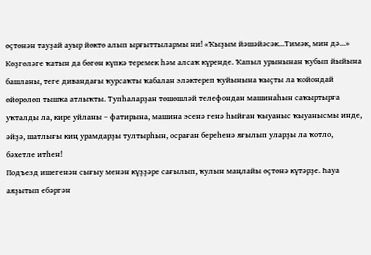өҫтөнән тауҙай ауыр йөктө алып ырғыттылармы ни! «Ҡыҙым йәшәйәсәк...Тимәк, мин дә...» Көҙгөләге ҡатын да бөгөн күпкә теремек һәм алсаҡ күренде. Ҡапыл урынынан ҡубып йыйына башланы, теге дивандағы ҡурсаҡты ҡабалан эләктереп ҡуйынына ҡыҫты ла ҡойондай өйөрөлөп тышҡа атлыҡты. Тупһаларҙан төшөшләй телефондан машинаһын саҡыртырға уҡталды ла, кире уйланы – фатирына, машина эсенә генә һыйған ҡыуаныс ҡыуанысмы инде, әйҙә, шатлығы киң урамдарҙы тултырһын, осраған береһенә яғылып уларҙы ла ҡотло, бәхетле итһен!
Подъезд ишегенән сығыу менән күҙҙәре сағылып, ҡулын маңлайы өҫтөнә күтәрҙе. Һауа аяҙытып ебәргән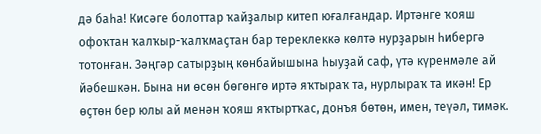дә баһа! Кисәге болоттар ҡайҙалыр китеп юғалғандар. Иртәнге ҡояш офоҡтан ҡалҡыр-ҡалҡмаҫтан бар тереклеккә көлтә нурҙарын һибергә тотонған. Зәңгәр сатырҙың көнбайышына һыуҙай саф, үтә күренмәле ай йәбешкән. Бына ни өсөн бөгөнгө иртә яҡтыраҡ та, нурлыраҡ та икән! Ер өҫтөн бер юлы ай менән ҡояш яҡтыртҡас, донъя бөтөн, имен, теүәл, тимәк.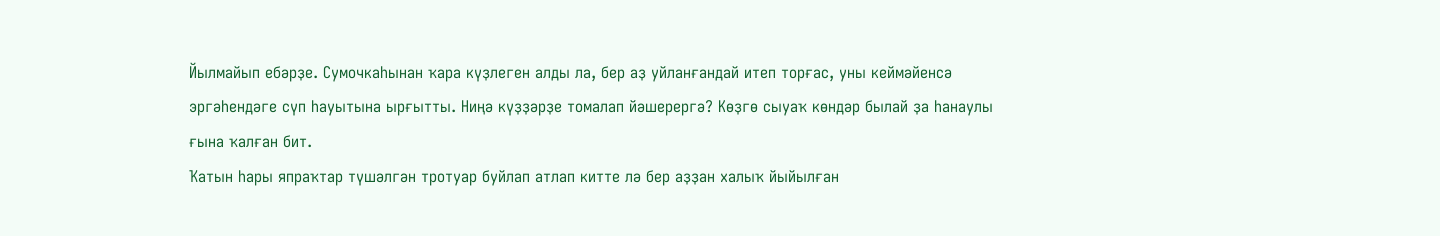Йылмайып ебәрҙе. Сумочкаһынан ҡара күҙлеген алды ла, бер аҙ уйланғандай итеп торғас, уны кеймәйенсә эргәһендәге сүп һауытына ырғытты. Ниңә күҙҙәрҙе томалап йәшерергә? Көҙгө сыуаҡ көндәр былай ҙа һанаулы ғына ҡалған бит.
Ҡатын һары япраҡтар түшәлгән тротуар буйлап атлап китте лә бер аҙҙан халыҡ йыйылған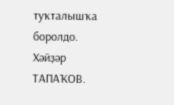туҡталышҡа боролдо.
Хәйҙәр ТАПАҠОВ.